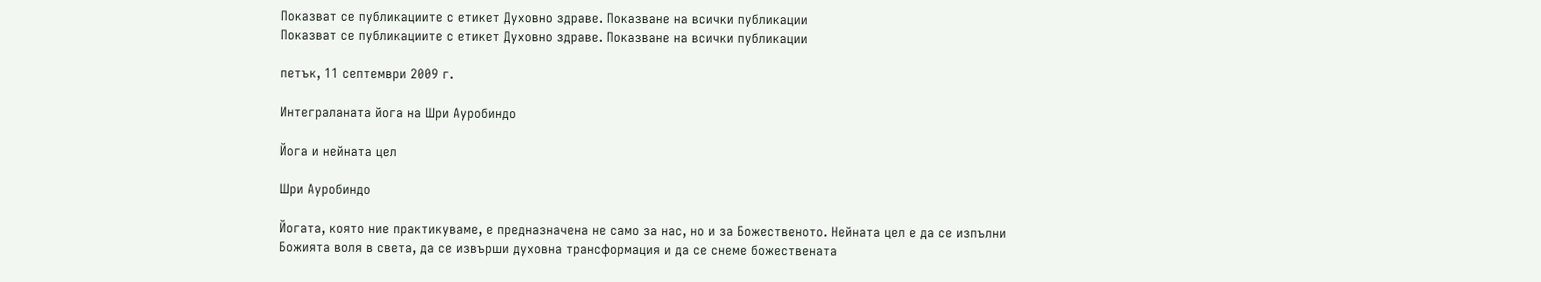Показват се публикациите с етикет Духовно здраве. Показване на всички публикации
Показват се публикациите с етикет Духовно здраве. Показване на всички публикации

петък, 11 септември 2009 г.

Интеграланата йога на Шри Ауробиндо

Йога и нейната цел

Шри Ауробиндо

Йогата, която ние практикуваме, е предназначена не само за нас, но и за Божественото. Нейната цел е да се изпълни Божията воля в света, да се извърши духовна трансформация и да се снеме божествената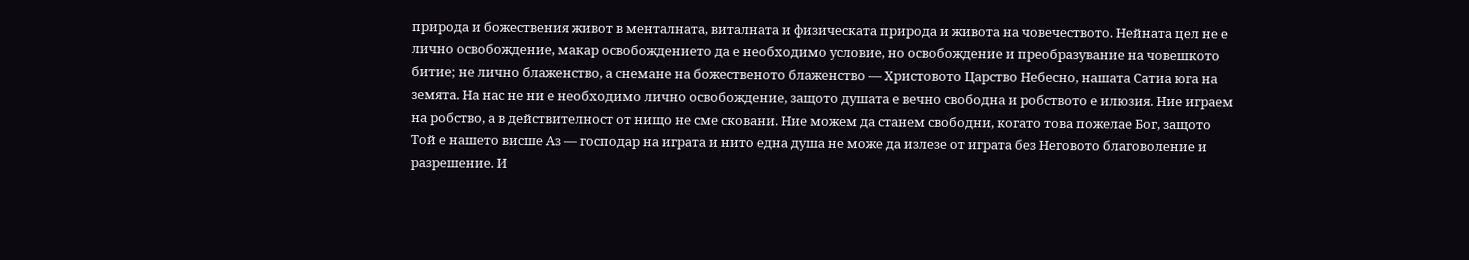природа и божествения живот в менталната, виталната и физическата природа и живота на човечеството. Нейната цел не е лично освобождение, макар освобождението да е необходимо условие, но освобождение и преобразувание на човешкото битие; не лично блаженство, а снемане на божественото блаженство — Христовото Царство Небесно, нашата Сатиа юга на земята. На нас не ни е необходимо лично освобождение, защото душата е вечно свободна и робството е илюзия. Ние играем на робство, а в действителност от нищо не сме сковани. Ние можем да станем свободни, когато това пожелае Бог, защото Той е нашето висше Аз — господар на играта и нито една душа не може да излезе от играта без Неговото благоволение и разрешение. И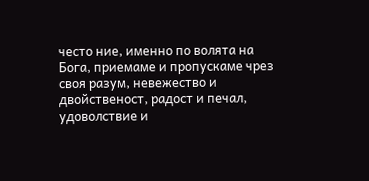често ние, именно по волята на Бога, приемаме и пропускаме чрез своя разум, невежество и двойственост, радост и печал, удоволствие и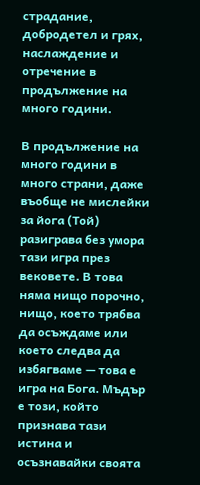страдание, добродетел и грях, наслаждение и отречение в продължение на много години.

В продължение на много години в много страни, даже въобще не мислейки за йога (Той) разиграва без умора тази игра през вековете. В това няма нищо порочно, нищо, което трябва да осъждаме или което следва да избягваме — това е игра на Бога. Мъдър е този, който признава тази истина и осъзнавайки своята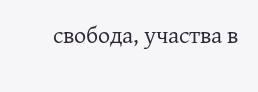свобода, участва в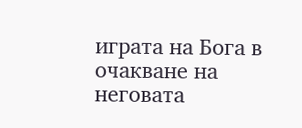играта на Бога в очакване на неговата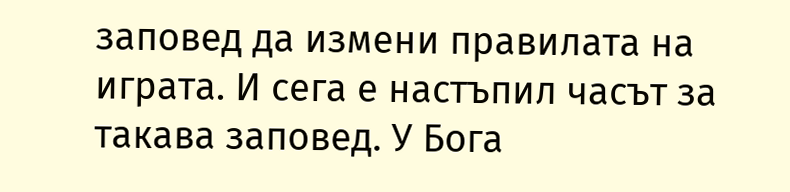заповед да измени правилата на играта. И сега е настъпил часът за такава заповед. У Бога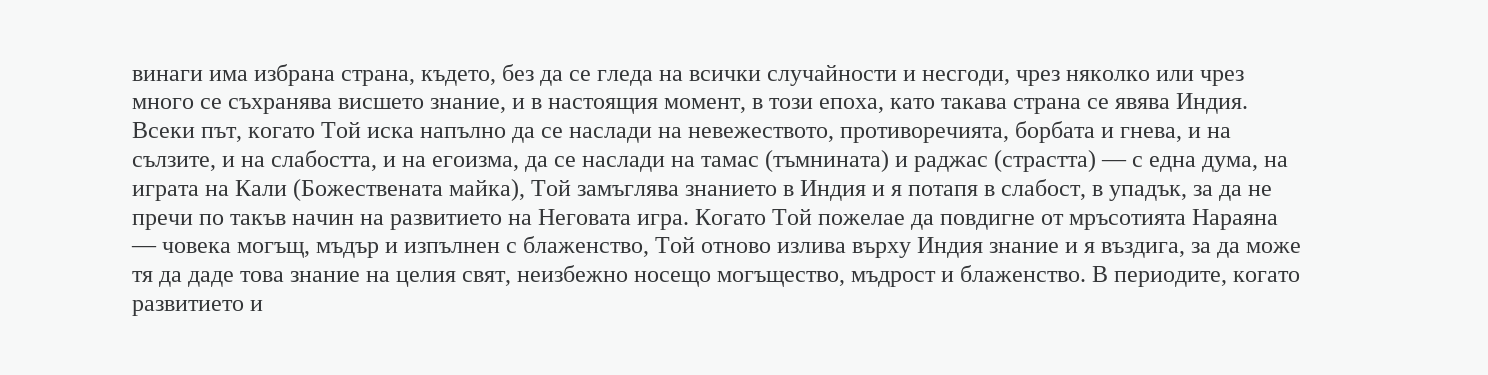винаги има избрана страна, където, без да се гледа на всички случайности и несгоди, чрез няколко или чрез много се съхранява висшето знание, и в настоящия момент, в този епоха, като такава страна се явява Индия. Всеки път, когато Той иска напълно да се наслади на невежеството, противоречията, борбата и гнева, и на сълзите, и на слабостта, и на егоизма, да се наслади на тамас (тъмнината) и раджас (страстта) — с една дума, на играта на Кали (Божествената майка), Той замъглява знанието в Индия и я потапя в слабост, в упадък, за да не пречи по такъв начин на развитието на Неговата игра. Когато Той пожелае да повдигне от мръсотията Нараяна — човека могъщ, мъдър и изпълнен с блаженство, Той отново излива върху Индия знание и я въздига, за да може тя да даде това знание на целия свят, неизбежно носещо могъщество, мъдрост и блаженство. В периодите, когато развитието и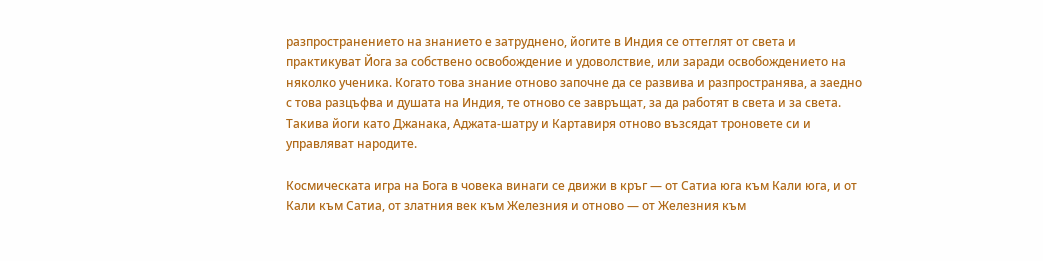разпространението на знанието е затруднено, йогите в Индия се оттеглят от света и практикуват Йога за собствено освобождение и удоволствие, или заради освобождението на няколко ученика. Когато това знание отново започне да се развива и разпространява, а заедно с това разцъфва и душата на Индия, те отново се завръщат, за да работят в света и за света. Такива йоги като Джанака, Аджата-шатру и Картавиря отново възсядат троновете си и управляват народите.

Космическата игра на Бога в човека винаги се движи в кръг — от Сатиа юга към Кали юга, и от Кали към Сатиа, от златния век към Железния и отново — от Железния към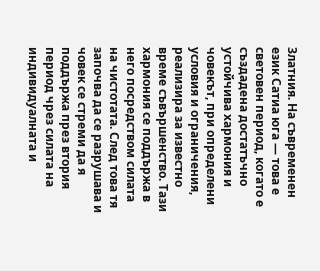Златния. На съвременен език Сатиа юга — това е световен период, когато е създадена достатъчно устойчива хармония и човекът, при определени условия и ограничения, реализира за известно време съвършенство. Тази хармония се поддържа в него посредством силата на чистотата. След това тя започва да се разрушава и човек се стреми да я поддържа през втория период чрез силата на индивидуалната и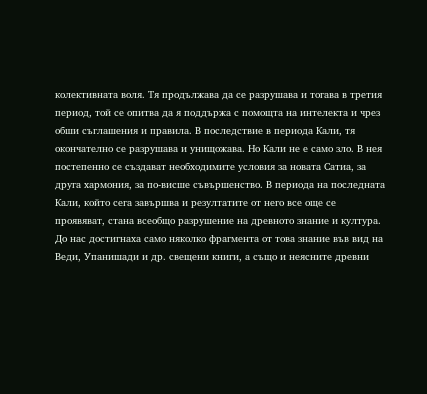колективната воля. Тя продължава да се разрушава и тогава в третия период, той се опитва да я поддържа с помощта на интелекта и чрез обши съглашения и правила. В последствие в периода Кали, тя окончателно се разрушава и унищожава. Но Кали не е само зло. В нея постепенно се създават необходимите условия за новата Сатиа, за друга хармония, за по-висше съвършенство. В периода на последната Кали, който сега завършва и резултатите от него все още се проявяват, стана всеобщо разрушение на древното знание и култура. До нас достигнаха само няколко фрагмента от това знание във вид на Веди, Упанишади и др. свещени книги, а също и неясните древни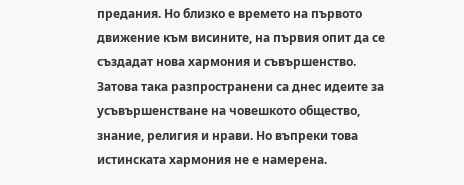предания. Но близко е времето на първото движение към висините, на първия опит да се създадат нова хармония и съвършенство. Затова така разпространени са днес идеите за усъвършенстване на човешкото общество, знание, религия и нрави. Но въпреки това истинската хармония не е намерена.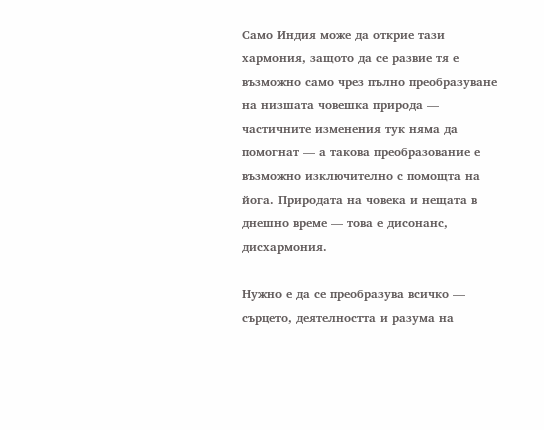Само Индия може да открие тази хармония, защото да се развие тя е възможно само чрез пълно преобразуване на низшата човешка природа — частичните изменения тук няма да помогнат — а такова преобразование е възможно изключително с помощта на йога. Природата на човека и нещата в днешно време — това е дисонанс, дисхармония.

Нужно е да се преобразува всичко — сърцето, деятелността и разума на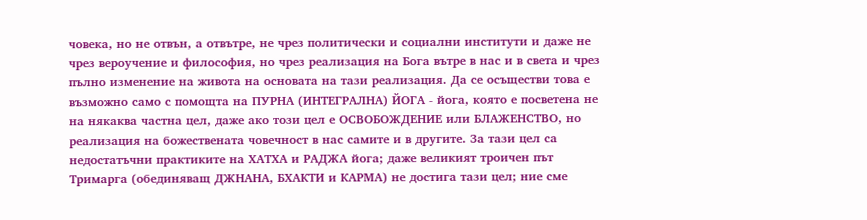човека, но не отвън, а отвътре, не чрез политически и социални институти и даже не чрез вероучение и философия, но чрез реализация на Бога вътре в нас и в света и чрез пълно изменение на живота на основата на тази реализация. Да се осъществи това е възможно само с помощта на ПУРНА (ИНТЕГРАЛНА) ЙОГА - йога, която е посветена не на някаква частна цел, даже ако този цел е ОСВОБОЖДЕНИЕ или БЛАЖЕНСТВО, но реализация на божествената човечност в нас самите и в другите. За тази цел са недостатъчни практиките на ХАТХА и РАДЖА йога; даже великият троичен път Тримарга (обединяващ ДЖНАНА, БХАКТИ и КАРМА) не достига тази цел; ние сме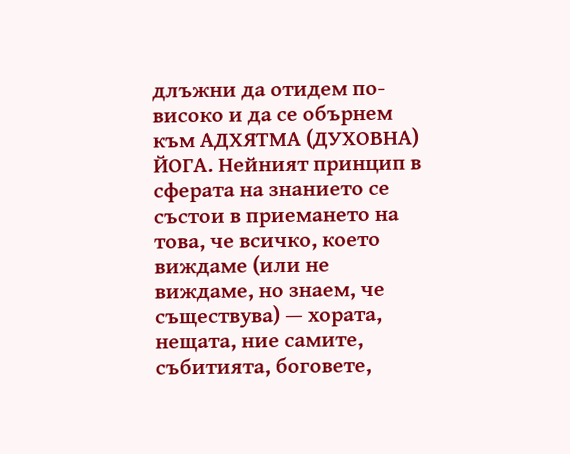длъжни да отидем по-високо и да се обърнем към АДХЯТМА (ДУХОВНА) ЙОГА. Нейният принцип в сферата на знанието се състои в приемането на това, че всичко, което виждаме (или не виждаме, но знаем, че съществува) — хората, нещата, ние самите, събитията, боговете,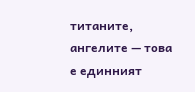титаните, ангелите — това е единният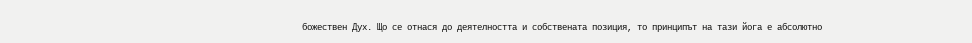божествен Дух. Що се отнася до деятелността и собствената позиция, то принципът на тази йога е абсолютно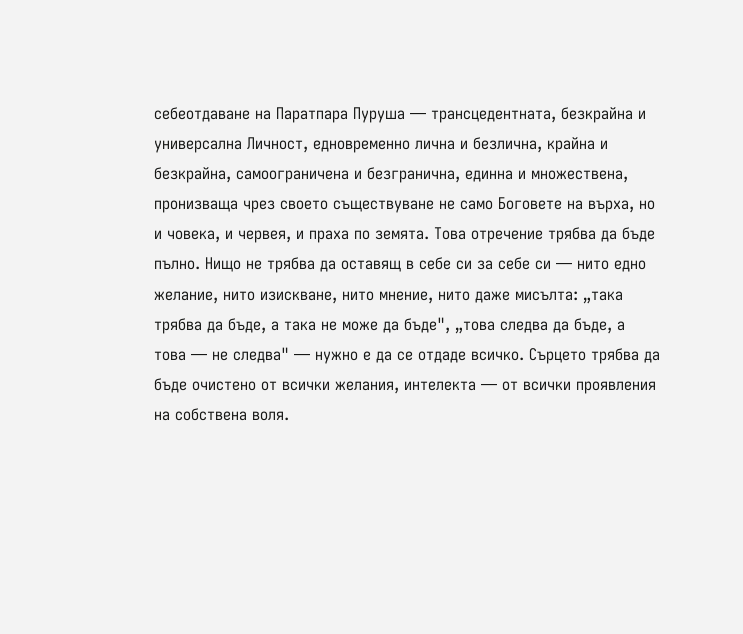себеотдаване на Паратпара Пуруша — трансцедентната, безкрайна и универсална Личност, едновременно лична и безлична, крайна и безкрайна, самоограничена и безгранична, единна и множествена, пронизваща чрез своето съществуване не само Боговете на върха, но и човека, и червея, и праха по земята. Това отречение трябва да бъде пълно. Нищо не трябва да оставящ в себе си за себе си — нито едно желание, нито изискване, нито мнение, нито даже мисълта: „така трябва да бъде, а така не може да бъде", „това следва да бъде, а това — не следва" — нужно е да се отдаде всичко. Сърцето трябва да бъде очистено от всички желания, интелекта — от всички проявления на собствена воля.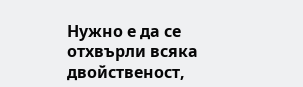Нужно е да се отхвърли всяка двойственост,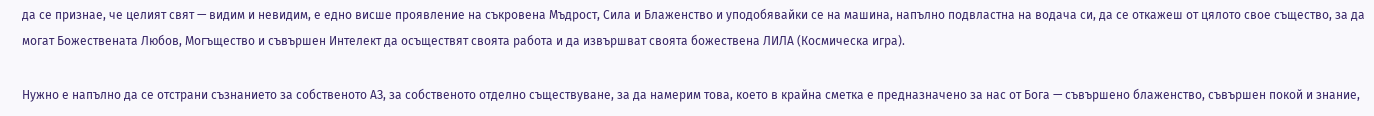да се признае, че целият свят — видим и невидим, е едно висше проявление на съкровена Мъдрост, Сила и Блаженство и уподобявайки се на машина, напълно подвластна на водача си, да се откажеш от цялото свое същество, за да могат Божествената Любов, Могъщество и съвършен Интелект да осъществят своята работа и да извършват своята божествена ЛИЛА (Космическа игра).

Нужно е напълно да се отстрани съзнанието за собственото АЗ, за собственото отделно съществуване, за да намерим това, което в крайна сметка е предназначено за нас от Бога — съвършено блаженство, съвършен покой и знание,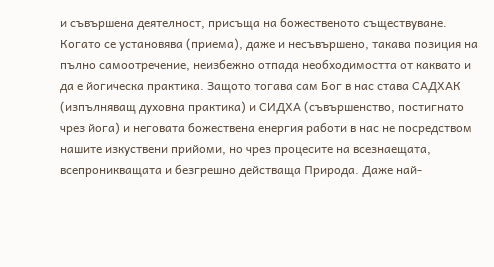и съвършена деятелност, присъща на божественото съществуване. Когато се установява (приема), даже и несъвършено, такава позиция на пълно самоотречение, неизбежно отпада необходимостта от каквато и да е йогическа практика. Защото тогава сам Бог в нас става САДХАК (изпълняващ духовна практика) и СИДХА (съвършенство, постигнато чрез йога) и неговата божествена енергия работи в нас не посредством нашите изкуствени прийоми, но чрез процесите на всезнаещата, всепроникващата и безгрешно действаща Природа. Даже най-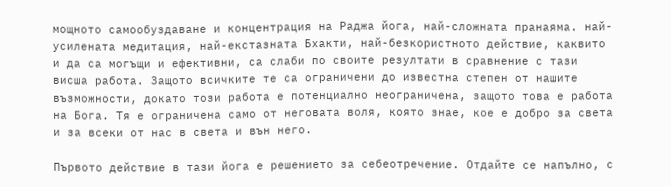мощното самообуздаване и концентрация на Раджа йога, най-сложната пранаяма. най-усилената медитация, най-екстазната Бхакти, най-безкористното действие, каквито и да са могъщи и ефективни, са слаби по своите резултати в сравнение с тази висша работа. Защото всичките те са ограничени до известна степен от нашите възможности, докато този работа е потенциално неограничена, защото това е работа на Бога. Тя е ограничена само от неговата воля, която знае, кое е добро за света и за всеки от нас в света и вън него.

Първото действие в тази йога е решението за себеотречение. Отдайте се напълно, с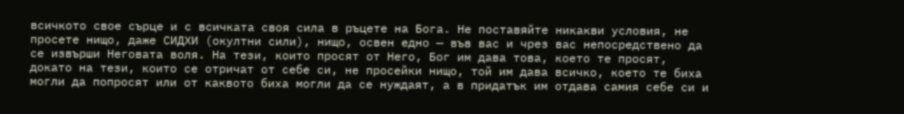всичкото свое сърце и с всичката своя сила в ръцете на Бога. Не поставяйте никакви условия, не просете нищо, даже СИДХИ (окултни сили), нищо, освен едно — във вас и чрез вас непосредствено да се извърши Неговата воля. На тези, които просят от Него, Бог им дава това, което те просят, докато на тези, които се отричат от себе си, не просейки нищо, той им дава всичко, което те биха могли да попросят или от каквото биха могли да се нуждаят, а в придатък им отдава самия себе си и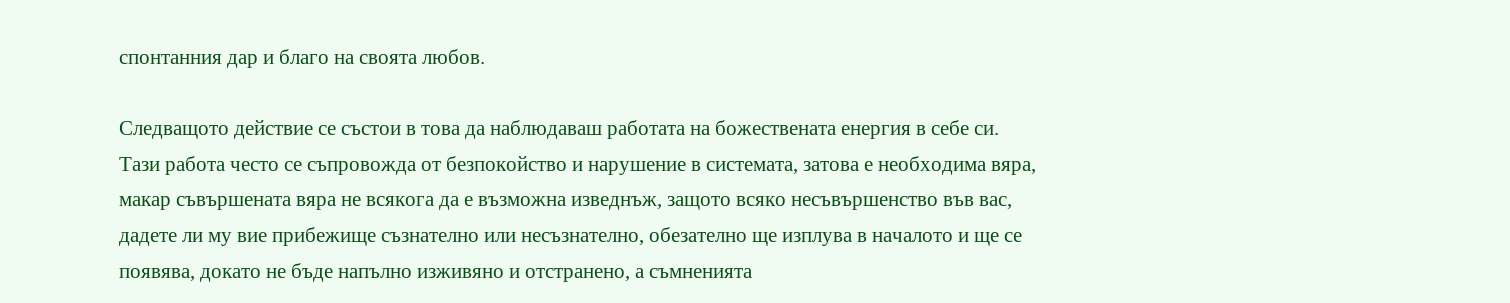спонтанния дар и благо на своята любов.

Следващото действие се състои в това да наблюдаваш работата на божествената енергия в себе си. Тази работа често се съпровожда от безпокойство и нарушение в системата, затова е необходима вяра, макар съвършената вяра не всякога да е възможна изведнъж, защото всяко несъвършенство във вас, дадете ли му вие прибежище съзнателно или несъзнателно, обезателно ще изплува в началото и ще се появява, докато не бъде напълно изживяно и отстранено, а съмненията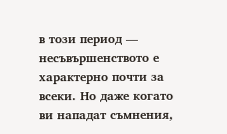в този период — несъвършенството е характерно почти за всеки. Но даже когато ви нападат съмнения,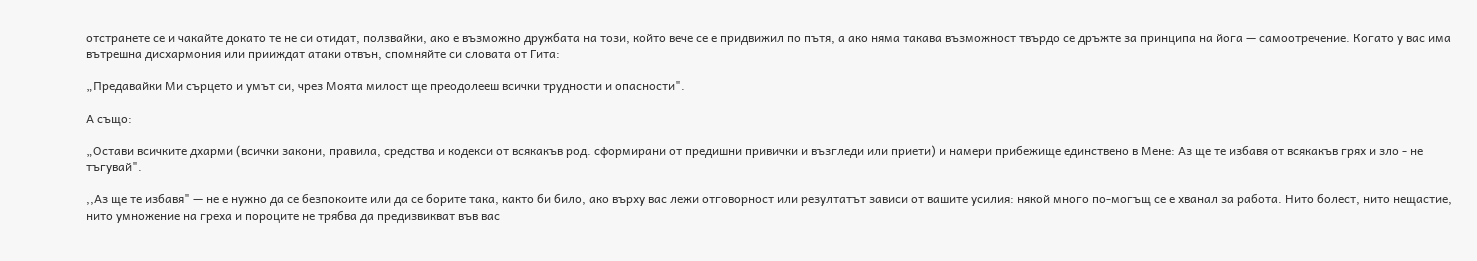отстранете се и чакайте докато те не си отидат, ползвайки, ако е възможно дружбата на този, който вече се е придвижил по пътя, а ако няма такава възможност твърдо се дръжте за принципа на йога — самоотречение. Когато у вас има вътрешна дисхармония или прииждат атаки отвън, спомняйте си словата от Гита:

„Предавайки Ми сърцето и умът си, чрез Моята милост ще преодолееш всички трудности и опасности".

А също:

„Остави всичките дхарми (всички закони, правила, средства и кодекси от всякакъв род. сформирани от предишни привички и възгледи или приети) и намери прибежище единствено в Мене: Аз ще те избавя от всякакъв грях и зло - не тъгувай".

,,Аз ще те избавя" — не е нужно да се безпокоите или да се борите така, както би било, ако върху вас лежи отговорност или резултатът зависи от вашите усилия: някой много по-могъщ се е хванал за работа. Нито болест, нито нещастие, нито умножение на греха и пороците не трябва да предизвикват във вас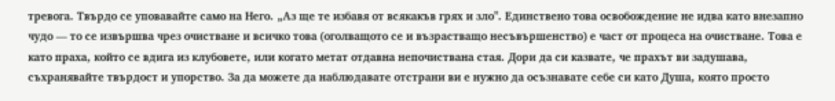тревога. Твърдо се уповавайте само на Него. „Аз ще те избавя от всякакъв грях и зло". Единствено това освобождение не идва като внезапно чудо — то се извършва чрез очистване и всичко това (оголващото се и възрастващо несъвършенство) е част от процеса на очистване. Това е като праха, който се вдига из клубовете, или когато метат отдавна непочиствана стая. Дори да си казвате, че прахът ви задушава, съхранявайте твърдост и упорство. За да можете да наблюдавате отстрани ви е нужно да осъзнавате себе си като Душа, която просто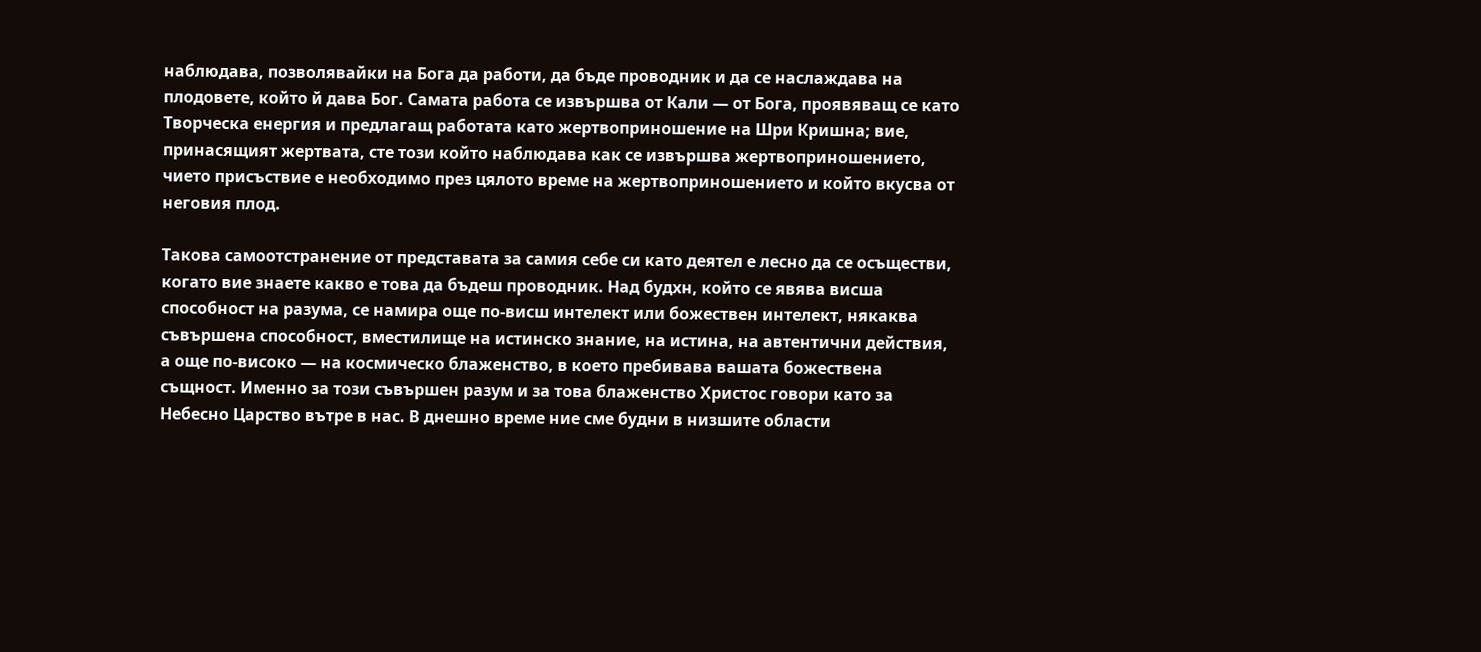наблюдава, позволявайки на Бога да работи, да бъде проводник и да се наслаждава на плодовете, който й дава Бог. Самата работа се извършва от Кали — от Бога, проявяващ се като Творческа енергия и предлагащ работата като жертвоприношение на Шри Кришна; вие, принасящият жертвата, сте този който наблюдава как се извършва жертвоприношението, чието присъствие е необходимо през цялото време на жертвоприношението и който вкусва от неговия плод.

Такова самоотстранение от представата за самия себе си като деятел е лесно да се осъществи, когато вие знаете какво е това да бъдеш проводник. Над будхн, който се явява висша способност на разума, се намира още по-висш интелект или божествен интелект, някаква съвършена способност, вместилище на истинско знание, на истина, на автентични действия, а още по-високо — на космическо блаженство, в което пребивава вашата божествена същност. Именно за този съвършен разум и за това блаженство Христос говори като за Небесно Царство вътре в нас. В днешно време ние сме будни в низшите области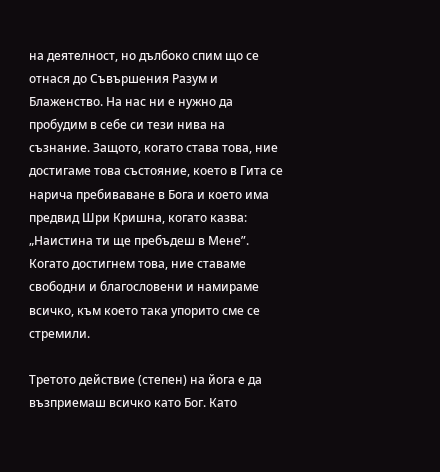на деятелност, но дълбоко спим що се отнася до Съвършения Разум и Блаженство. На нас ни е нужно да пробудим в себе си тези нива на съзнание. Защото, когато става това, ние достигаме това състояние, което в Гита се нарича пребиваване в Бога и което има предвид Шри Кришна, когато казва: „Наистина ти ще пребъдеш в Мене”. Когато достигнем това, ние ставаме свободни и благословени и намираме всичко, към което така упорито сме се стремили.

Третото действие (степен) на йога е да възприемаш всичко като Бог. Като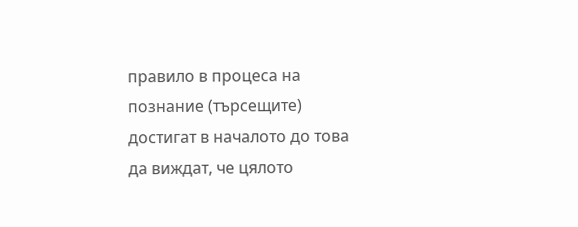правило в процеса на познание (търсещите) достигат в началото до това да виждат, че цялото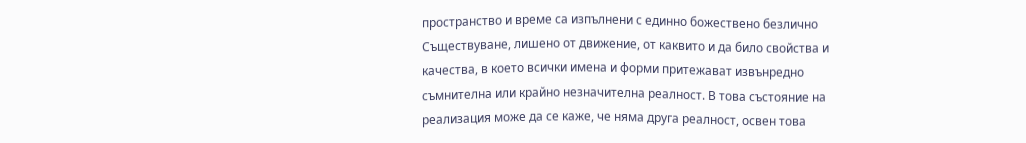пространство и време са изпълнени с единно божествено безлично Съществуване, лишено от движение, от каквито и да било свойства и качества, в което всички имена и форми притежават извънредно съмнителна или крайно незначителна реалност. В това състояние на реализация може да се каже, че няма друга реалност, освен това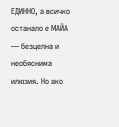ЕДИННО, а всичко останало е МАЙА — безцелна и необяснима илюзия. Но ако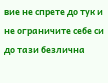вие не спрете до тук и не ограничите себе си до тази безлична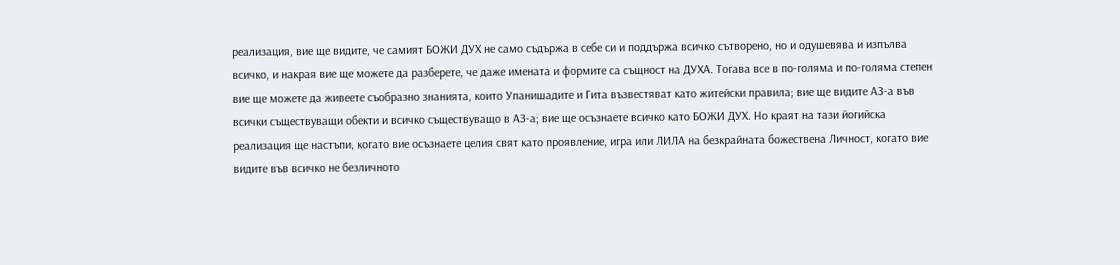реализация, вие ще видите, че самият БОЖИ ДУХ не само съдържа в себе си и поддържа всичко сътворено, но и одушевява и изпълва всичко, и накрая вие ще можете да разберете, че даже имената и формите са същност на ДУХА. Тогава все в по-голяма и по-голяма степен вие ще можете да живеете съобразно знанията, които Упанишадите и Гита възвестяват като житейски правила; вие ще видите АЗ-а във всички съществуващи обекти и всичко съществуващо в АЗ-а; вие ще осъзнаете всичко като БОЖИ ДУХ. Но краят на тази йогийска реализация ще настъпи, когато вие осъзнаете целия свят като проявление, игра или ЛИЛА на безкрайната божествена Личност, когато вие видите във всичко не безличното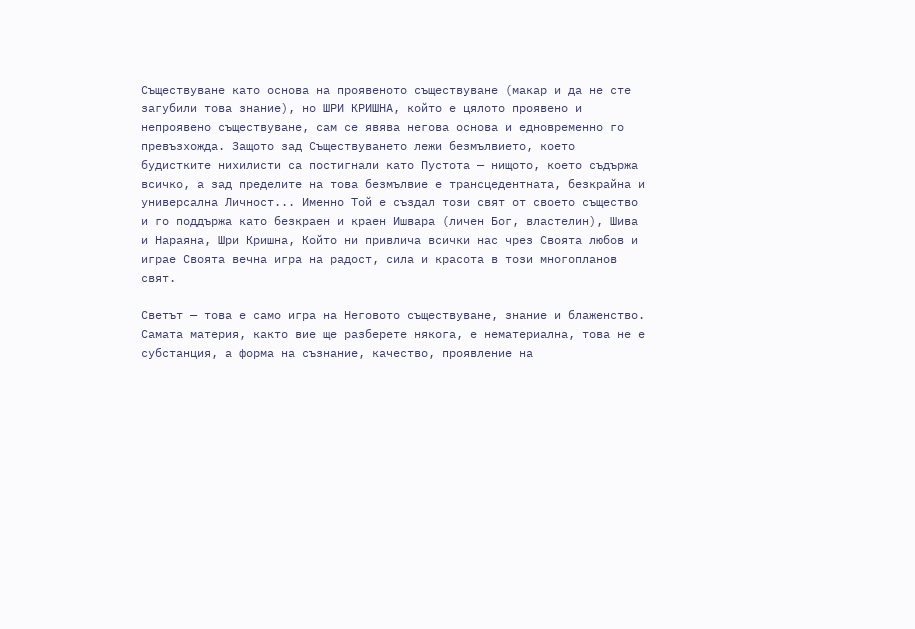Съществуване като основа на проявеното съществуване (макар и да не сте загубили това знание), но ШРИ КРИШНА, който е цялото проявено и непроявено съществуване, сам се явява негова основа и едновременно го превъзхожда. Защото зад Съществуването лежи безмълвието, което будистките нихилисти са постигнали като Пустота — нищото, което съдържа всичко, а зад пределите на това безмълвие е трансцедентната, безкрайна и универсална Личност... Именно Той е създал този свят от своето същество и го поддържа като безкраен и краен Ишвара (личен Бог, властелин), Шива и Нараяна, Шри Кришна, Който ни привлича всички нас чрез Своята любов и играе Своята вечна игра на радост, сила и красота в този многопланов свят.

Светът — това е само игра на Неговото съществуване, знание и блаженство. Самата материя, както вие ще разберете някога, е нематериална, това не е субстанция, а форма на съзнание, качество, проявление на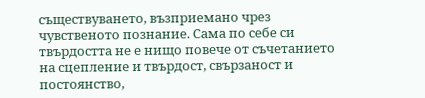съществуването, възприемано чрез чувственото познание. Сама по себе си твърдостта не е нищо повече от съчетанието на сцепление и твърдост, свързаност и постоянство,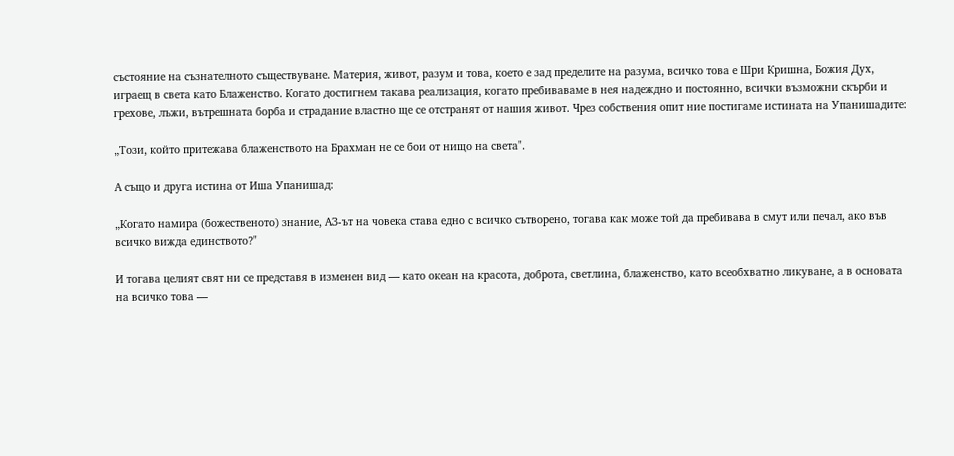състояние на съзнателното съществуване. Материя, живот, разум и това, което е зад пределите на разума, всичко това е Шри Кришна, Божия Дух, играещ в света като Блаженство. Когато достигнем такава реализация, когато пребиваваме в нея надеждно и постоянно, всички възможни скърби и грехове, лъжи, вътрешната борба и страдание властно ще се отстранят от нашия живот. Чрез собствения опит ние постигаме истината на Упанишадите:

„Този, който притежава блаженството на Брахман не се бои от нищо на света".

А също и друга истина от Иша Упанишад:

„Когато намира (божественото) знание, АЗ-ът на човека става едно с всичко сътворено, тогава как може той да пребивава в смут или печал, ако във всичко вижда единството?"

И тогава целият свят ни се представя в изменен вид — като океан на красота, доброта, светлина, блаженство, като всеобхватно ликуване, а в основата на всичко това —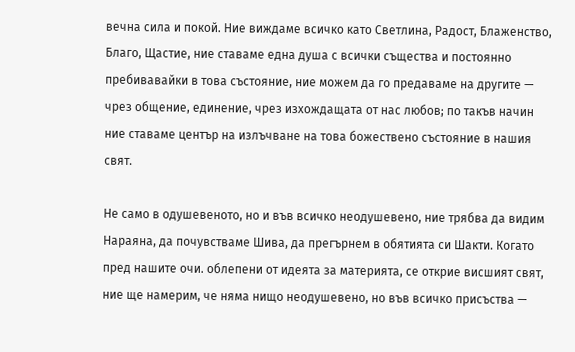вечна сила и покой. Ние виждаме всичко като Светлина, Радост, Блаженство, Благо, Щастие, ние ставаме една душа с всички същества и постоянно пребивавайки в това състояние, ние можем да го предаваме на другите — чрез общение, единение, чрез изхождащата от нас любов; по такъв начин ние ставаме център на излъчване на това божествено състояние в нашия свят.

Не само в одушевеното, но и във всичко неодушевено, ние трябва да видим Нараяна, да почувстваме Шива, да прегърнем в обятията си Шакти. Когато пред нашите очи. облепени от идеята за материята, се открие висшият свят, ние ще намерим, че няма нищо неодушевено, но във всичко присъства —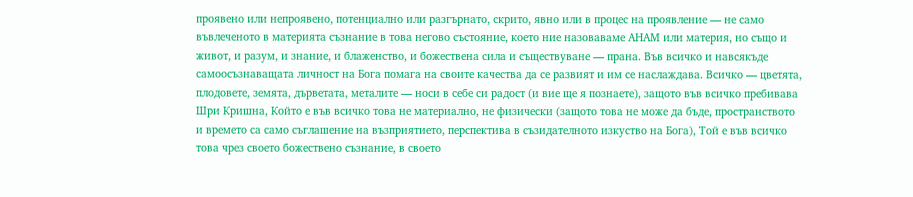проявено или непроявено, потенциално или разгърнато, скрито, явно или в процес на проявление — не само въвлеченото в материята съзнание в това негово състояние, което ние назоваваме АНАМ или материя, но също и живот, и разум, и знание, и блаженство, и божествена сила и съществуване — прана. Във всичко и навсякъде самоосъзнаващата личност на Бога помага на своите качества да се развият и им се наслаждава. Всичко — цветята, плодовете, земята, дърветата, металите — носи в себе си радост (и вие ще я познаете), защото във всичко пребивава Шри Кришна, Който е във всичко това не материално, не физически (защото това не може да бъде, пространството и времето са само съглашение на възприятието, перспектива в съзидателното изкуство на Бога), Той е във всичко това чрез своето божествено съзнание, в своето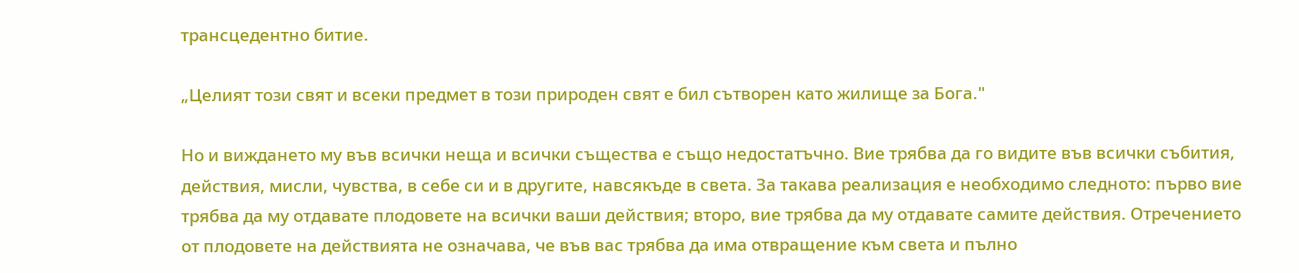трансцедентно битие.

„Целият този свят и всеки предмет в този природен свят е бил сътворен като жилище за Бога."

Но и виждането му във всички неща и всички същества е също недостатъчно. Вие трябва да го видите във всички събития, действия, мисли, чувства, в себе си и в другите, навсякъде в света. За такава реализация е необходимо следното: първо вие трябва да му отдавате плодовете на всички ваши действия; второ, вие трябва да му отдавате самите действия. Отречението от плодовете на действията не означава, че във вас трябва да има отвращение към света и пълно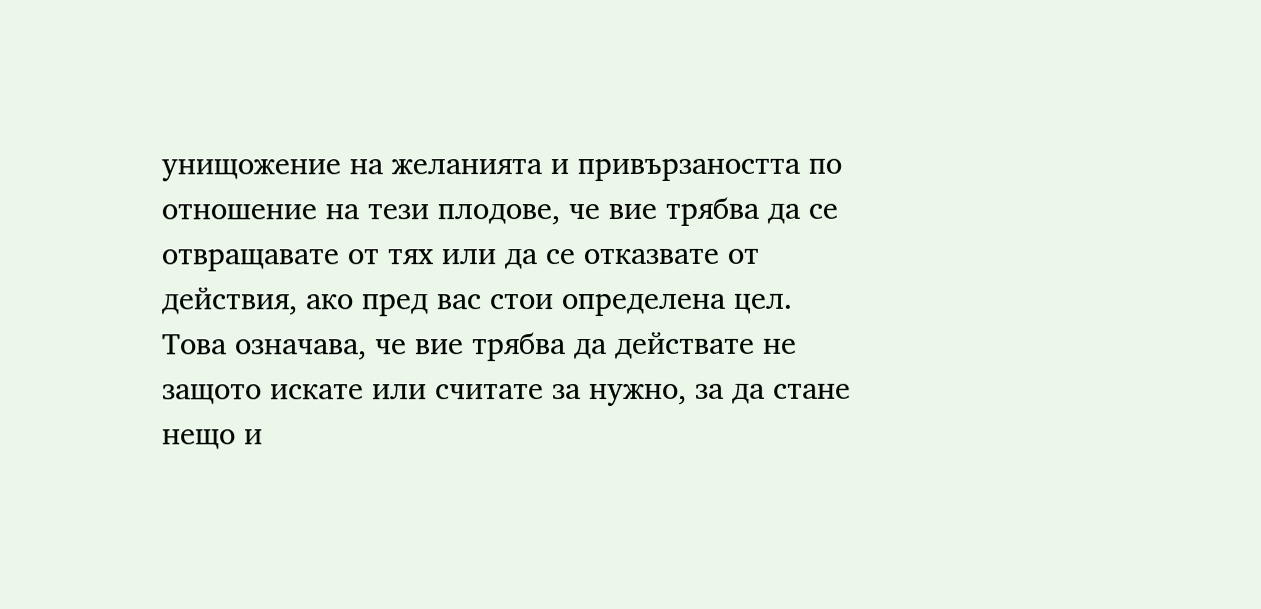унищожение на желанията и привързаността по отношение на тези плодове, че вие трябва да се отвращавате от тях или да се отказвате от действия, ако пред вас стои определена цел. Това означава, че вие трябва да действате не защото искате или считате за нужно, за да стане нещо и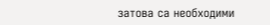затова са необходими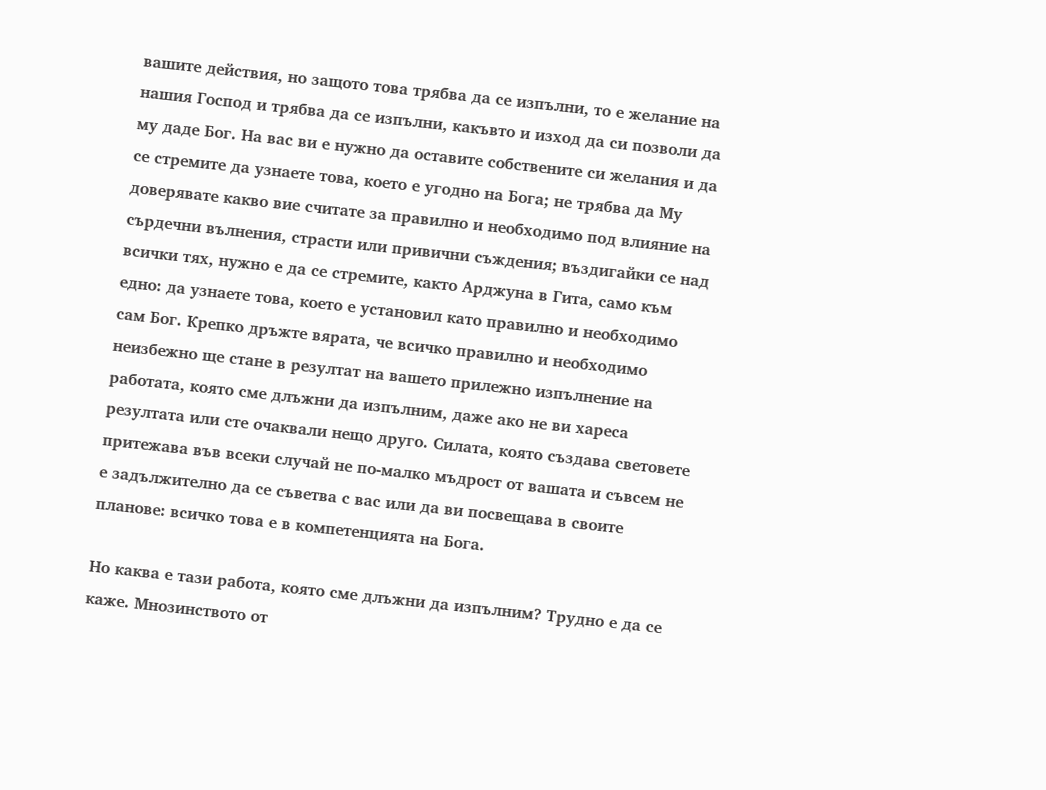вашите действия, но защото това трябва да се изпълни, то е желание на нашия Господ и трябва да се изпълни, какъвто и изход да си позволи да му даде Бог. На вас ви е нужно да оставите собствените си желания и да се стремите да узнаете това, което е угодно на Бога; не трябва да Му доверявате какво вие считате за правилно и необходимо под влияние на сърдечни вълнения, страсти или привични съждения; въздигайки се над всички тях, нужно е да се стремите, както Арджуна в Гита, само към едно: да узнаете това, което е установил като правилно и необходимо сам Бог. Крепко дръжте вярата, че всичко правилно и необходимо неизбежно ще стане в резултат на вашето прилежно изпълнение на работата, която сме длъжни да изпълним, даже ако не ви хареса резултата или сте очаквали нещо друго. Силата, която създава световете притежава във всеки случай не по-малко мъдрост от вашата и съвсем не е задължително да се съветва с вас или да ви посвещава в своите планове: всичко това е в компетенцията на Бога.

Но каква е тази работа, която сме длъжни да изпълним? Трудно е да се каже. Мнозинството от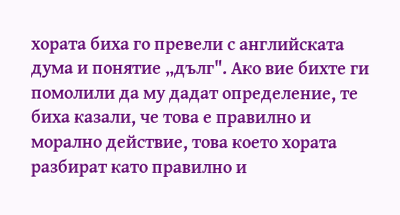хората биха го превели с английската дума и понятие „дълг". Ако вие бихте ги помолили да му дадат определение, те биха казали, че това е правилно и морално действие, това което хората разбират като правилно и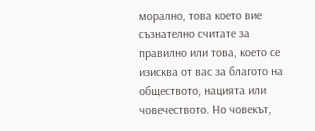морално, това което вие съзнателно считате за правилно или това, което се изисква от вас за благото на обществото, нацията или човечеството. Но човекът,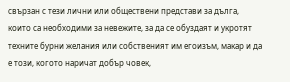свързан с тези лични или обществени представи за дълга, които са необходими за невежите, за да се обуздаят и укротят техните бурни желания или собственият им егоизъм, макар и да е този, когото наричат добър човек,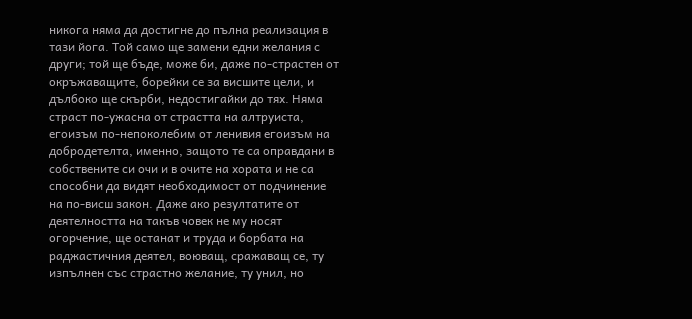никога няма да достигне до пълна реализация в тази йога. Той само ще замени едни желания с други; той ще бъде, може би, даже по-страстен от окръжаващите, борейки се за висшите цели, и дълбоко ще скърби, недостигайки до тях. Няма страст по-ужасна от страстта на алтруиста, егоизъм по-непоколебим от ленивия егоизъм на добродетелта, именно, защото те са оправдани в собствените си очи и в очите на хората и не са способни да видят необходимост от подчинение на по-висш закон. Даже ако резултатите от деятелността на такъв човек не му носят огорчение, ще останат и труда и борбата на раджастичния деятел, воюващ, сражаващ се, ту изпълнен със страстно желание, ту унил, но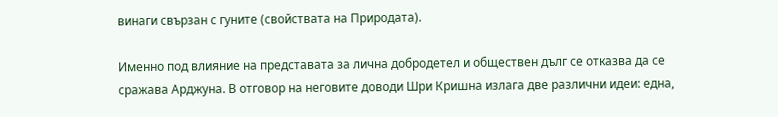винаги свързан с гуните (свойствата на Природата).

Именно под влияние на представата за лична добродетел и обществен дълг се отказва да се сражава Арджуна. В отговор на неговите доводи Шри Кришна излага две различни идеи: една,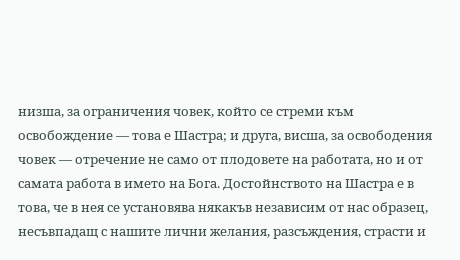низша, за ограничения човек, който се стреми към освобождение — това е Шастра; и друга, висша, за освободения човек — отречение не само от плодовете на работата, но и от самата работа в името на Бога. Достойнството на Шастра е в това, че в нея се установява някакъв независим от нас образец, несъвпадащ с нашите лични желания, разсъждения, страсти и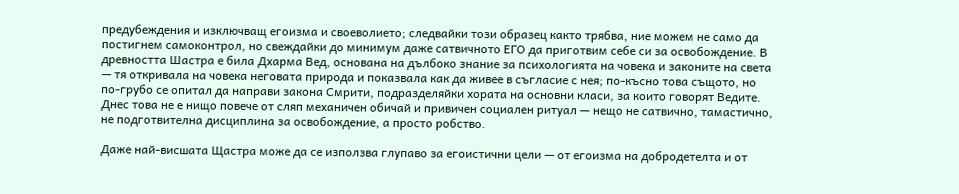предубеждения и изключващ егоизма и своеволието; следвайки този образец както трябва, ние можем не само да постигнем самоконтрол, но свеждайки до минимум даже сатвичното ЕГО да приготвим себе си за освобождение. В древността Шастра е била Дхарма Вед, основана на дълбоко знание за психологията на човека и законите на света — тя откривала на човека неговата природа и показвала как да живее в съгласие с нея; по-късно това същото, но по-грубо се опитал да направи закона Смрити, подразделяйки хората на основни класи, за които говорят Ведите. Днес това не е нищо повече от сляп механичен обичай и привичен социален ритуал — нещо не сатвично, тамастично, не подготвителна дисциплина за освобождение, а просто робство.

Даже най-висшата Щастра може да се използва глупаво за егоистични цели — от егоизма на добродетелта и от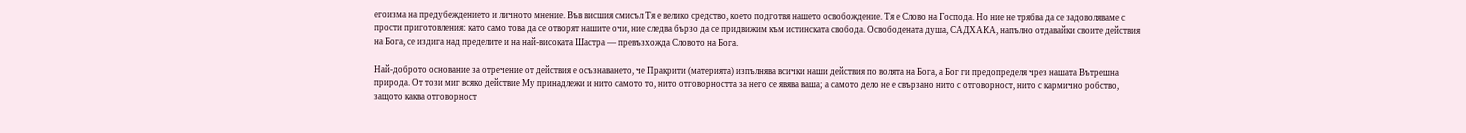егоизма на предубеждението и личното мнение. Във висшия смисъл Тя е велико средство, което подготвя нашето освобождение. Тя е Слово на Господа. Но ние не трябва да се задоволяваме с прости приготовления: като само това да се отворят нашите очи, ние следва бързо да се придвижим към истинската свобода. Освободената душа, САДХАКА, напълно отдавайки своите действия на Бога, се издига над пределите и на най-високата Шастра — превъзхожда Словото на Бога.

Най-доброто основание за отречение от действия е осъзнаването, че Пракрити (материята) изпълнява всички наши действия по волята на Бога, а Бог ги предопределя чрез нашата Вътрешна природа. От този миг всяко действие Му принадлежи и нито самото то, нито отговорността за него се явява ваша; а самото дело не е свързано нито с отговорност, нито с кармично робство, защото каква отговорност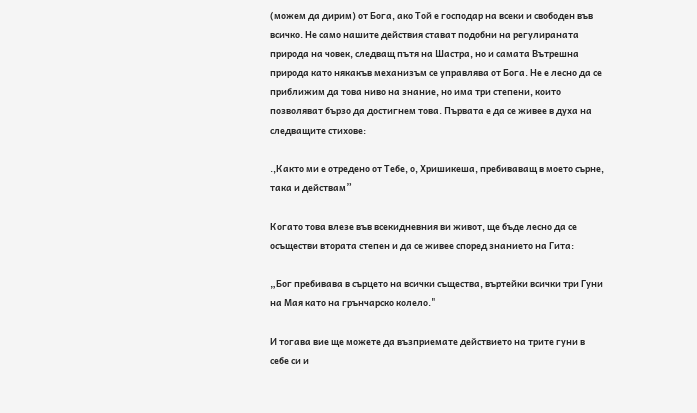(можем да дирим) от Бога, ако Той е господар на всеки и свободен във всичко. Не само нашите действия стават подобни на регулираната природа на човек, следващ пътя на Шастра, но и самата Вътрешна природа като някакъв механизъм се управлява от Бога. Не е лесно да се приближим да това ниво на знание, но има три степени, които позволяват бързо да достигнем това. Първата е да се живее в духа на следващите стихове:

.,Както ми е отредено от Тебе, о, Хришикеша, пребиваващ в моето сърне, така и действам”

Когато това влезе във всекидневния ви живот, ще бъде лесно да се осъществи втората степен и да се живее според знанието на Гита:

„Бог пребивава в сърцето на всички същества, въртейки всички три Гуни на Мая като на грънчарско колело."

И тогава вие ще можете да възприемате действието на трите гуни в себе си и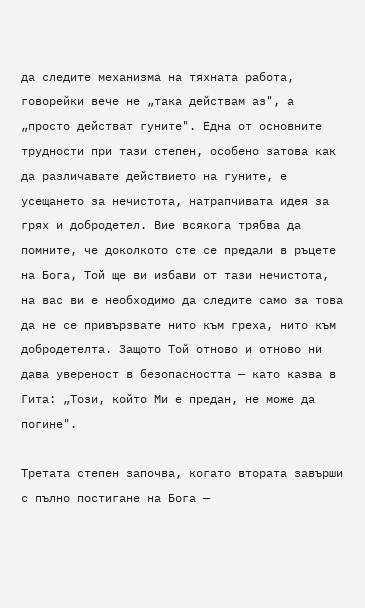да следите механизма на тяхната работа, говорейки вече не „така действам аз", а „просто действат гуните". Една от основните трудности при тази степен, особено затова как да различавате действието на гуните, е усещането за нечистота, натрапчивата идея за грях и добродетел. Вие всякога трябва да помните, че доколкото сте се предали в ръцете на Бога, Той ще ви избави от тази нечистота, на вас ви е необходимо да следите само за това да не се привързвате нито към греха, нито към добродетелта. Защото Той отново и отново ни дава увереност в безопасността — като казва в Гита: „Този, който Ми е предан, не може да погине".

Третата степен започва, когато втората завърши с пълно постигане на Бога —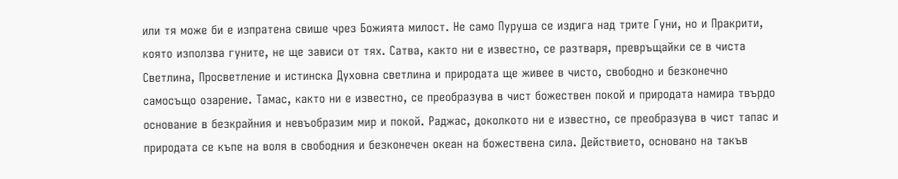или тя може би е изпратена свише чрез Божията милост. Не само Пуруша се издига над трите Гуни, но и Пракрити, която използва гуните, не ще зависи от тях. Сатва, както ни е известно, се разтваря, превръщайки се в чиста Светлина, Просветление и истинска Духовна светлина и природата ще живее в чисто, свободно и безконечно самосъщо озарение. Тамас, както ни е известно, се преобразува в чист божествен покой и природата намира твърдо основание в безкрайния и невъобразим мир и покой. Раджас, доколкото ни е известно, се преобразува в чист тапас и природата се къпе на воля в свободния и безконечен океан на божествена сила. Действието, основано на такъв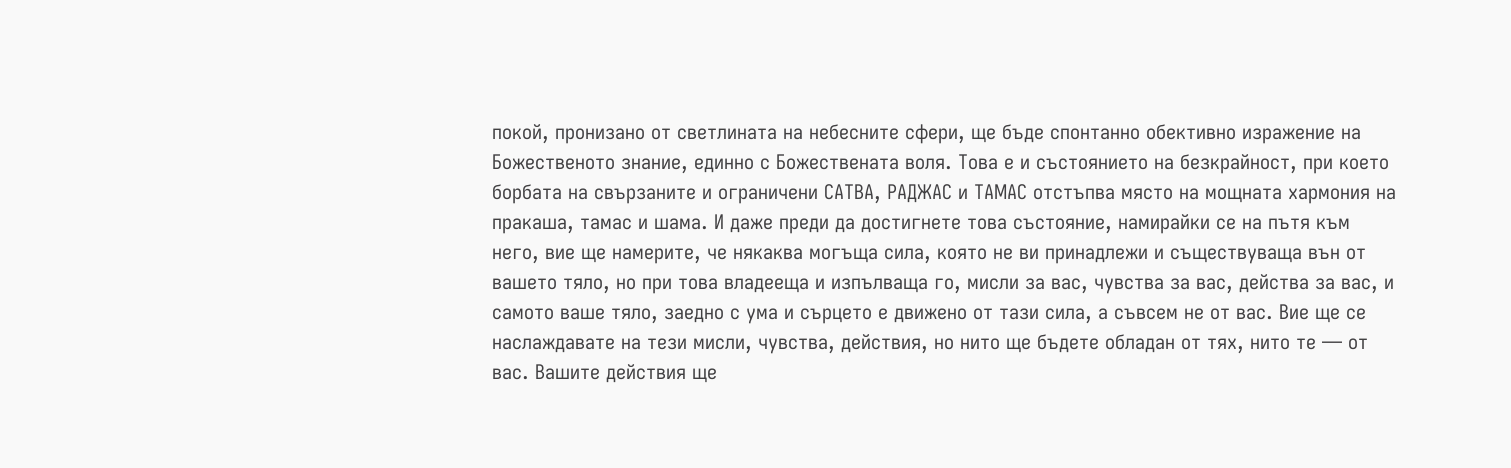покой, пронизано от светлината на небесните сфери, ще бъде спонтанно обективно изражение на Божественото знание, единно с Божествената воля. Това е и състоянието на безкрайност, при което борбата на свързаните и ограничени САТВА, РАДЖАС и ТАМАС отстъпва място на мощната хармония на пракаша, тамас и шама. И даже преди да достигнете това състояние, намирайки се на пътя към него, вие ще намерите, че някаква могъща сила, която не ви принадлежи и съществуваща вън от вашето тяло, но при това владееща и изпълваща го, мисли за вас, чувства за вас, действа за вас, и самото ваше тяло, заедно с ума и сърцето е движено от тази сила, а съвсем не от вас. Вие ще се наслаждавате на тези мисли, чувства, действия, но нито ще бъдете обладан от тях, нито те — от вас. Вашите действия ще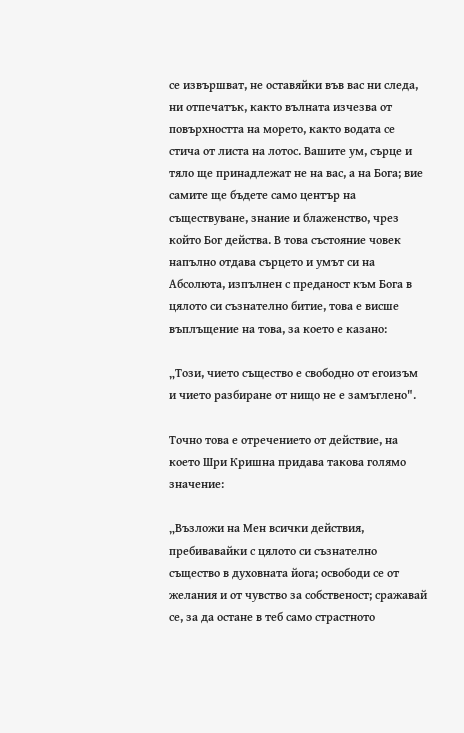се извършват, не оставяйки във вас ни следа, ни отпечатък, както вълната изчезва от повърхността на морето, както водата се стича от листа на лотос. Вашите ум, сърце и тяло ще принадлежат не на вас, а на Бога; вие самите ще бъдете само център на съществуване, знание и блаженство, чрез който Бог действа. В това състояние човек напълно отдава сърцето и умът си на Абсолюта, изпълнен с преданост към Бога в цялото си съзнателно битие, това е висше въплъщение на това, за което е казано:

„Този, чието същество е свободно от егоизъм и чието разбиране от нищо не е замъглено".

Точно това е отречението от действие, на което Шри Кришна придава такова голямо значение:

„Възложи на Мен всички действия, пребивавайки с цялото си съзнателно същество в духовната йога; освободи се от желания и от чувство за собственост; сражавай се, за да остане в теб само страстното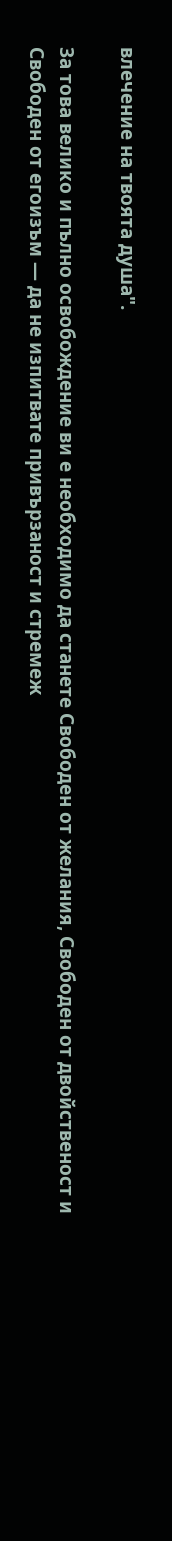влечение на твоята душа".

За това велико и пълно освобождение ви е необходимо да станете Свободен от желания, Свободен от двойственост и Свободен от егоизъм — да не изпитвате привързаност и стремеж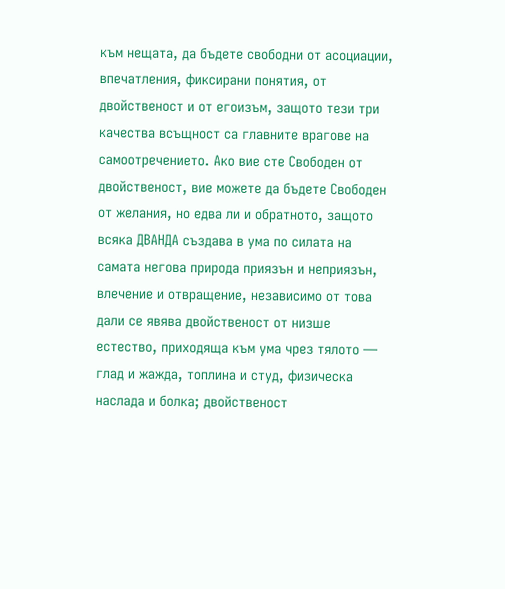към нещата, да бъдете свободни от асоциации, впечатления, фиксирани понятия, от двойственост и от егоизъм, защото тези три качества всъщност са главните врагове на самоотречението. Ако вие сте Свободен от двойственост, вие можете да бъдете Свободен от желания, но едва ли и обратното, защото всяка ДВАНДА създава в ума по силата на самата негова природа приязън и неприязън, влечение и отвращение, независимо от това дали се явява двойственост от низше естество, приходяща към ума чрез тялото — глад и жажда, топлина и студ, физическа наслада и болка; двойственост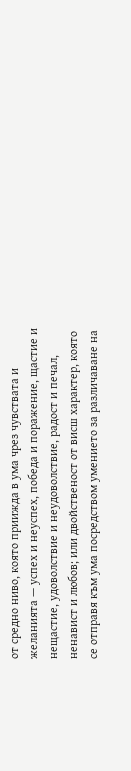от средно ниво, която приижда в ума чрез чувствата и желанията — успех и неуспех, победа и поражение, щастие и нещастие, удоволствие и неудоволствие, радост и печал, ненавист и любов; или двойственост от висш характер, която се отправя към ума посредством умението за различаване на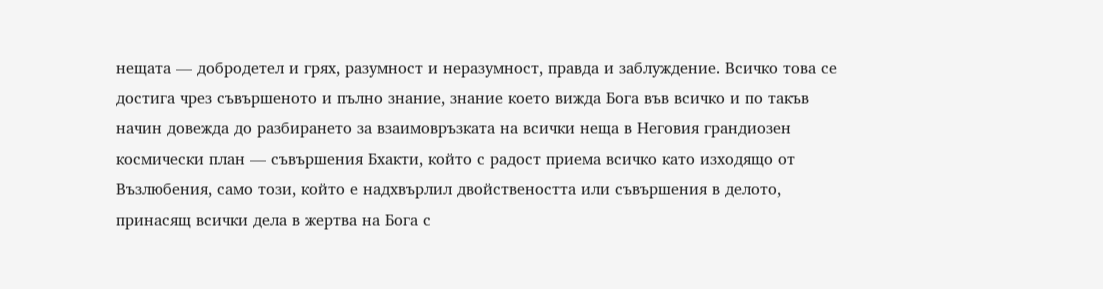нещата — добродетел и грях, разумност и неразумност, правда и заблуждение. Всичко това се достига чрез съвършеното и пълно знание, знание което вижда Бога във всичко и по такъв начин довежда до разбирането за взаимовръзката на всички неща в Неговия грандиозен космически план — съвършения Бхакти, който с радост приема всичко като изходящо от Възлюбения, само този, който е надхвърлил двойствеността или съвършения в делото, принасящ всички дела в жертва на Бога с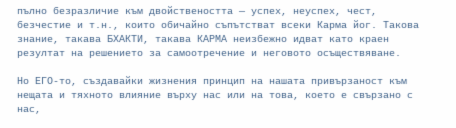пълно безразличие към двойствеността — успех, неуспех, чест, безчестие и т.н., които обичайно съпътстват всеки Карма йог. Такова знание, такава БХАКТИ, такава КАРМА неизбежно идват като краен резултат на решението за самоотречение и неговото осъществяване.

Но ЕГО-то, създавайки жизнения принцип на нашата привързаност към нещата и тяхното влияние върху нас или на това, което е свързано с нас,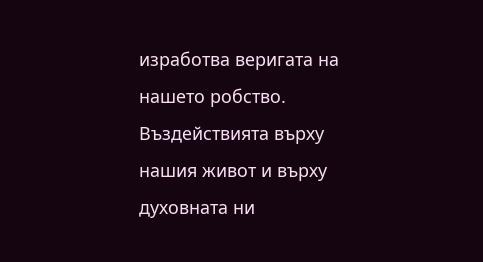изработва веригата на нашето робство. Въздействията върху нашия живот и върху духовната ни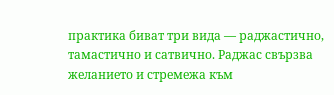практика биват три вида — раджастично, тамастично и сатвично. Раджас свързва желанието и стремежа към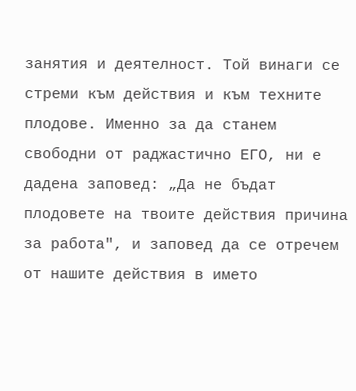занятия и деятелност. Той винаги се стреми към действия и към техните плодове. Именно за да станем свободни от раджастично ЕГО, ни е дадена заповед: „Да не бъдат плодовете на твоите действия причина за работа", и заповед да се отречем от нашите действия в името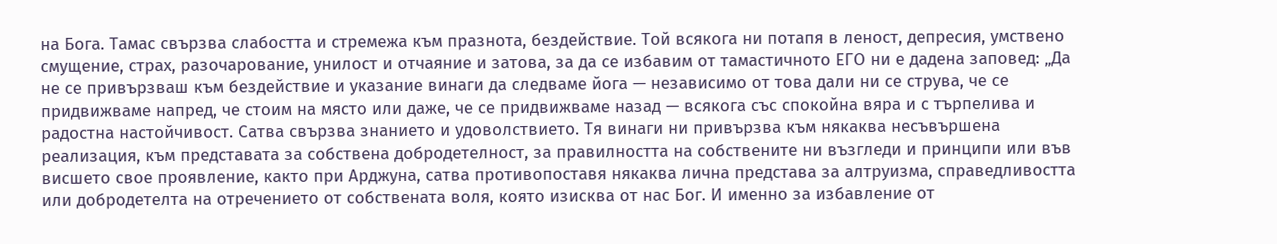на Бога. Тамас свързва слабостта и стремежа към празнота, бездействие. Той всякога ни потапя в леност, депресия, умствено смущение, страх, разочарование, унилост и отчаяние и затова, за да се избавим от тамастичното ЕГО ни е дадена заповед: „Да не се привързваш към бездействие и указание винаги да следваме йога — независимо от това дали ни се струва, че се придвижваме напред, че стоим на място или даже, че се придвижваме назад — всякога със спокойна вяра и с търпелива и радостна настойчивост. Сатва свързва знанието и удоволствието. Тя винаги ни привързва към някаква несъвършена реализация, към представата за собствена добродетелност, за правилността на собствените ни възгледи и принципи или във висшето свое проявление, както при Арджуна, сатва противопоставя някаква лична представа за алтруизма, справедливостта или добродетелта на отречението от собствената воля, която изисква от нас Бог. И именно за избавление от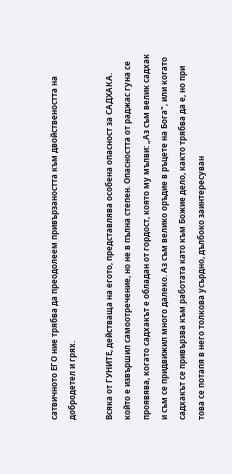сатвичното ЕГО ние трябва да преодолеем привързаността към двойствеността на добродетел и грях.

Всяка от ГУНИТЕ, действаща на егото, представлява особена опасност за САДХАКА. който е извършил самоотречение, но не в пълна степен. Опасността от раджас гуна се проявява, когато садхакът е обладан от гордост, която му мълви: „Аз съм велик садхак и съм се придвижил много далеко. Аз съм велико оръдие в ръцете на Бога", или когато садхакът се привързва към работата като към Божие дело, както трябва да е, но при това се потапя в него толкова усърдно, дълбоко заинтересуван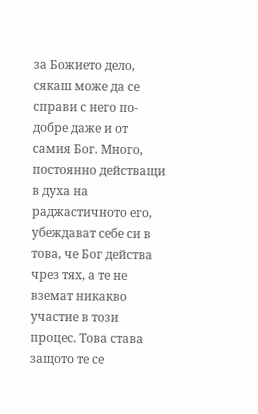за Божието дело, сякаш може да се справи с него по-добре даже и от самия Бог. Много, постоянно действащи в духа на раджастичното его, убеждават себе си в това, че Бог действа чрез тях, а те не вземат никакво участие в този процес. Това става защото те се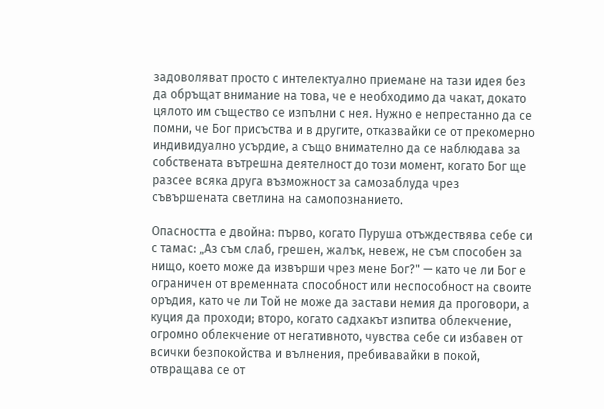задоволяват просто с интелектуално приемане на тази идея без да обръщат внимание на това, че е необходимо да чакат, докато цялото им същество се изпълни с нея. Нужно е непрестанно да се помни, че Бог присъства и в другите, отказвайки се от прекомерно индивидуално усърдие, а също внимателно да се наблюдава за собствената вътрешна деятелност до този момент, когато Бог ще разсее всяка друга възможност за самозаблуда чрез съвършената светлина на самопознанието.

Опасността е двойна: първо, когато Пуруша отъждествява себе си с тамас: „Аз съм слаб, грешен, жалък, невеж, не съм способен за нищо, което може да извърши чрез мене Бог?" — като че ли Бог е ограничен от временната способност или неспособност на своите оръдия, като че ли Той не може да застави немия да проговори, а куция да проходи; второ, когато садхакът изпитва облекчение, огромно облекчение от негативното, чувства себе си избавен от всички безпокойства и вълнения, пребивавайки в покой, отвращава се от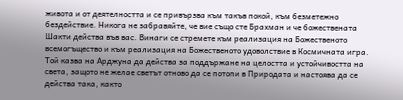живота и от деятелността и се привързва към такъв покой, към безметежно бездействие. Никога не забравяйте, че вие също сте Брахман и че божествената Шакти действа във вас. Винаги се стремете към реализация на Божественото всемогъщество и към реализация на Божественото удоволствие в Космичната игра. Той казва на Арджуна да действа за поддържане на целостта и устойчивостта на света, защото не желае светът отново да се потопи в Природата и настоява да се действа така, както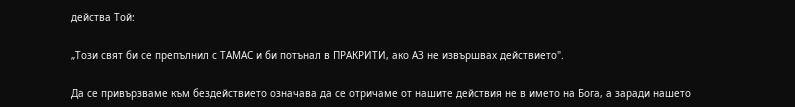действа Той:

„Този свят би се препълнил с ТАМАС и би потънал в ПРАКРИТИ, ако АЗ не извършвах действието".

Да се привързваме към бездействието означава да се отричаме от нашите действия не в името на Бога, а заради нашето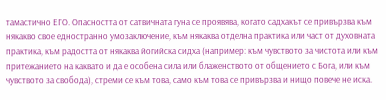тамастично ЕГО. Опасността от сатвичната гуна се проявява, когато садхакът се привързва към някакво свое едностранно умозаключение, към някаква отделна практика или част от духовната практика, към радостта от някаква йогийска сидха (например: към чувството за чистота или към притежанието на каквато и да е особена сила или блаженството от общението с Бога, или към чувството за свобода), стреми се към това, само към това се привързва и нищо повече не иска.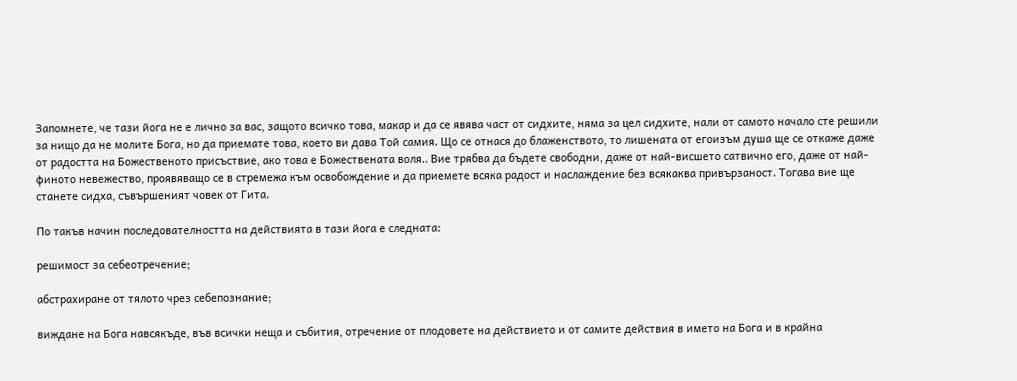Запомнете, че тази йога не е лично за вас, защото всичко това, макар и да се явява част от сидхите, няма за цел сидхите, нали от самото начало сте решили за нищо да не молите Бога, но да приемате това, което ви дава Той самия. Що се отнася до блаженството, то лишената от егоизъм душа ще се откаже даже от радостта на Божественото присъствие, ако това е Божествената воля.. Вие трябва да бъдете свободни, даже от най-висшето сатвично его, даже от най-финото невежество, проявяващо се в стремежа към освобождение и да приемете всяка радост и наслаждение без всякаква привързаност. Тогава вие ще станете сидха, съвършеният човек от Гита.

По такъв начин последователността на действията в тази йога е следната:

решимост за себеотречение;

абстрахиране от тялото чрез себепознание;

виждане на Бога навсякъде, във всички неща и събития, отречение от плодовете на действието и от самите действия в името на Бога и в крайна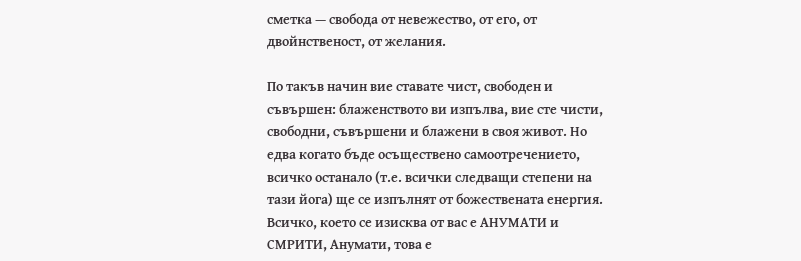сметка — свобода от невежество, от его, от двойнственост, от желания.

По такъв начин вие ставате чист, свободен и съвършен: блаженството ви изпълва, вие сте чисти, свободни, съвършени и блажени в своя живот. Но едва когато бъде осъществено самоотречението, всичко останало (т.е. всички следващи степени на тази йога) ще се изпълнят от божествената енергия. Всичко, което се изисква от вас е АНУМАТИ и СМРИТИ, Анумати, това е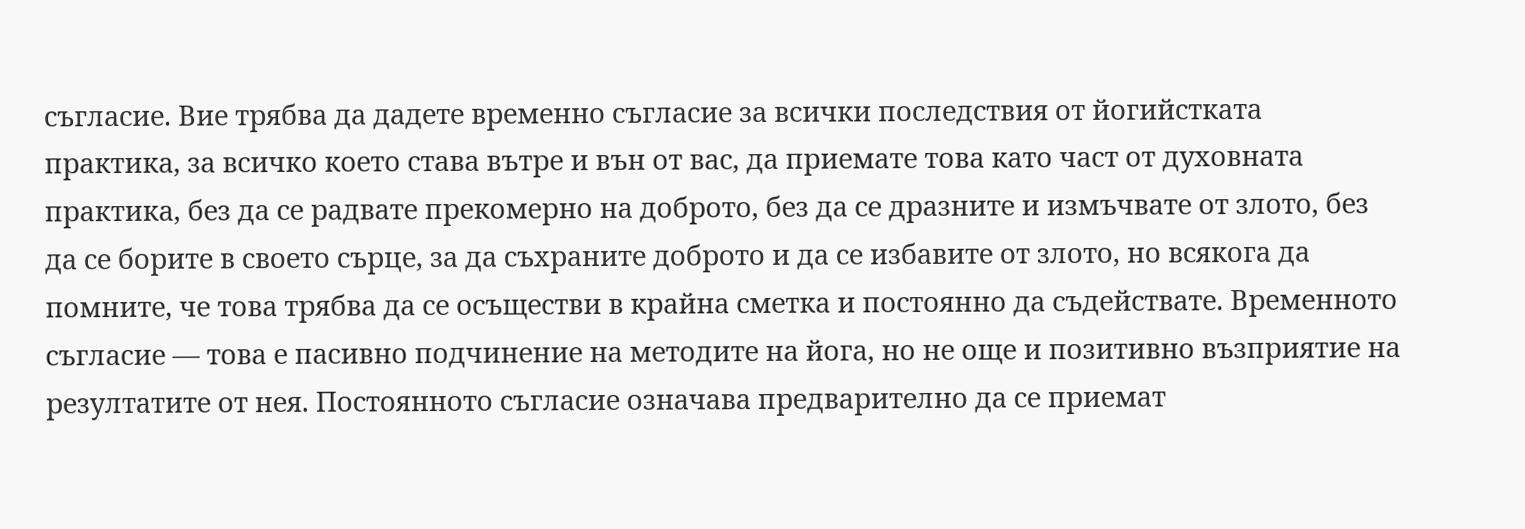съгласие. Вие трябва да дадете временно съгласие за всички последствия от йогийстката практика, за всичко което става вътре и вън от вас, да приемате това като част от духовната практика, без да се радвате прекомерно на доброто, без да се дразните и измъчвате от злото, без да се борите в своето сърце, за да съхраните доброто и да се избавите от злото, но всякога да помните, че това трябва да се осъществи в крайна сметка и постоянно да съдействате. Временното съгласие — това е пасивно подчинение на методите на йога, но не още и позитивно възприятие на резултатите от нея. Постоянното съгласие означава предварително да се приемат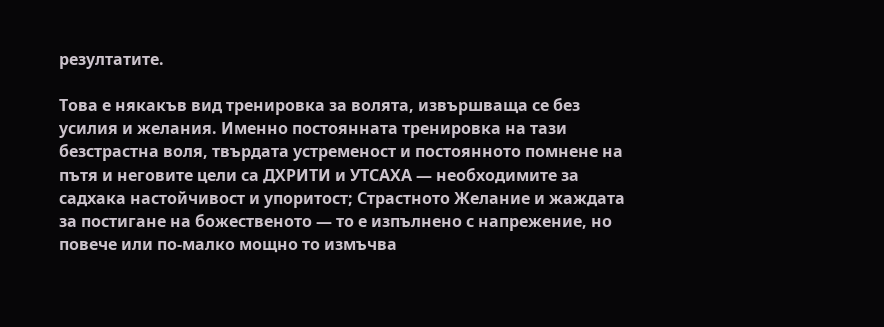резултатите.

Това е някакъв вид тренировка за волята, извършваща се без усилия и желания. Именно постоянната тренировка на тази безстрастна воля, твърдата устременост и постоянното помнене на пътя и неговите цели са ДХРИТИ и УТСАХА — необходимите за садхака настойчивост и упоритост; Страстното Желание и жаждата за постигане на божественото — то е изпълнено с напрежение, но повече или по-малко мощно то измъчва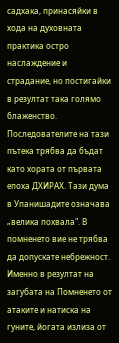садхака, принасяйки в хода на духовната практика остро наслаждение и страдание, но постигайки в резултат така голямо блаженство. Последователите на тази пътека трябва да бъдат като хората от първата епоха ДХИРАХ. Тази дума в Упанишадите означава „велика похвала". В помненето вие не трябва да допускате небрежност. Именно в резултат на загубата на Помненето от атаките и натиска на гуните, йогата излиза от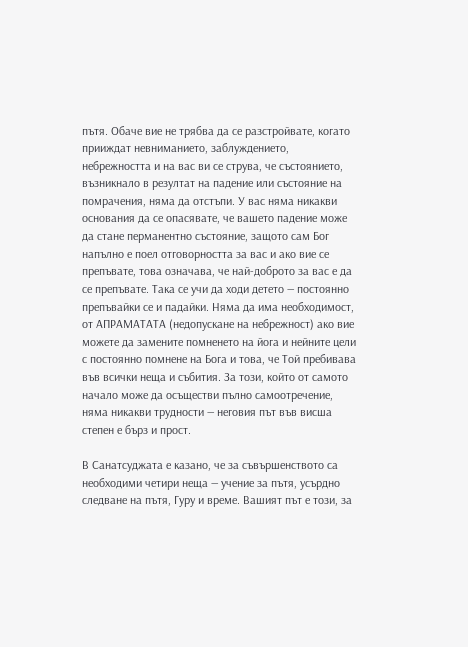пътя. Обаче вие не трябва да се разстройвате, когато прииждат невниманието, заблуждението, небрежността и на вас ви се струва, че състоянието, възникнало в резултат на падение или състояние на помрачения, няма да отстъпи. У вас няма никакви основания да се опасявате, че вашето падение може да стане перманентно състояние, защото сам Бог напълно е поел отговорността за вас и ако вие се препъвате, това означава, че най-доброто за вас е да се препъвате. Така се учи да ходи детето — постоянно препъвайки се и падайки. Няма да има необходимост, от АПРАМАТАТА (недопускане на небрежност) ако вие можете да замените помненето на йога и нейните цели с постоянно помнене на Бога и това, че Той пребивава във всички неща и събития. За този, който от самото начало може да осъществи пълно самоотречение, няма никакви трудности — неговия път във висша степен е бърз и прост.

В Санатсуджата е казано, че за съвършенството са необходими четири неща — учение за пътя, усърдно следване на пътя, Гуру и време. Вашият път е този, за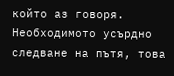който аз говоря. Необходимото усърдно следване на пътя, това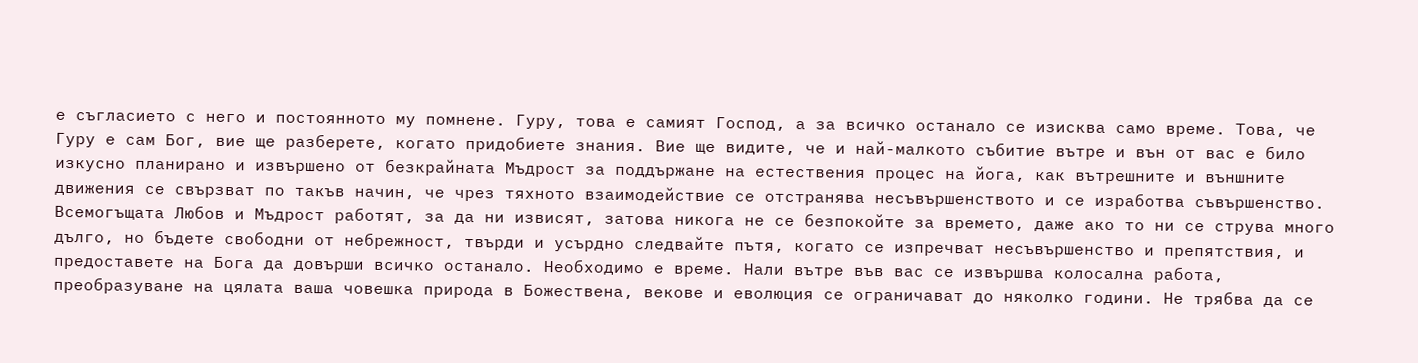е съгласието с него и постоянното му помнене. Гуру, това е самият Господ, а за всичко останало се изисква само време. Това, че Гуру е сам Бог, вие ще разберете, когато придобиете знания. Вие ще видите, че и най-малкото събитие вътре и вън от вас е било изкусно планирано и извършено от безкрайната Мъдрост за поддържане на естествения процес на йога, как вътрешните и външните движения се свързват по такъв начин, че чрез тяхното взаимодействие се отстранява несъвършенството и се изработва съвършенство. Всемогъщата Любов и Мъдрост работят, за да ни извисят, затова никога не се безпокойте за времето, даже ако то ни се струва много дълго, но бъдете свободни от небрежност, твърди и усърдно следвайте пътя, когато се изпречват несъвършенство и препятствия, и предоставете на Бога да довърши всичко останало. Необходимо е време. Нали вътре във вас се извършва колосална работа, преобразуване на цялата ваша човешка природа в Божествена, векове и еволюция се ограничават до няколко години. Не трябва да се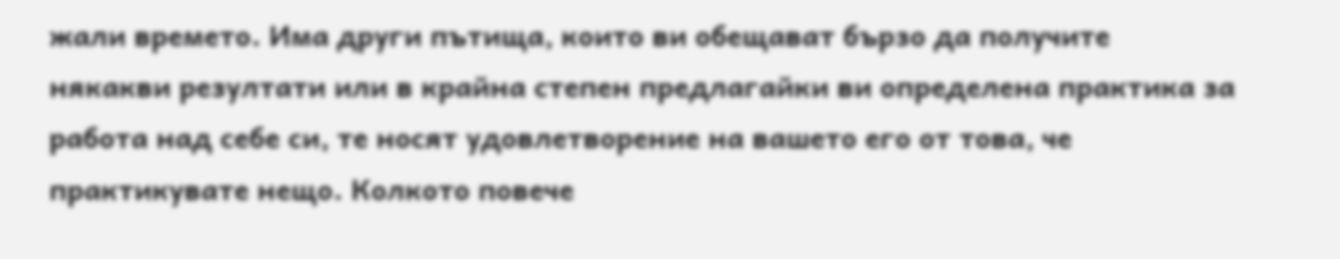жали времето. Има други пътища, които ви обещават бързо да получите някакви резултати или в крайна степен предлагайки ви определена практика за работа над себе си, те носят удовлетворение на вашето его от това, че практикувате нещо. Колкото повече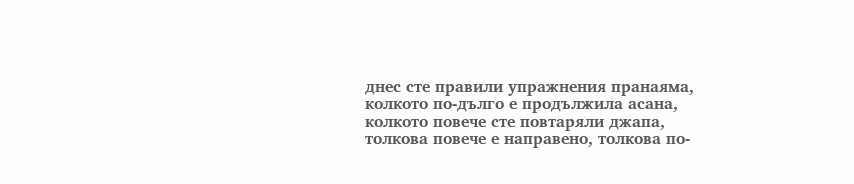днес сте правили упражнения пранаяма, колкото по-дълго е продължила асана, колкото повече сте повтаряли джапа, толкова повече е направено, толкова по-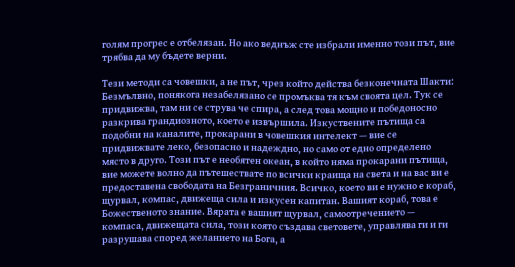голям прогрес е отбелязан. Но ако веднъж сте избрали именно този път, вие трябва да му бъдете верни.

Тези методи са човешки, а не път, чрез който действа безконечната Шакти: Безмълвно, понякога незабелязано се промъква тя към своята цел. Тук се придвижва, там ни се струва че спира, а след това мощно и победоносно разкрива грандиозното, което е извършила. Изкуствените пътища са подобни на каналите, прокарани в човешкия интелект — вие се придвижвате леко, безопасно и надеждно, но само от едно определено място в друго. Този път е необятен океан, в който няма прокарани пътища, вие можете волно да пътешествате по всички краища на света и на вас ви е предоставена свободата на Безграничния. Всичко, което ви е нужно е кораб, щурвал, компас, движеща сила и изкусен капитан. Вашият кораб, това е Божественото знание. Вярата е вашият щурвал, самоотречението — компаса, движещата сила, този която създава световете, управлява ги и ги разрушава според желанието на Бога, а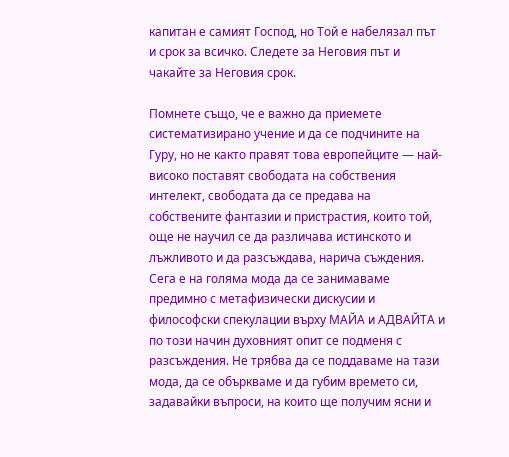капитан е самият Господ, но Той е набелязал път и срок за всичко. Следете за Неговия път и чакайте за Неговия срок.

Помнете също, че е важно да приемете систематизирано учение и да се подчините на Гуру, но не както правят това европейците — най-високо поставят свободата на собствения интелект, свободата да се предава на собствените фантазии и пристрастия, които той, още не научил се да различава истинското и лъжливото и да разсъждава, нарича съждения. Сега е на голяма мода да се занимаваме предимно с метафизически дискусии и философски спекулации върху МАЙА и АДВАЙТА и по този начин духовният опит се подменя с разсъждения. Не трябва да се поддаваме на тази мода, да се объркваме и да губим времето си, задавайки въпроси, на които ще получим ясни и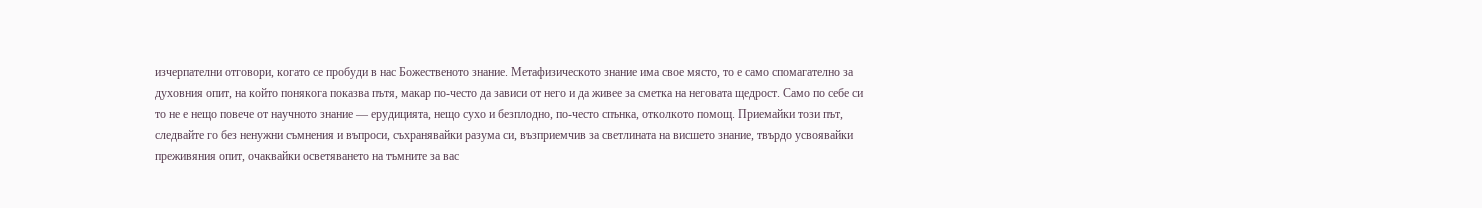изчерпателни отговори, когато се пробуди в нас Божественото знание. Метафизическото знание има свое място, то е само спомагателно за духовния опит, на който понякога показва пътя, макар по-често да зависи от него и да живее за сметка на неговата щедрост. Само по себе си то не е нещо повече от научното знание — ерудицията, нещо сухо и безплодно, по-често спънка, отколкото помощ. Приемайки този път, следвайте го без ненужни съмнения и въпроси, съхранявайки разума си, възприемчив за светлината на висшето знание, твърдо усвоявайки преживяния опит, очаквайки осветяването на тъмните за вас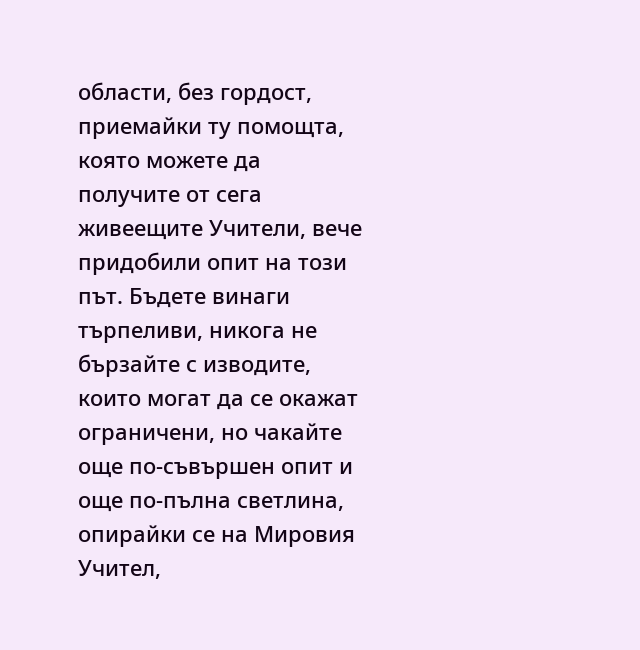области, без гордост, приемайки ту помощта, която можете да получите от сега живеещите Учители, вече придобили опит на този път. Бъдете винаги търпеливи, никога не бързайте с изводите, които могат да се окажат ограничени, но чакайте още по-съвършен опит и още по-пълна светлина, опирайки се на Мировия Учител,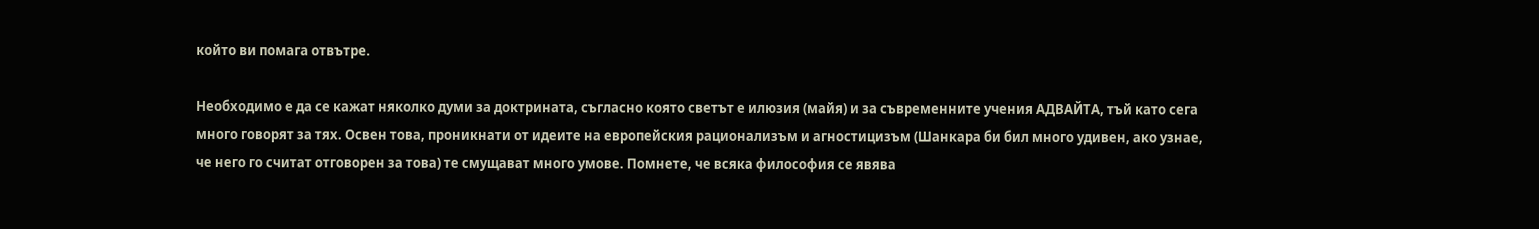който ви помага отвътре.

Необходимо е да се кажат няколко думи за доктрината, съгласно която светът е илюзия (майя) и за съвременните учения АДВАЙТА, тъй като сега много говорят за тях. Освен това, проникнати от идеите на европейския рационализъм и агностицизъм (Шанкара би бил много удивен, ако узнае, че него го считат отговорен за това) те смущават много умове. Помнете, че всяка философия се явява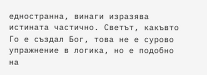едностранна, винаги изразява истината частично. Светът, какъвто Го е създал Бог, това не е сурово упражнение в логика, но е подобно на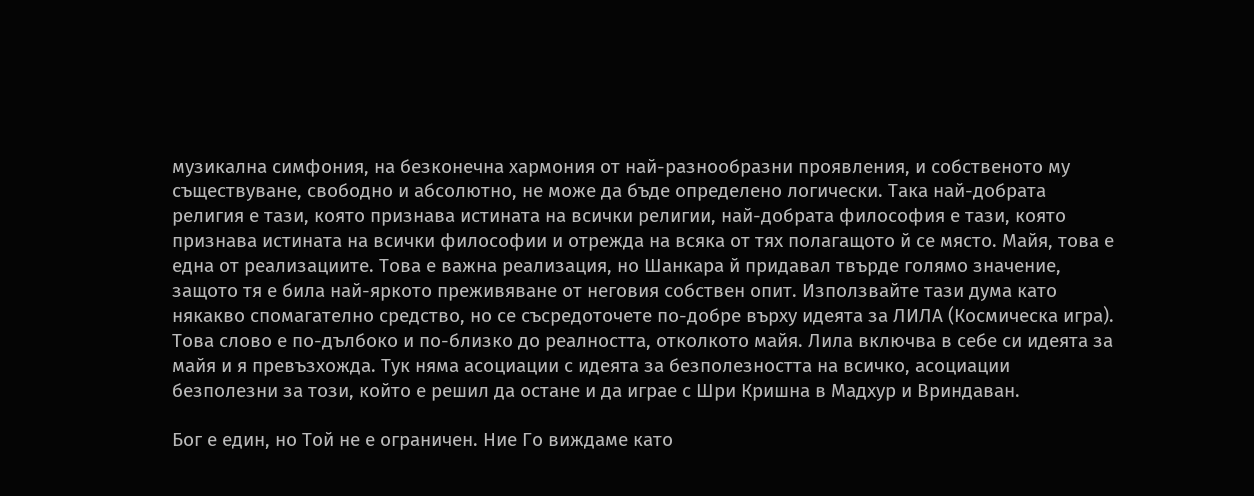музикална симфония, на безконечна хармония от най-разнообразни проявления, и собственото му съществуване, свободно и абсолютно, не може да бъде определено логически. Така най-добрата религия е тази, която признава истината на всички религии, най-добрата философия е тази, която признава истината на всички философии и отрежда на всяка от тях полагащото й се място. Майя, това е една от реализациите. Това е важна реализация, но Шанкара й придавал твърде голямо значение, защото тя е била най-яркото преживяване от неговия собствен опит. Използвайте тази дума като някакво спомагателно средство, но се съсредоточете по-добре върху идеята за ЛИЛА (Космическа игра). Това слово е по-дълбоко и по-близко до реалността, отколкото майя. Лила включва в себе си идеята за майя и я превъзхожда. Тук няма асоциации с идеята за безполезността на всичко, асоциации безполезни за този, който е решил да остане и да играе с Шри Кришна в Мадхур и Вриндаван.

Бог е един, но Той не е ограничен. Ние Го виждаме като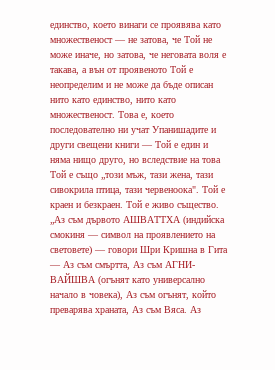единство, което винаги се проявява като множественост — не затова, че Той не може иначе, но затова, че неговата воля е такава, а вън от проявеното Той е неопределим и не може да бъде описан нито като единство, нито като множественост. Това е, което последователно ни учат Упанишадите и други свещени книги — Той е един и няма нищо друго, но вследствие на това Той е също „този мъж, тази жена, тази сивокрила птица, тази червеноока". Той е краен и безкраен. Той е живо същество. „Аз съм дървото АШВАТТХА (индийска смокиня — символ на проявлението на световете) — говори Шри Кришна в Гита — Аз съм смъртта, Аз съм АГНИ-ВАЙШВА (огънят като универсално начало в човека), Аз съм огънят, който преварява храната, Аз съм Вяса. Аз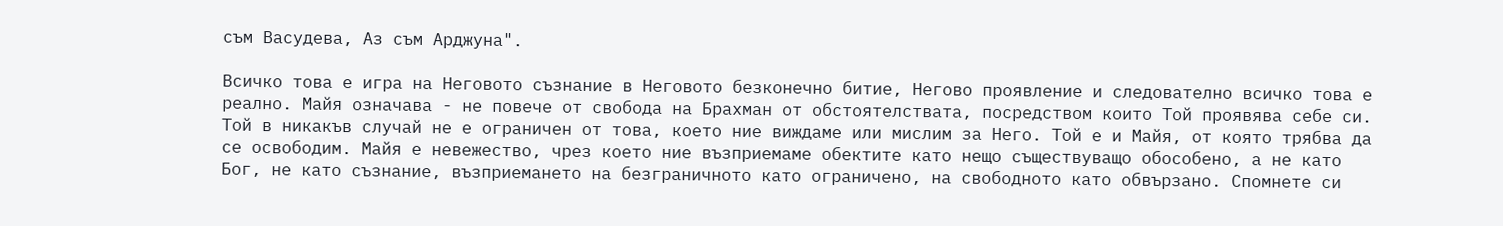съм Васудева, Аз съм Арджуна".

Всичко това е игра на Неговото съзнание в Неговото безконечно битие, Негово проявление и следователно всичко това е реално. Майя означава - не повече от свобода на Брахман от обстоятелствата, посредством които Той проявява себе си. Той в никакъв случай не е ограничен от това, което ние виждаме или мислим за Него. Той е и Майя, от която трябва да се освободим. Майя е невежество, чрез което ние възприемаме обектите като нещо съществуващо обособено, а не като Бог, не като съзнание, възприемането на безграничното като ограничено, на свободното като обвързано. Спомнете си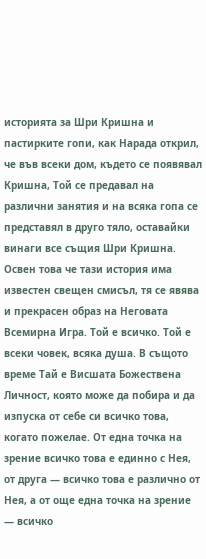историята за Шри Кришна и пастирките гопи, как Нарада открил, че във всеки дом, където се появявал Кришна, Той се предавал на различни занятия и на всяка гопа се представял в друго тяло, оставайки винаги все същия Шри Кришна. Освен това че тази история има известен свещен смисъл, тя се явява и прекрасен образ на Неговата Всемирна Игра. Той е всичко. Той е всеки човек, всяка душа. В същото време Тай е Висшата Божествена Личност, която може да побира и да изпуска от себе си всичко това, когато пожелае. От една точка на зрение всичко това е единно с Нея, от друга — всичко това е различно от Нея, а от още една точка на зрение — всичко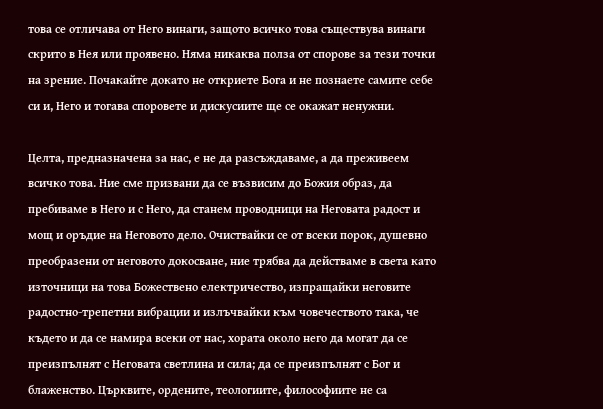това се отличава от Него винаги, защото всичко това съществува винаги скрито в Нея или проявено. Няма никаква полза от спорове за тези точки на зрение. Почакайте докато не откриете Бога и не познаете самите себе си и, Него и тогава споровете и дискусиите ще се окажат ненужни.

Целта, предназначена за нас, е не да разсъждаваме, а да преживеем всичко това. Ние сме призвани да се възвисим до Божия образ, да пребиваме в Него и с Него, да станем проводници на Неговата радост и мощ и оръдие на Неговото дело. Очиствайки се от всеки порок, душевно преобразени от неговото докосване, ние трябва да действаме в света като източници на това Божествено електричество, изпращайки неговите радостно-трепетни вибрации и излъчвайки към човечеството така, че където и да се намира всеки от нас, хората около него да могат да се преизпълнят с Неговата светлина и сила; да се преизпълнят с Бог и блаженство. Църквите, ордените, теологиите, философиите не са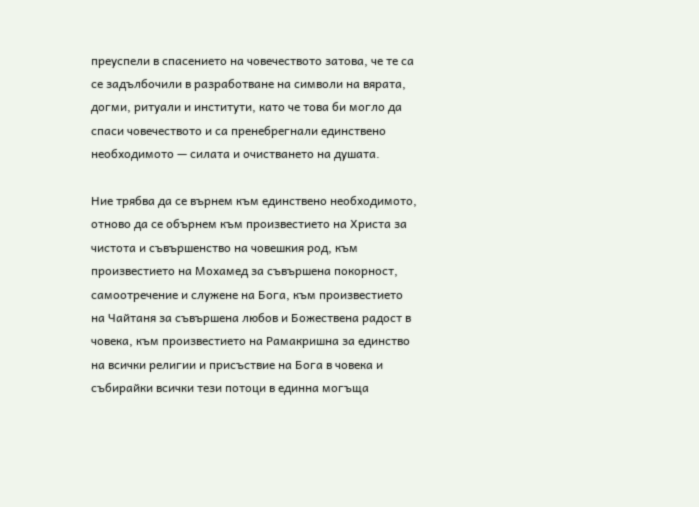преуспели в спасението на човечеството затова, че те са се задълбочили в разработване на символи на вярата, догми, ритуали и институти, като че това би могло да спаси човечеството и са пренебрегнали единствено необходимото — силата и очистването на душата.

Ние трябва да се върнем към единствено необходимото, отново да се обърнем към произвестието на Христа за чистота и съвършенство на човешкия род, към произвестието на Мохамед за съвършена покорност, самоотречение и служене на Бога, към произвестието на Чайтаня за съвършена любов и Божествена радост в човека, към произвестието на Рамакришна за единство на всички религии и присъствие на Бога в човека и събирайки всички тези потоци в единна могъща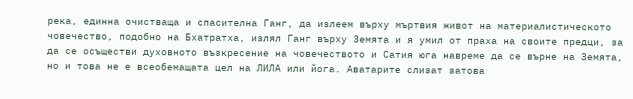река, единна очистваща и спасителна Ганг, да излеем върху мъртвия живот на материалистическото човечество, подобно на Бхатратха, излял Ганг върху Земята и я умил от праха на своите предци, за да се осъществи духовното възкресение на човечеството и Сатия юга навреме да се върне на Земята, но и това не е всеобемащата цел на ЛИЛА или йога. Аватарите слизат затова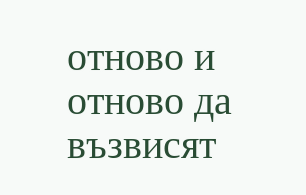отново и отново да възвисят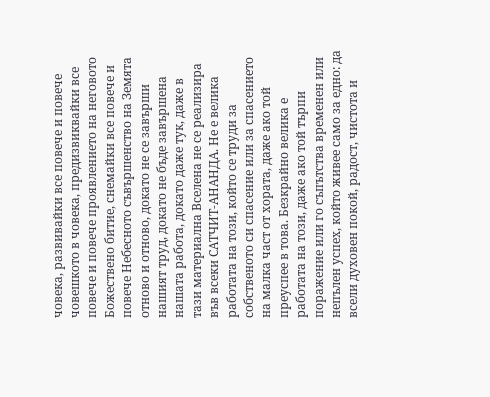човека, развивайки все повече и повече човешкото в човека, предизвиквайки все повече и повече проявлението на неговото Божествено битие, снемайки все повече и повече Небесното съвършенство на Земята отново и отново, докато не се завърши нашият труд, докато не бъде завършена нашата работа, докато даже тук, даже в тази материална Вселена не се реализира във всеки САТЧИТ-АНАНДА. Не е велика работата на този, който се труди за собственото си спасение или за спасението на малка част от хората, даже ако той преуспее в това. Безкрайно велика е работата на този, даже ако той търпи поражение или го съпътства временен или непълен успех, който живее само за едно: да всели духовен покой, радост, чистота и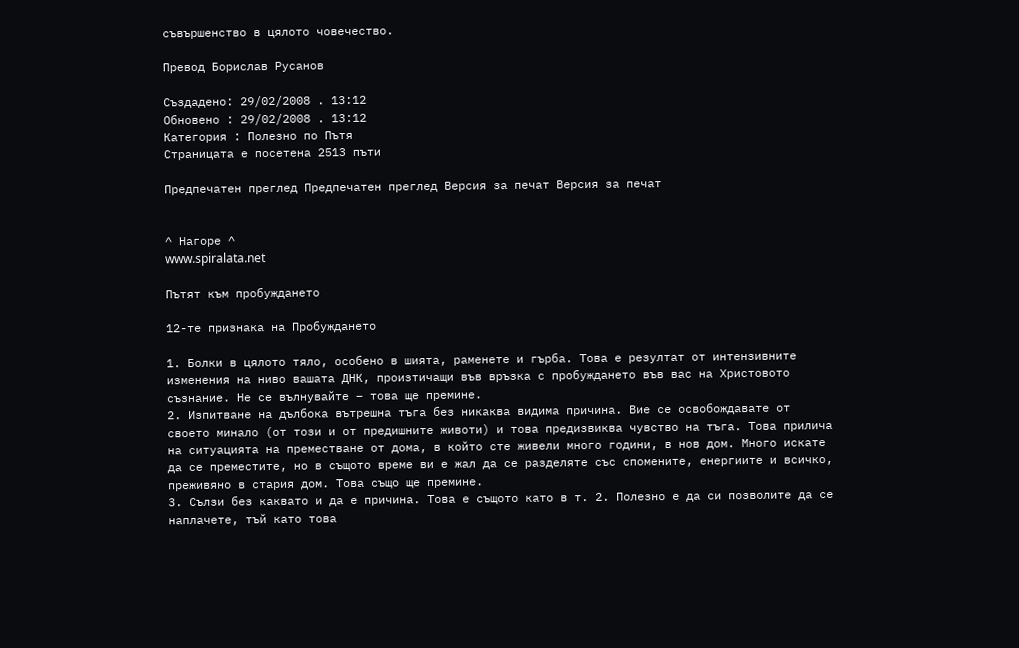съвършенство в цялото човечество.

Превод Борислав Русанов

Създадено: 29/02/2008 . 13:12
Обновено : 29/02/2008 . 13:12
Категория : Полезно по Пътя
Страницата е посетена 2513 пъти

Предпечатен преглед Предпечатен преглед Версия за печат Версия за печат


^ Нагоре ^
www.spiralata.net

Пътят към пробуждането

12-те признака на Пробуждането

1. Болки в цялото тяло, особено в шията, раменете и гърба. Това е резултат от интензивните изменения на ниво вашата ДНК, произтичащи във връзка с пробуждането във вас на Христовото съзнание. Не се вълнувайте – това ще премине.
2. Изпитване на дълбока вътрешна тъга без никаква видима причина. Вие се освобождавате от своето минало (от този и от предишните животи) и това предизвиква чувство на тъга. Това прилича на ситуацията на преместване от дома, в който сте живели много години, в нов дом. Много искате да се преместите, но в същото време ви е жал да се разделяте със спомените, енергиите и всичко, преживяно в стария дом. Това също ще премине.
3. Сълзи без каквато и да е причина. Това е същото като в т. 2. Полезно е да си позволите да се наплачете, тъй като това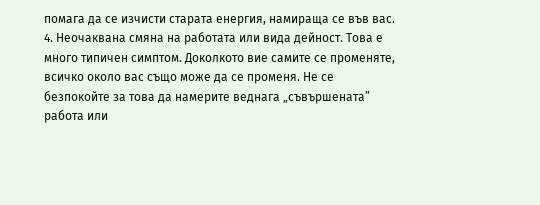помага да се изчисти старата енергия, намираща се във вас.
4. Неочаквана смяна на работата или вида дейност. Това е много типичен симптом. Доколкото вие самите се променяте, всичко около вас също може да се променя. Не се безпокойте за това да намерите веднага „съвършената” работа или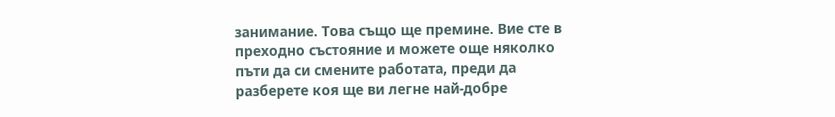занимание. Това също ще премине. Вие сте в преходно състояние и можете още няколко пъти да си смените работата, преди да разберете коя ще ви легне най-добре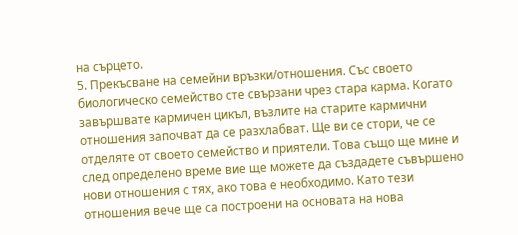на сърцето.
5. Прекъсване на семейни връзки/отношения. Със своето биологическо семейство сте свързани чрез стара карма. Когато завършвате кармичен цикъл, възлите на старите кармични отношения започват да се разхлабват. Ще ви се стори, че се отделяте от своето семейство и приятели. Това също ще мине и след определено време вие ще можете да създадете съвършено нови отношения с тях, ако това е необходимо. Като тези отношения вече ще са построени на основата на нова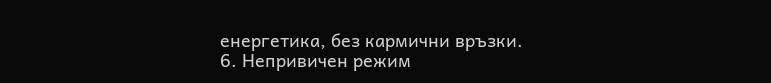енергетика, без кармични връзки.
6. Непривичен режим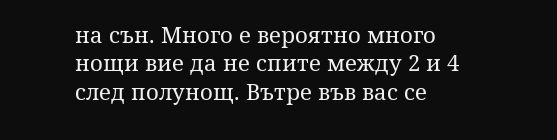на сън. Много е вероятно много нощи вие да не спите между 2 и 4 след полунощ. Вътре във вас се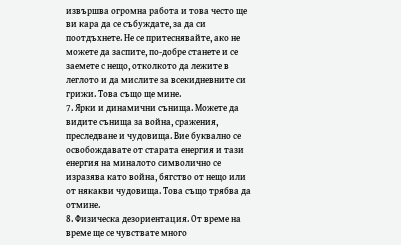извършва огромна работа и това често ще ви кара да се събуждате, за да си поотдъхнете. Не се притеснявайте, ако не можете да заспите, по-добре станете и се заемете с нещо, отколкото да лежите в леглото и да мислите за всекидневните си грижи. Това също ще мине.
7. Ярки и динамични сънища. Можете да видите сънища за война, сражения, преследване и чудовища. Вие буквално се освобождавате от старата енергия и тази енергия на миналото символично се изразява като война, бягство от нещо или от някакви чудовища. Това също трябва да отмине.
8. Физическа дезориентация. От време на време ще се чувствате много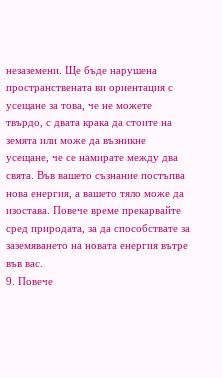незаземени. Ще бъде нарушена пространствената ви ориентация с усещане за това, че не можете твърдо, с двата крака да стоите на земята или може да възникне усещане, че се намирате между два свята. Във вашето съзнание постъпва нова енергия, а вашето тяло може да изостава. Повече време прекарвайте сред природата, за да способствате за заземяването на новата енергия вътре във вас.
9. Повече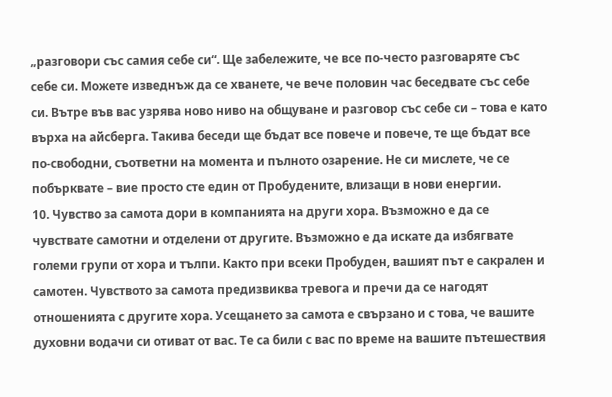„разговори със самия себе си“. Ще забележите, че все по-често разговаряте със себе си. Можете изведнъж да се хванете, че вече половин час беседвате със себе си. Вътре във вас узрява ново ниво на общуване и разговор със себе си – това е като върха на айсберга. Такива беседи ще бъдат все повече и повече, те ще бъдат все по-свободни, съответни на момента и пълното озарение. Не си мислете, че се побърквате – вие просто сте един от Пробудените, влизащи в нови енергии.
10. Чувство за самота дори в компанията на други хора. Възможно е да се чувствате самотни и отделени от другите. Възможно е да искате да избягвате големи групи от хора и тълпи. Както при всеки Пробуден, вашият път е сакрален и самотен. Чувството за самота предизвиква тревога и пречи да се нагодят отношенията с другите хора. Усещането за самота е свързано и с това, че вашите духовни водачи си отиват от вас. Те са били с вас по време на вашите пътешествия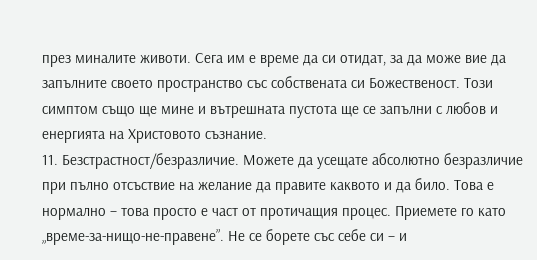през миналите животи. Сега им е време да си отидат, за да може вие да запълните своето пространство със собствената си Божественост. Този симптом също ще мине и вътрешната пустота ще се запълни с любов и енергията на Христовото съзнание.
11. Безстрастност/безразличие. Можете да усещате абсолютно безразличие при пълно отсъствие на желание да правите каквото и да било. Това е нормално – това просто е част от протичащия процес. Приемете го като „време-за-нищо-не-правене”. Не се борете със себе си – и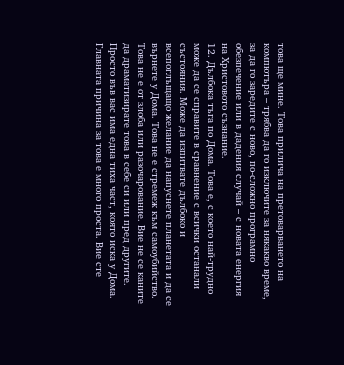това ще мине. Това прилича на претоварването на компютъра – трябва да го изключите за някакво време, за да го заредите с ново, по-сложно програмно обезпечение или в дадения случай – с новата енергия на Христовото съзнание.
12. Дълбока тъга по Дома. Това е, с което най-трудно може да се справите в сравнение с всички останали състояния. Може да изпитвате дълбоко и всепоглъщащо желание да напуснете планетата и да се върнете у Дома. Това не е стремеж към самоубийство. Това не е от злоба или разочарование. Вие не се каните да драматизирате това в себе си или пред другите. Просто във вас има една тиха част, която иска у Дома. Главната причина за това е много проста. Вие сте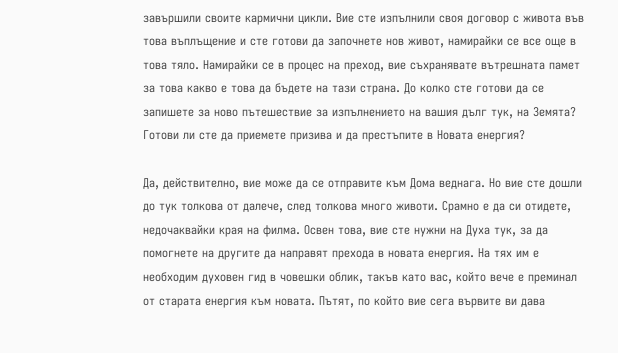завършили своите кармични цикли. Вие сте изпълнили своя договор с живота във това въплъщение и сте готови да започнете нов живот, намирайки се все още в това тяло. Намирайки се в процес на преход, вие съхранявате вътрешната памет за това какво е това да бъдете на тази страна. До колко сте готови да се запишете за ново пътешествие за изпълнението на вашия дълг тук, на Земята? Готови ли сте да приемете призива и да престъпите в Новата енергия?

Да, действително, вие може да се отправите към Дома веднага. Но вие сте дошли до тук толкова от далече, след толкова много животи. Срамно е да си отидете, недочаквайки края на филма. Освен това, вие сте нужни на Духа тук, за да помогнете на другите да направят прехода в новата енергия. На тях им е необходим духовен гид в човешки облик, такъв като вас, който вече е преминал от старата енергия към новата. Пътят, по който вие сега вървите ви дава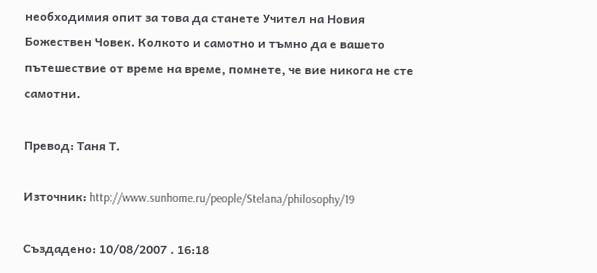необходимия опит за това да станете Учител на Новия Божествен Човек. Колкото и самотно и тъмно да е вашето пътешествие от време на време, помнете, че вие никога не сте самотни.

Превод: Таня Т.

Източник: http://www.sunhome.ru/people/Stelana/philosophy/19

Създадено: 10/08/2007 . 16:18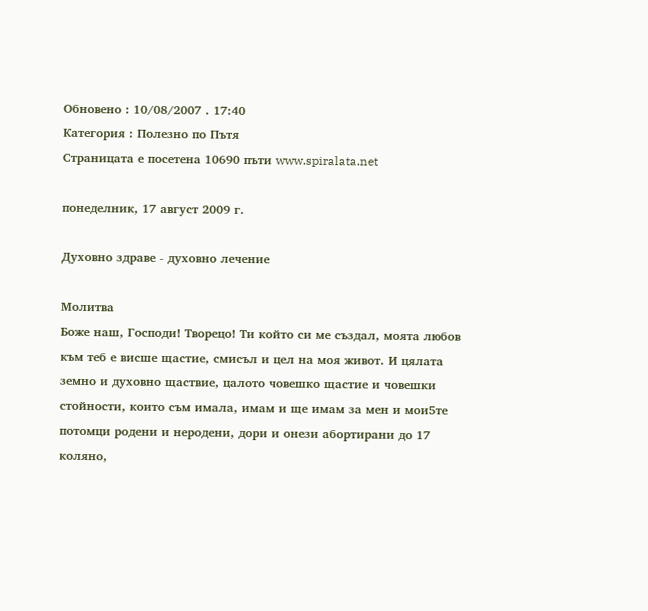Обновено : 10/08/2007 . 17:40
Категория : Полезно по Пътя
Страницата е посетена 10690 пъти www.spiralata.net

понеделник, 17 август 2009 г.

Духовнo здраве - духовно лечение

Молитва
Боже наш, Господи! Творецо! Ти който си ме създал, моята любов към теб е висше щастие, смисъл и цел на моя живот. И цялата земно и духовно щаствие, цалото човешко щастие и човешки стойности, които съм имала, имам и ще имам за мен и мои5те потомци родени и неродени, дори и онези абортирани до 17 коляно,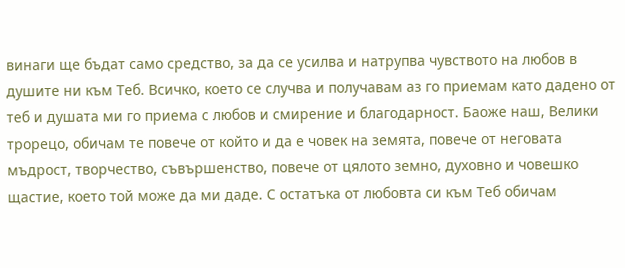винаги ще бъдат само средство, за да се усилва и натрупва чувството на любов в душите ни към Теб. Всичко, което се случва и получавам аз го приемам като дадено от теб и душата ми го приема с любов и смирение и благодарност. Баоже наш, Велики трорецо, обичам те повече от който и да е човек на земята, повече от неговата мъдрост, творчество, съвършенство, повече от цялото земно, духовно и човешко щастие, което той може да ми даде. С остатъка от любовта си към Теб обичам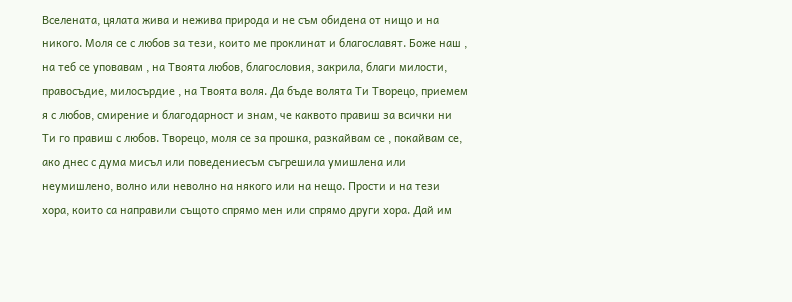Вселената, цялата жива и нежива природа и не съм обидена от нищо и на никого. Моля се с любов за тези, които ме проклинат и благославят. Боже наш , на теб се уповавам , на Твоята любов, благословия, закрила, благи милости, правосъдие, милосърдие , на Твоята воля. Да бъде волята Ти Творецо, приемем я с любов, смирение и благодарност и знам, че каквото правиш за всички ни Ти го правиш с любов. Творецо, моля се за прошка, разкайвам се , покайвам се, ако днес с дума мисъл или поведениесъм съгрешила умишлена или неумишлено, волно или неволно на някого или на нещо. Прости и на тези хора, които са направили същото спрямо мен или спрямо други хора. Дай им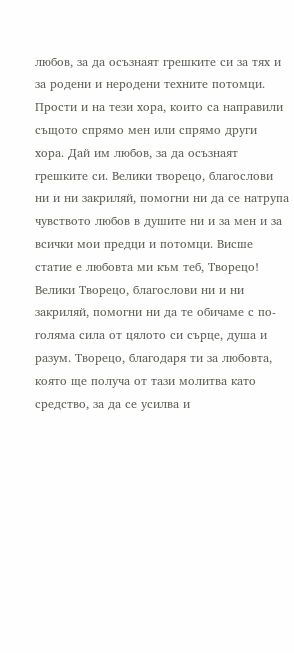любов, за да осъзнаят грешките си за тях и за родени и неродени техните потомци. Прости и на тези хора, които са направили същото спрямо мен или спрямо други хора. Дай им любов, за да осъзнаят грешките си. Велики творецо, благослови ни и ни закриляй, помогни ни да се натрупа чувството любов в душите ни и за мен и за всички мои предци и потомци. Висше статие е любовта ми към теб, Творецо! Велики Творецо, благослови ни и ни закриляй, помогни ни да те обичаме с по-голяма сила от цялото си сърце, душа и разум. Творецо, благодаря ти за любовта, която ще получа от тази молитва като средство, за да се усилва и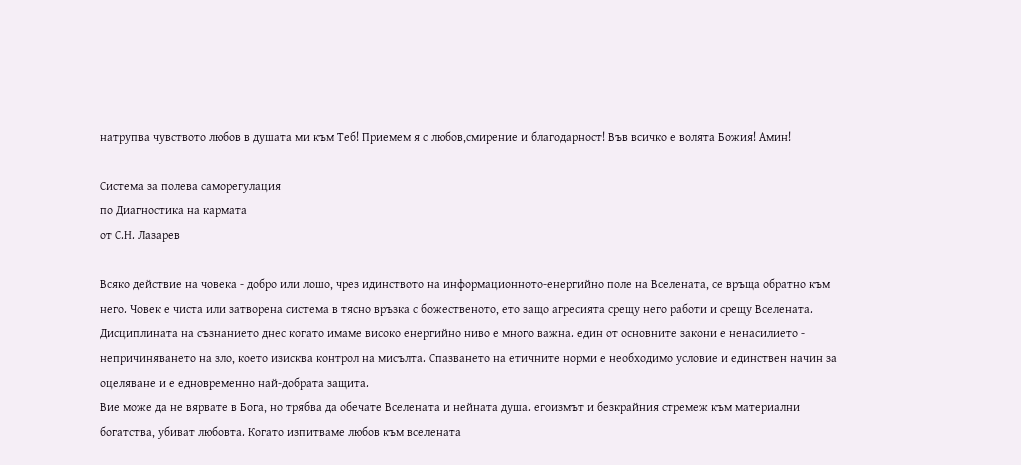натрупва чувството любов в душата ми към Теб! Приемем я с любов,смирение и благодарност! Във всичко е волята Божия! Амин!

Система за полева саморегулация
по Диагностика на кармата
от С.Н. Лазарев

Всяко действие на човека - добро или лошо, чрез идинството на информационното-енергийно поле на Вселената, се връща обратно към него. Човек е чиста или затворена система в тясно връзка с божественото, ето защо агресията срещу него работи и срещу Вселената.
Дисциплината на съзнанието днес когато имаме високо енергийно ниво е много важна. един от основните закони е ненасилието - непричиняването на зло, което изисква контрол на мисълта. Спазването на етичните норми е необходимо условие и единствен начин за оцеляване и е едновременно най-добрата защита.
Вие може да не вярвате в Бога, но трябва да обечате Вселената и нейната душа. егоизмът и безкрайния стремеж към материални богатства, убиват любовта. Когато изпитваме любов към вселената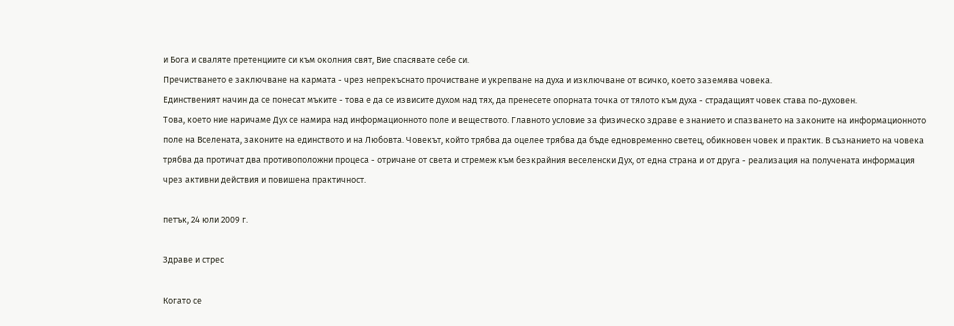и Бога и сваляте претенциите си към околния свят, Вие спасявате себе си.
Пречистването е заключване на кармата - чрез непрекъснато прочистване и укрепване на духа и изключване от всичко, което заземява човека.
Единственият начин да се понесат мъките - това е да се извисите духом над тях, да пренесете опорната точка от тялото към духа - страдащият човек става по-духовен.
Това, което ние наричаме Дух се намира над информационното поле и веществото. Главното условие за физическо здраве е знанието и спазването на законите на информационното поле на Вселената, законите на единството и на Любовта. Човекът, който трябва да оцелее трябва да бъде едновременно светец, обикновен човек и практик. В съзнанието на човека трябва да протичат два противоположни процеса - отричане от света и стремеж към безкрайния веселенски Дух, от една страна и от друга - реализация на получената информация чрез активни действия и повишена практичност.

петък, 24 юли 2009 г.

Здраве и стрес

Когато се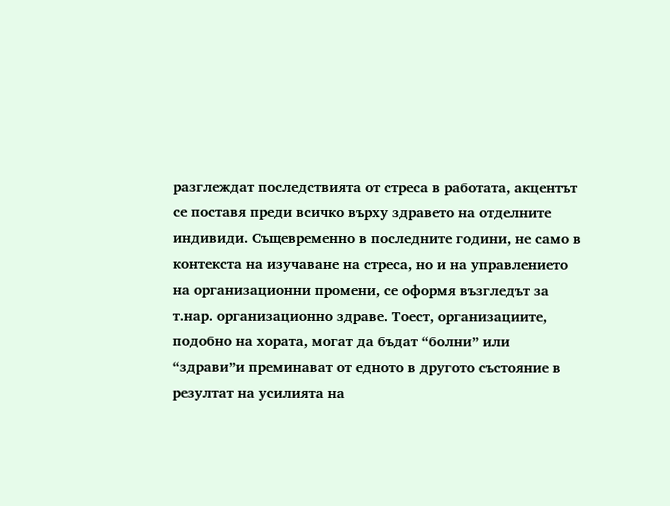разглеждат последствията от стреса в работата, акцентът се поставя преди всичко върху здравето на отделните индивиди. Същевременно в последните години, не само в контекста на изучаване на стреса, но и на управлението на организационни промени, се оформя възгледът за т.нар. организационно здраве. Тоест, организациите, подобно на хората, могат да бъдат “болни” или “здрави”и преминават от едното в другото състояние в резултат на усилията на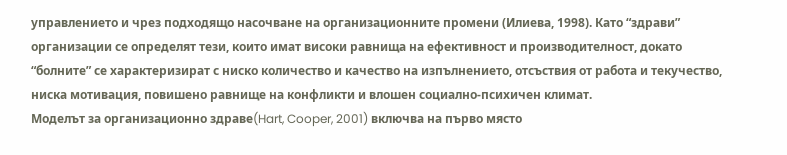управлението и чрез подходящо насочване на организационните промени (Илиева, 1998). Като “здрави” организации се определят тези, които имат високи равнища на ефективност и производителност, докато “болните” се характеризират с ниско количество и качество на изпълнението, отсъствия от работа и текучество, ниска мотивация, повишено равнище на конфликти и влошен социално-психичен климат.
Моделът за организационно здраве(Hart, Cooper, 2001) включва на първо място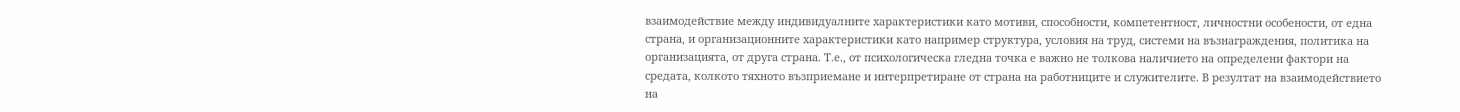взаимодействие между индивидуалните характеристики като мотиви, способности, компетентност, личностни особености, от една страна, и организационните характеристики като например структура, условия на труд, системи на възнаграждения, политика на организацията, от друга страна. Т.е., от психологическа гледна точка е важно не толкова наличието на определени фактори на средата, колкото тяхното възприемане и интерпретиране от страна на работниците и служителите. В резултат на взаимодействието на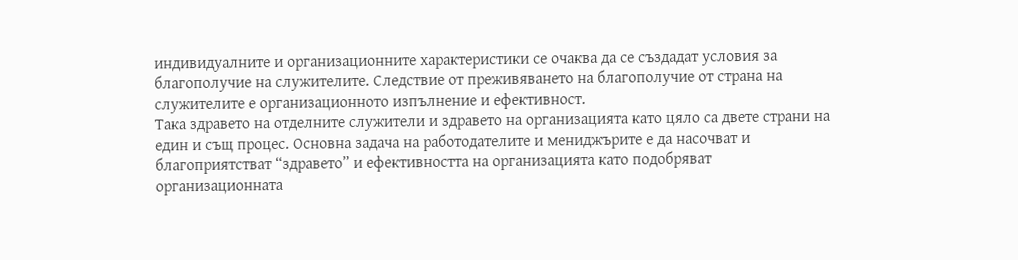индивидуалните и организационните характеристики се очаква да се създадат условия за благополучие на служителите. Следствие от преживяването на благополучие от страна на служителите е организационното изпълнение и ефективност.
Така здравето на отделните служители и здравето на организацията като цяло са двете страни на един и същ процес. Основна задача на работодателите и мениджърите е да насочват и благоприятстват “здравето” и ефективността на организацията като подобряват организационната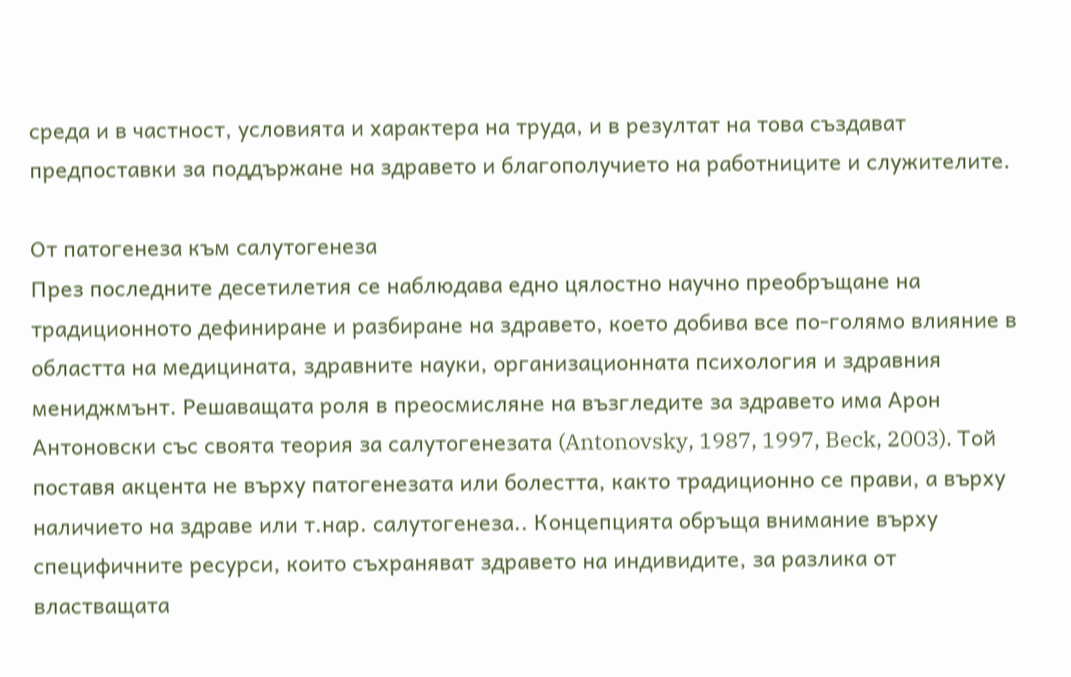среда и в частност, условията и характера на труда, и в резултат на това създават предпоставки за поддържане на здравето и благополучието на работниците и служителите.

От патогенеза към салутогенеза
През последните десетилетия се наблюдава едно цялостно научно преобръщане на традиционното дефиниране и разбиране на здравето, което добива все по-голямо влияние в областта на медицината, здравните науки, организационната психология и здравния мениджмънт. Решаващата роля в преосмисляне на възгледите за здравето има Арон Антоновски със своята теория за салутогенезата (Antonovsky, 1987, 1997, Beck, 2003). Той поставя акцента не върху патогенезата или болестта, както традиционно се прави, а върху наличието на здраве или т.нар. салутогенеза.. Концепцията обръща внимание върху специфичните ресурси, които съхраняват здравето на индивидите, за разлика от властващата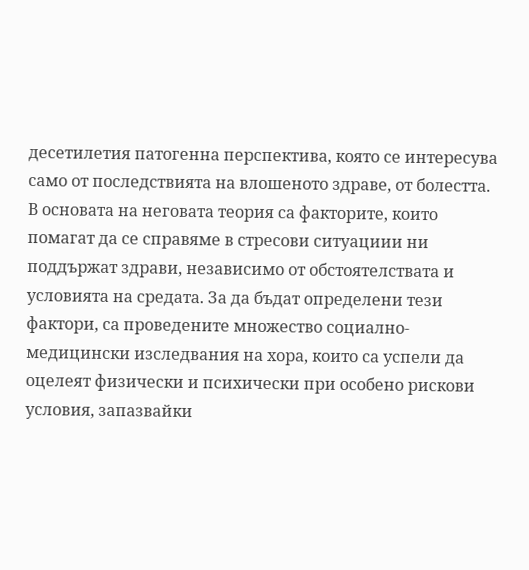десетилетия патогенна перспектива, която се интересува само от последствията на влошеното здраве, от болестта.
В основата на неговата теория са факторите, които помагат да се справяме в стресови ситуациии ни поддържат здрави, независимо от обстоятелствата и условията на средата. За да бъдат определени тези фактори, са проведените множество социално-медицински изследвания на хора, които са успели да оцелеят физически и психически при особено рискови условия, запазвайки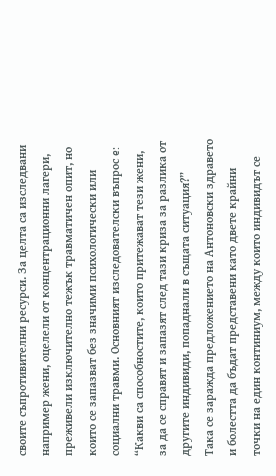своите съпротивителни ресурси. За целта са изследвани например жени, оцелели от концентрационни лагери, преживели изключително тежък травматичен опит, но които се запазват без значими психологически или социални травми. Основният изследователски въпрос e: “Какви са способностите, които притежават тези жени, за да се справят и запазят след тази криза за разлика от другите индивиди, попаднали в същата ситуация?”
Така се заражда предложението на Антоновски здравето и болестта да бъдат представени като двете крайни точки на един континиум, между които индивидът се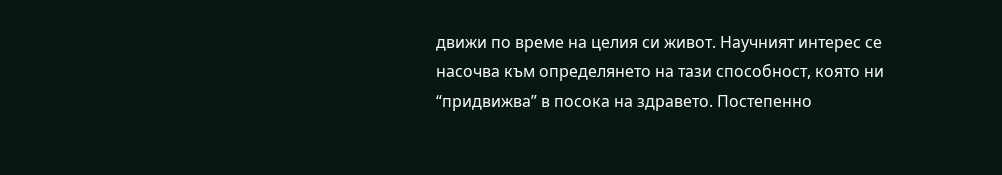движи по време на целия си живот. Научният интерес се насочва към определянето на тази способност, която ни “придвижва” в посока на здравето. Постепенно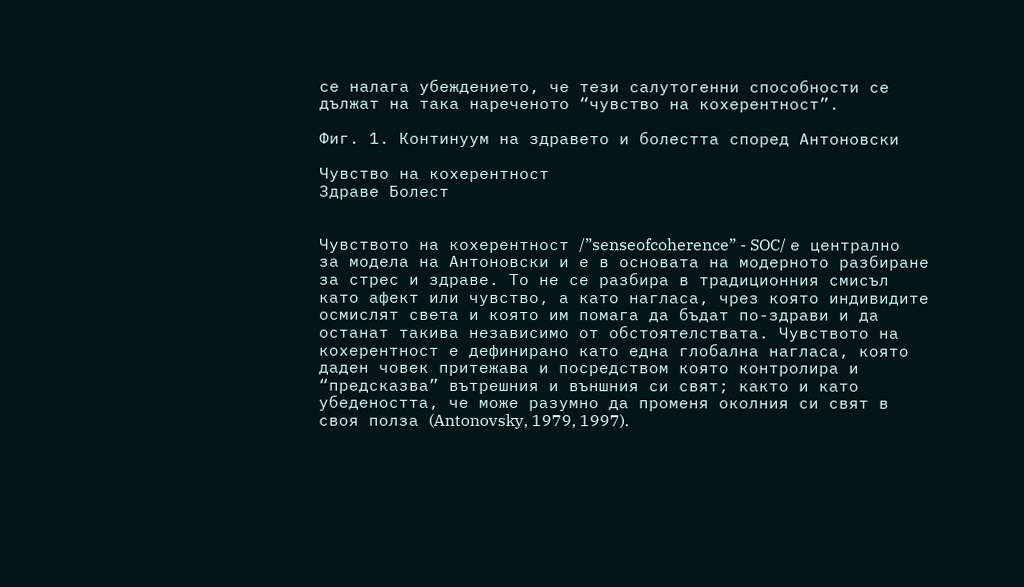се налага убеждението, че тези салутогенни способности се дължат на така нареченото “чувство на кохерентност”.

Фиг. 1. Континуум на здравето и болестта според Антоновски

Чувство на кохерентност
Здраве Болест


Чувството на кохерентност /”senseofcoherence” - SOC/ е централно за модела на Антоновски и е в основата на модерното разбиране за стрес и здраве. То не се разбира в традиционния смисъл като афект или чувство, а като нагласа, чрез която индивидите осмислят света и която им помага да бъдат по-здрави и да останат такива независимо от обстоятелствата. Чувството на кохерентност е дефинирано като една глобална нагласа, която даден човек притежава и посредством която контролира и “предсказва” вътрешния и външния си свят; както и като убедеността, че може разумно да променя околния си свят в своя полза (Antonovsky, 1979, 1997).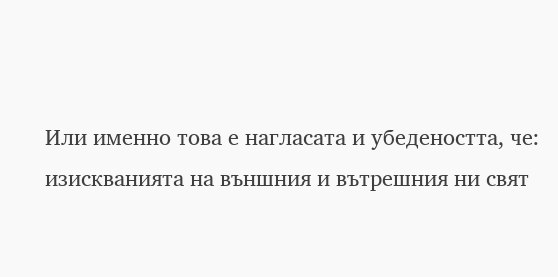Или именно това е нагласата и убедеността, че:
изискванията на външния и вътрешния ни свят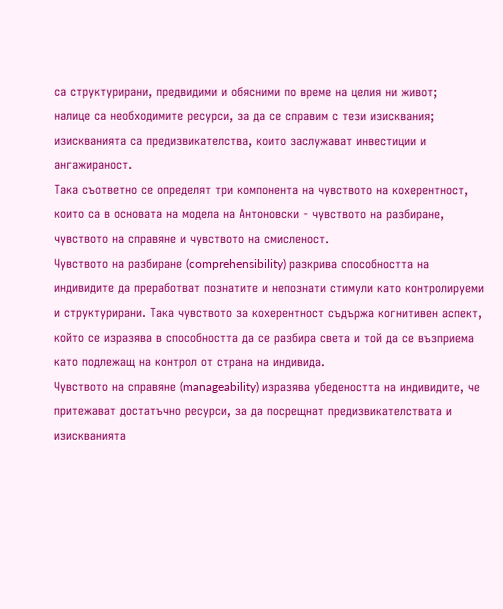са структурирани, предвидими и обясними по време на целия ни живот;
налице са необходимите ресурси, за да се справим с тези изисквания;
изискванията са предизвикателства, които заслужават инвестиции и ангажираност.
Така съответно се определят три компонента на чувството на кохерентност, които са в основата на модела на Антоновски - чувството на разбиране, чувството на справяне и чувството на смисленост.
Чувството на разбиране (comprehensibility) разкрива способността на индивидите да преработват познатите и непознати стимули като контролируеми и структурирани. Така чувството за кохерентност съдържа когнитивен аспект, който се изразява в способността да се разбира света и той да се възприема като подлежащ на контрол от страна на индивида.
Чувството на справяне (manageability) изразява убедеността на индивидите, че притежават достатъчно ресурси, за да посрещнат предизвикателствата и изискванията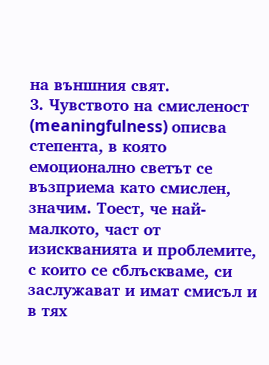на външния свят.
3. Чувството на смисленост (meaningfulness) описва степента, в която емоционално светът се възприема като смислен, значим. Тоест, че най-малкото, част от изискванията и проблемите, с които се сблъскваме, си заслужават и имат смисъл и в тях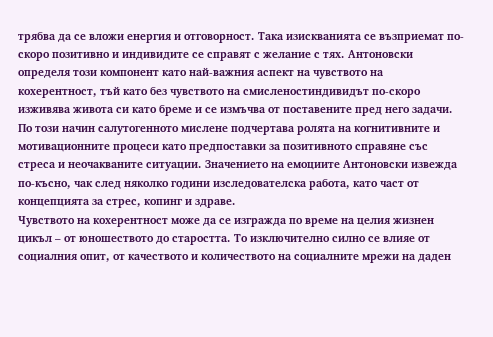трябва да се вложи енергия и отговорност. Така изискванията се възприемат по-скоро позитивно и индивидите се справят с желание с тях. Антоновски определя този компонент като най-важния аспект на чувството на кохерентност, тъй като без чувството на смисленостиндивидът по-скоро изживява живота си като бреме и се измъчва от поставените пред него задачи.
По този начин салутогенното мислене подчертава ролята на когнитивните и мотивационните процеси като предпоставки за позитивното справяне със стреса и неочакваните ситуации. Значението на емоциите Антоновски извежда по-късно, чак след няколко години изследователска работа, като част от концепцията за стрес, копинг и здраве.
Чувството на кохерентност може да се изгражда по време на целия жизнен цикъл – от юношеството до старостта. То изключително силно се влияе от социалния опит, от качеството и количеството на социалните мрежи на даден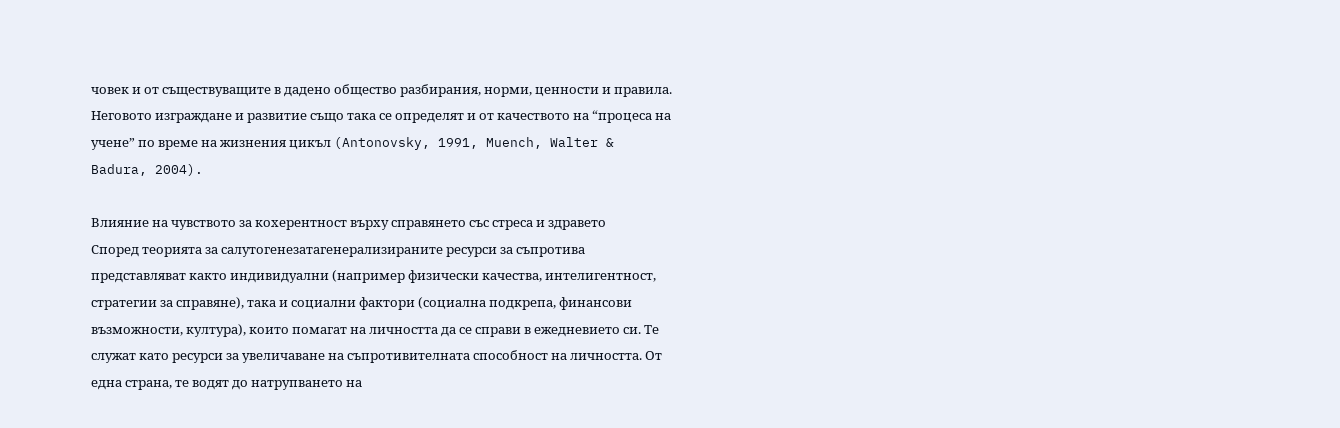човек и от съществуващите в дадено общество разбирания, норми, ценности и правила. Неговото изграждане и развитие също така се определят и от качеството на “процеса на учене” по време на жизнения цикъл (Antonovsky, 1991, Muench, Walter & Badura, 2004).

Влияние на чувството за кохерентност върху справянето със стреса и здравето
Според теорията за салутогенезатагенерализираните ресурси за съпротива представляват както индивидуални (например физически качества, интелигентност, стратегии за справяне), така и социални фактори (социална подкрепа, финансови възможности, култура), които помагат на личността да се справи в ежедневието си. Те служат като ресурси за увеличаване на съпротивителната способност на личността. От една страна, те водят до натрупването на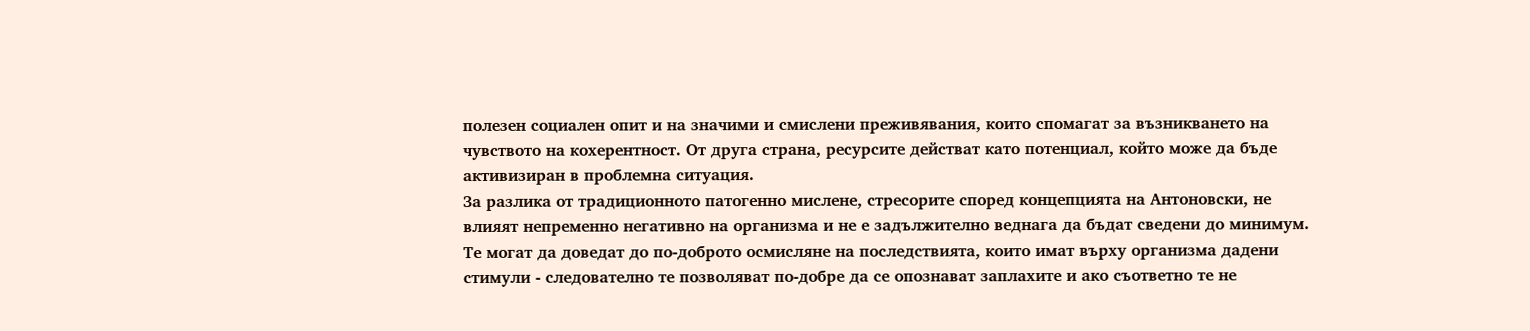полезен социален опит и на значими и смислени преживявания, които спомагат за възникването на чувството на кохерентност. От друга страна, ресурсите действат като потенциал, който може да бъде активизиран в проблемна ситуация.
За разлика от традиционното патогенно мислене, стресорите според концепцията на Антоновски, не влияят непременно негативно на организма и не е задължително веднага да бъдат сведени до минимум. Те могат да доведат до по-доброто осмисляне на последствията, които имат върху организма дадени стимули - следователно те позволяват по-добре да се опознават заплахите и ако съответно те не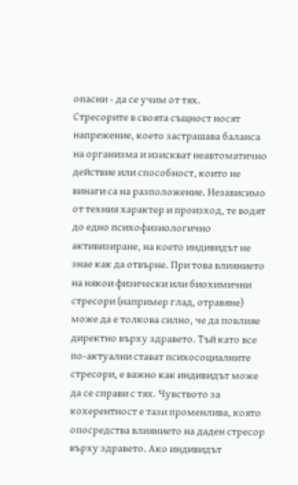опасни - да се учим от тях.
Стресорите в своята същност носят напрежение, което застрашава баланса на организма и изискват неавтоматично действие или способност, които не винаги са на разположение. Независимо от техния характер и произход, те водят до едно психофизиологично активизиране, на което индивидът не знае как да отвърне. При това влиянието на някои физически или биохимични стресори (например глад, отравяне) може да е толкова силно, че да повлияе директно върху здравето. Тъй като все по-актуални стават психосоциалните стресори, е важно как индивидът може да се справи с тях. Чувството за кохерентност е тази променлива, която опосредства влиянието на даден стресор върху здравето. Ако индивидът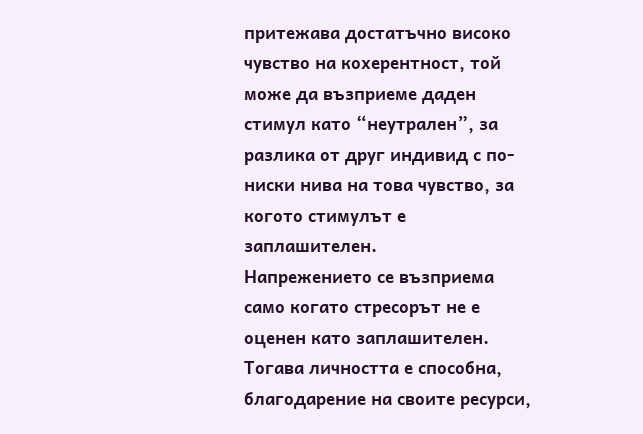притежава достатъчно високо чувство на кохерентност, той може да възприеме даден стимул като “неутрален”, за разлика от друг индивид с по-ниски нива на това чувство, за когото стимулът е заплашителен.
Напрежението се възприема само когато стресорът не е оценен като заплашителен. Тогава личността е способна, благодарение на своите ресурси,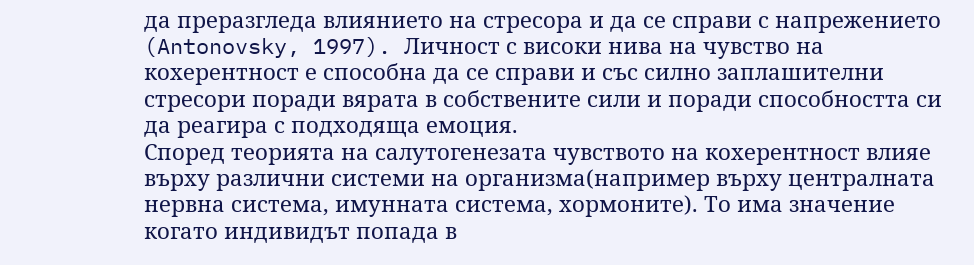да преразгледа влиянието на стресора и да се справи с напрежението (Antonovsky, 1997). Личност с високи нива на чувство на кохерентност е способна да се справи и със силно заплашителни стресори поради вярата в собствените сили и поради способността си да реагира с подходяща емоция.
Според теорията на салутогенезата чувството на кохерентност влияе върху различни системи на организма(например върху централната нервна система, имунната система, хормоните). То има значение когато индивидът попада в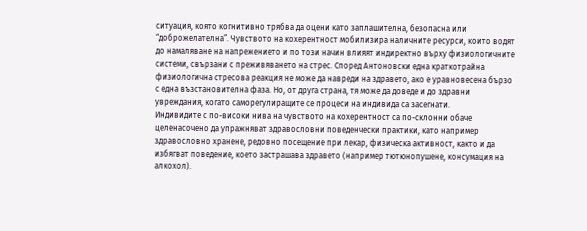ситуация, която когнитивно трябва да оцени като заплашителна, безопасна или “доброжелателна”. Чувството на кохерентност мобилизира наличните ресурси, които водят до намаляване на напрежението и по този начин влияят индиректно върху физиологичните системи, свързани с преживяването на стрес. Според Антоновски една краткотрайна физиологична стресова реакция не може да навреди на здравето, ако е уравновесена бързо с една възстановителна фаза. Но, от друга страна, тя може да доведе и до здравни увреждания, когато саморегулиращите се процеси на индивида са засегнати.
Индивидите с по-високи нива на чувството на кохерентност са по-склонни обаче целенасочено да упражняват здравословни поведенчески практики, като например здравословно хранене, редовно посещение при лекар, физическа активност, както и да избягват поведение, което застрашава здравето (например тютюнопушене, консумация на алкохол).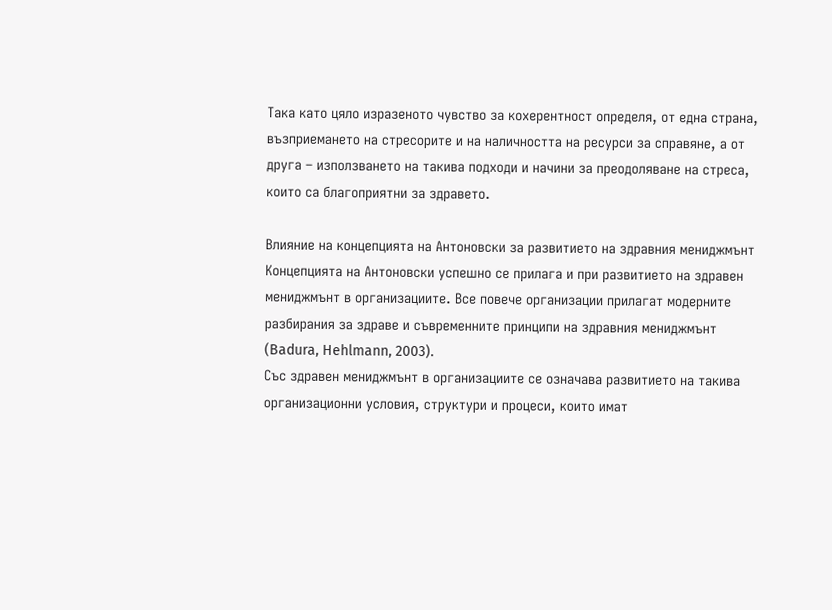Така като цяло изразеното чувство за кохерентност определя, от една страна, възприемането на стресорите и на наличността на ресурси за справяне, а от друга – използването на такива подходи и начини за преодоляване на стреса, които са благоприятни за здравето.

Влияние на концепцията на Антоновски за развитието на здравния мениджмънт
Концепцията на Антоновски успешно се прилага и при развитието на здравен мениджмънт в организациите. Все повече организации прилагат модерните разбирания за здраве и съвременните принципи на здравния мениджмънт (Badura, Hehlmann, 2003).
Със здравен мениджмънт в организациите се означава развитието на такива организационни условия, структури и процеси, които имат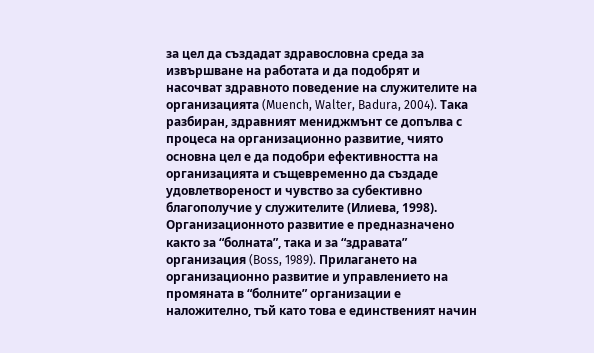за цел да създадат здравословна среда за извършване на работата и да подобрят и насочват здравното поведение на служителите на организацията (Muench, Walter, Badura, 2004). Така разбиран, здравният мениджмънт се допълва с процеса на организационно развитие, чиято основна цел е да подобри ефективността на организацията и същевременно да създаде удовлетвореност и чувство за субективно благополучие у служителите (Илиева, 1998). Организационното развитие е предназначено както за “болната”, така и за “здравата” организация (Boss, 1989). Прилагането на организационно развитие и управлението на промяната в “болните” организации е наложително, тъй като това е единственият начин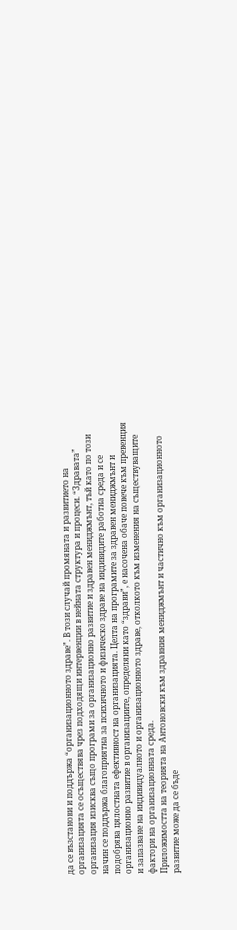да се възстанови и поддържа “организационното здраве”. В този случай промяната и развитието на организацията се осъществява чрез подходящи интервенции в нейната структура и процеси. “Здравата” организация изисква също програми за организационно развитие и здравен мениджмънт, тъй като по този начин се поддържа благоприятна за психичното и физическо здраве на индивидите работна среда и се подобрява цялостната ефективност на организацията. Целта на програмите за здравен мениджмънт и организационно развитие в организациите, определяни като “здрави”, е насочена обаче повече към превенция и запазване на индивидуалното и организационното здраве, отколкото към изменения на съществуващите фактори на организационната среда.
Приложимостта на теорията на Антоновски към здравния мениджмънт и частично към организационното развитие може да се бъде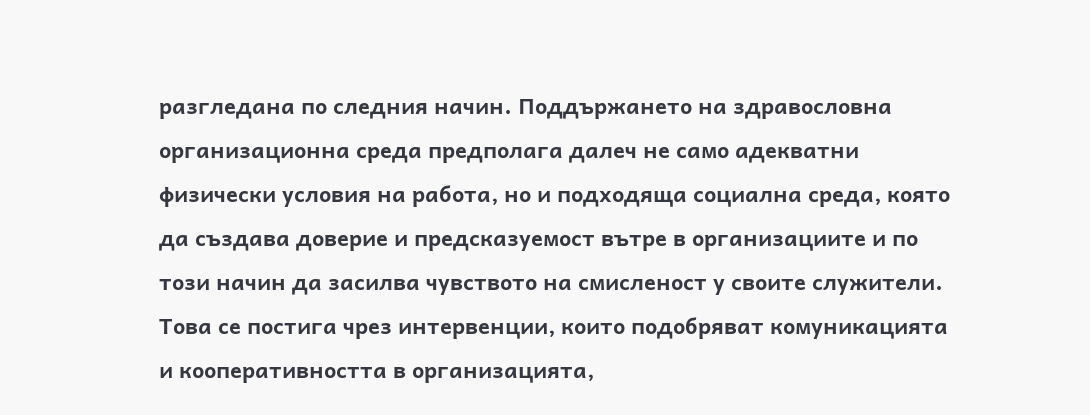разгледана по следния начин. Поддържането на здравословна организационна среда предполага далеч не само адекватни физически условия на работа, но и подходяща социална среда, която да създава доверие и предсказуемост вътре в организациите и по този начин да засилва чувството на смисленост у своите служители. Това се постига чрез интервенции, които подобряват комуникацията и кооперативността в организацията,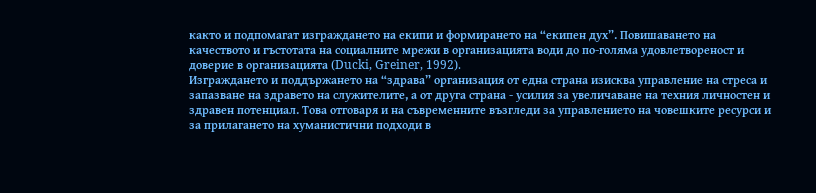както и подпомагат изграждането на екипи и формирането на “екипен дух”. Повишаването на качеството и гъстотата на социалните мрежи в организацията води до по-голяма удовлетвореност и доверие в организацията (Ducki, Greiner, 1992).
Изграждането и поддържането на “здрава” организация от една страна изисква управление на стреса и запазване на здравето на служителите, а от друга страна - усилия за увеличаване на техния личностен и здравен потенциал. Това отговаря и на съвременните възгледи за управлението на човешките ресурси и за прилагането на хуманистични подходи в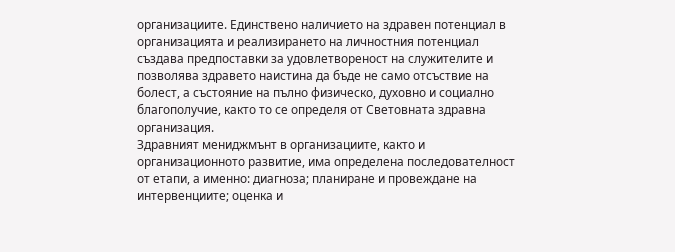организациите. Единствено наличието на здравен потенциал в организацията и реализирането на личностния потенциал създава предпоставки за удовлетвореност на служителите и позволява здравето наистина да бъде не само отсъствие на болест, а състояние на пълно физическо, духовно и социално благополучие, както то се определя от Световната здравна организация.
Здравният мениджмънт в организациите, както и организационното развитие, има определена последователност от етапи, а именно: диагноза; планиране и провеждане на интервенциите; оценка и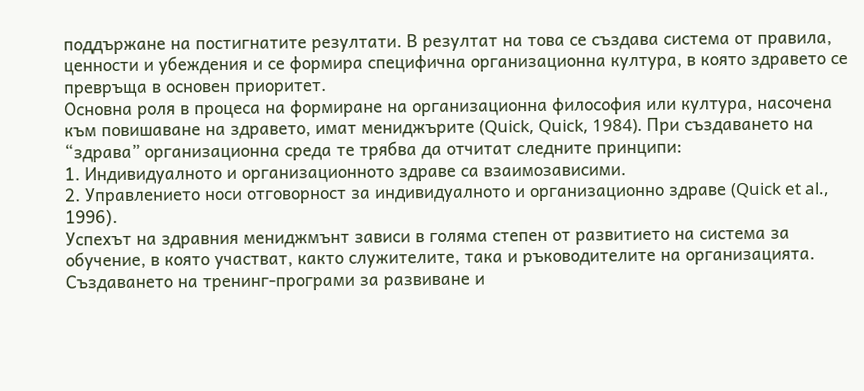поддържане на постигнатите резултати. В резултат на това се създава система от правила, ценности и убеждения и се формира специфична организационна култура, в която здравето се превръща в основен приоритет.
Основна роля в процеса на формиране на организационна философия или култура, насочена към повишаване на здравето, имат мениджърите (Quick, Quick, 1984). При създаването на “здрава” организационна среда те трябва да отчитат следните принципи:
1. Индивидуалното и организационното здраве са взаимозависими.
2. Управлението носи отговорност за индивидуалното и организационно здраве (Quick et al., 1996).
Успехът на здравния мениджмънт зависи в голяма степен от развитието на система за обучение, в която участват, както служителите, така и ръководителите на организацията. Създаването на тренинг-програми за развиване и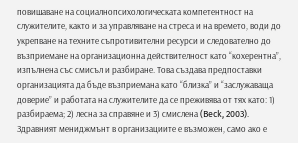повишаване на социалнопсихологическата компетентност на служителите, както и за управляване на стреса и на времето, води до укрепване на техните съпротивителни ресурси и следователно до възприемане на организационна действителност като “кохерентна”, изпълнена със смисъл и разбиране. Това създава предпоставки организацията да бъде възприемана като “близка” и “заслужаваща доверие” и работата на служителите да се преживява от тях като: 1) разбираема; 2) лесна за справяне и 3) смислена (Beck, 2003).
Здравният мениджмънт в организациите е възможен, само ако е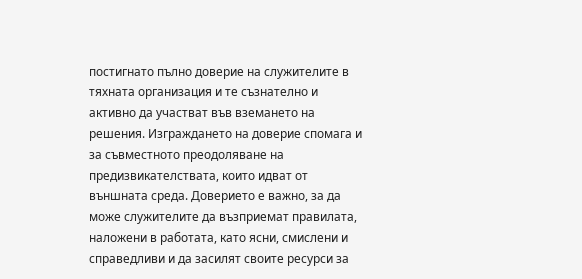постигнато пълно доверие на служителите в тяхната организация и те съзнателно и активно да участват във вземането на решения. Изграждането на доверие спомага и за съвместното преодоляване на предизвикателствата, които идват от външната среда. Доверието е важно, за да може служителите да възприемат правилата, наложени в работата, като ясни, смислени и справедливи и да засилят своите ресурси за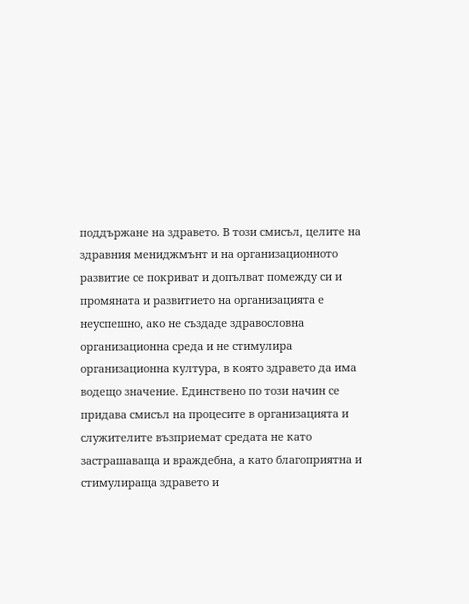поддържане на здравето. В този смисъл, целите на здравния мениджмънт и на организационното развитие се покриват и допълват помежду си и промяната и развитието на организацията е неуспешно, ако не създаде здравословна организационна среда и не стимулира организационна култура, в която здравето да има водещо значение. Единствено по този начин се придава смисъл на процесите в организацията и служителите възприемат средата не като застрашаваща и враждебна, а като благоприятна и стимулираща здравето и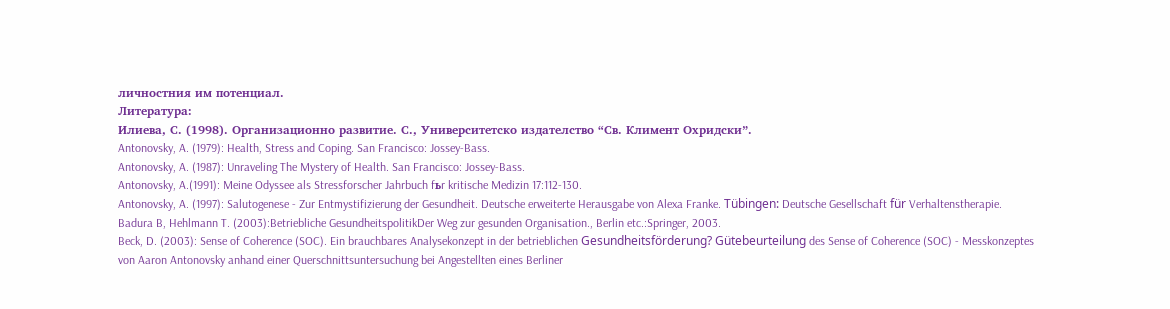личностния им потенциал.
Литература:
Илиева, С. (1998). Организационно развитие. С., Университетско издателство “Св. Климент Охридски”.
Antonovsky, A. (1979): Health, Stress and Coping. San Francisco: Jossey-Bass.
Antonovsky, A. (1987): Unraveling The Mystery of Health. San Francisco: Jossey-Bass.
Antonovsky, A.(1991): Meine Odyssee als Stressforscher Jahrbuch fьr kritische Medizin 17:112-130.
Antonovsky, A. (1997): Salutogenese - Zur Entmystifizierung der Gesundheit. Deutsche erweiterte Herausgabe von Alexa Franke. Tübingen: Deutsche Gesellschaft für Verhaltenstherapie.
Badura B, Hehlmann T. (2003):Betriebliche GesundheitspolitikDer Weg zur gesunden Organisation., Berlin etc.:Springer, 2003.
Beck, D. (2003): Sense of Coherence (SOC). Ein brauchbares Analysekonzept in der betrieblichen Gesundheitsförderung? Gütebeurteilung des Sense of Coherence (SOC) - Messkonzeptes von Aaron Antonovsky anhand einer Querschnittsuntersuchung bei Angestellten eines Berliner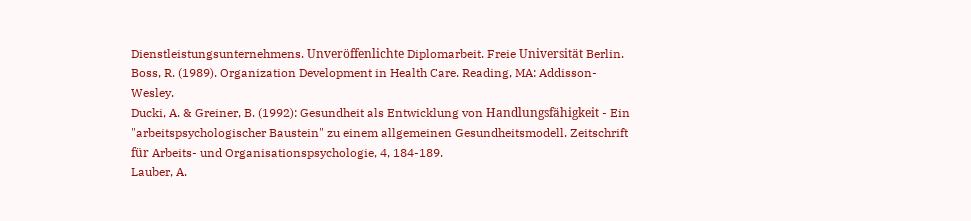Dienstleistungsunternehmens. Unveröffenlichte Diplomarbeit. Freie Universität Berlin.
Boss, R. (1989). Organization Development in Health Care. Reading, MA: Addisson-Wesley.
Ducki, A. & Greiner, B. (1992): Gesundheit als Entwicklung von Handlungsfähigkeit - Ein "arbeitspsychologischer Baustein" zu einem allgemeinen Gesundheitsmodell. Zeitschrift für Arbeits- und Organisationspsychologie, 4, 184-189.
Lauber, A.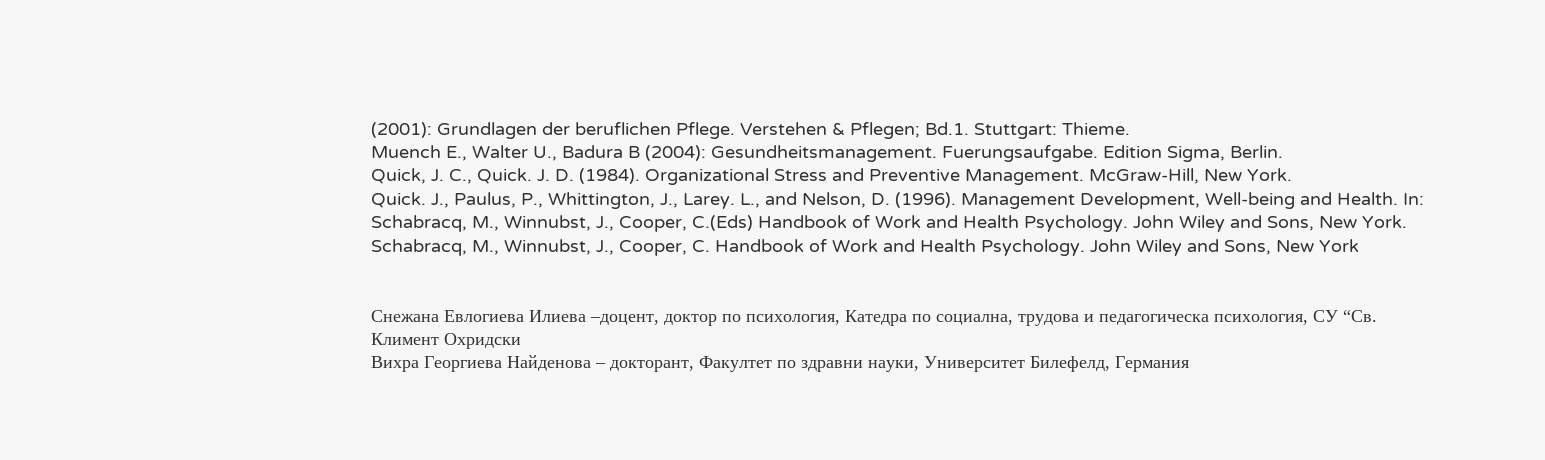(2001): Grundlagen der beruflichen Pflege. Verstehen & Pflegen; Bd.1. Stuttgart: Thieme.
Muench E., Walter U., Badura B (2004): Gesundheitsmanagement. Fuerungsaufgabe. Edition Sigma, Berlin.
Quick, J. C., Quick. J. D. (1984). Organizational Stress and Preventive Management. McGraw-Hill, New York.
Quick. J., Paulus, P., Whittington, J., Larey. L., and Nelson, D. (1996). Management Development, Well-being and Health. In: Schabracq, M., Winnubst, J., Cooper, C.(Eds) Handbook of Work and Health Psychology. John Wiley and Sons, New York.
Schabracq, M., Winnubst, J., Cooper, C. Handbook of Work and Health Psychology. John Wiley and Sons, New York


Снежана Евлогиева Илиева –доцент, доктор по психология, Катедра по социална, трудова и педагогическа психология, СУ “Св. Климент Охридски
Вихра Георгиева Найденова – докторант, Факултет по здравни науки, Университет Билефелд, Германия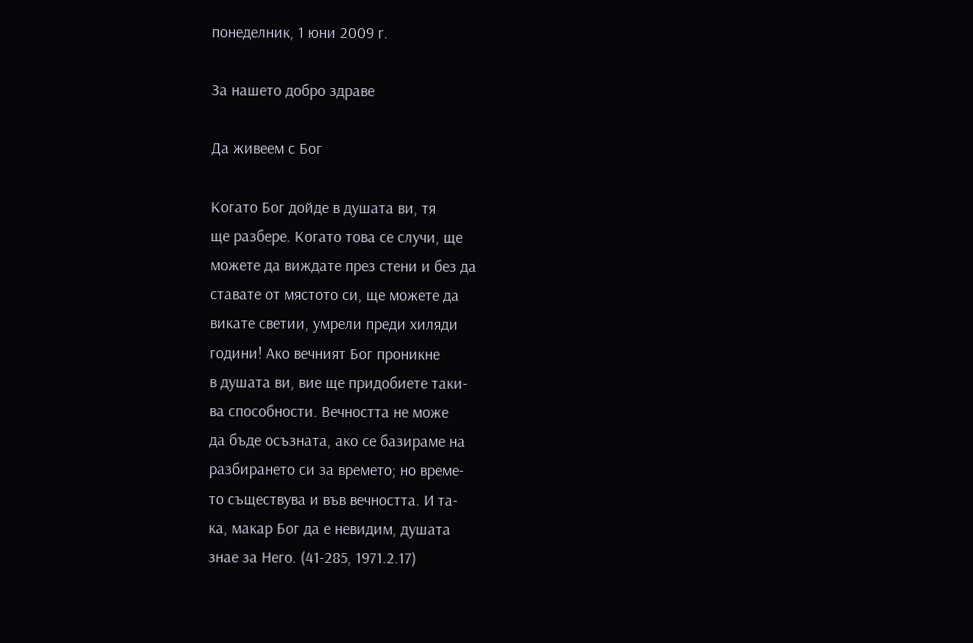понеделник, 1 юни 2009 г.

За нашето добро здраве

Да живеем с Бог

Когато Бог дойде в душата ви, тя
ще разбере. Когато това се случи, ще
можете да виждате през стени и без да
ставате от мястото си, ще можете да
викате светии, умрели преди хиляди
години! Ако вечният Бог проникне
в душата ви, вие ще придобиете таки-
ва способности. Вечността не може
да бъде осъзната, ако се базираме на
разбирането си за времето; но време-
то съществува и във вечността. И та-
ка, макар Бог да е невидим, душата
знае за Него. (41‑285, 1971.2.17)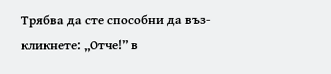Трябва да сте способни да въз-
кликнете: „Отче!” в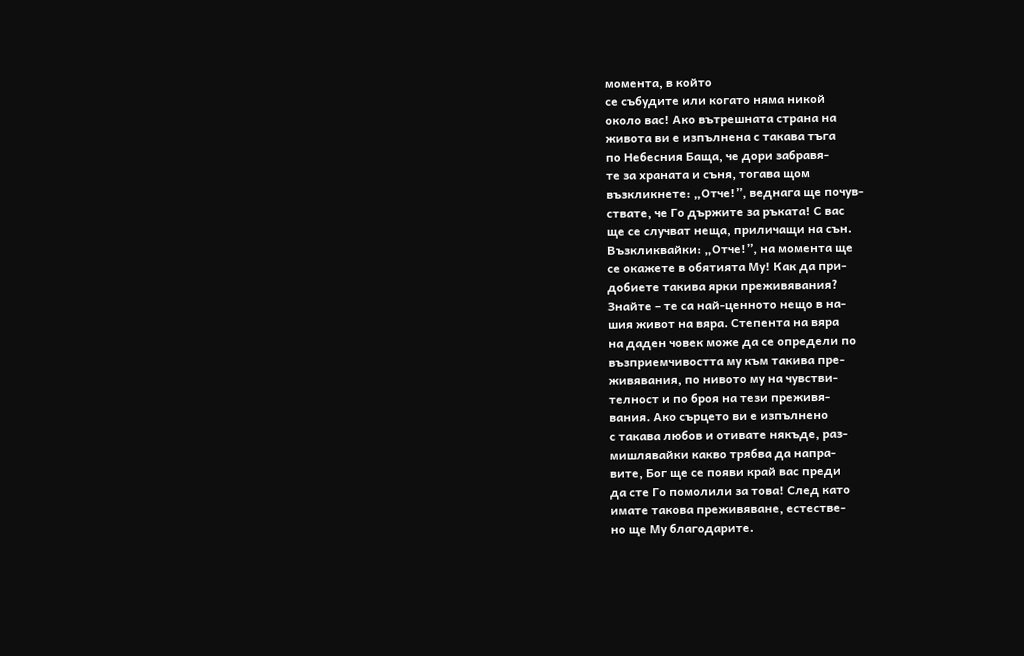момента, в който
се събудите или когато няма никой
около вас! Ако вътрешната страна на
живота ви е изпълнена с такава тъга
по Небесния Баща, че дори забравя-
те за храната и съня, тогава щом
възкликнете: „Отче!”, веднага ще почув-
ствате, че Го държите за ръката! С вас
ще се случват неща, приличащи на сън.
Възкликвайки: „Отче!”, на момента ще
се окажете в обятията Му! Как да при-
добиете такива ярки преживявания?
Знайте – те са най-ценното нещо в на-
шия живот на вяра. Степента на вяра
на даден човек може да се определи по
възприемчивостта му към такива пре-
живявания, по нивото му на чувстви-
телност и по броя на тези преживя-
вания. Ако сърцето ви е изпълнено
с такава любов и отивате някъде, раз-
мишлявайки какво трябва да напра-
вите, Бог ще се появи край вас преди
да сте Го помолили за това! След като
имате такова преживяване, естестве-
но ще Му благодарите.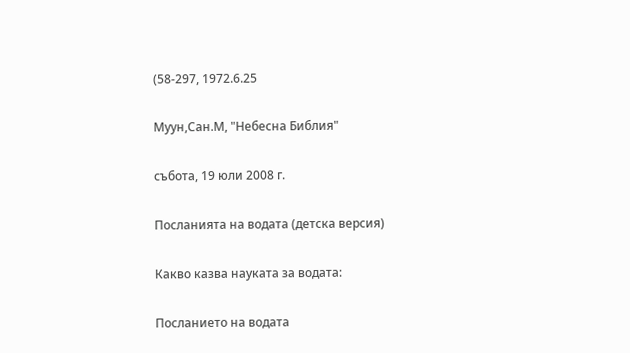(58‑297, 1972.6.25

Муун,Сан.М, "Небесна Библия"

събота, 19 юли 2008 г.

Посланията на водата (детска версия)

Какво казва науката за водата:

Посланието на водата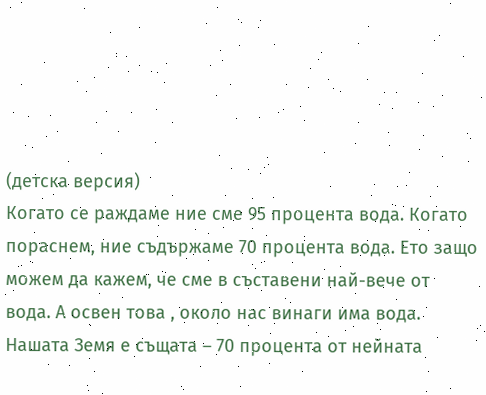(детска версия)
Когато се раждаме ние сме 95 процента вода. Когато пораснем, ние съдържаме 70 процента вода. Ето защо можем да кажем, че сме в съставени най-вече от вода. А освен това , около нас винаги има вода.
Нашата Земя е същата – 70 процента от нейната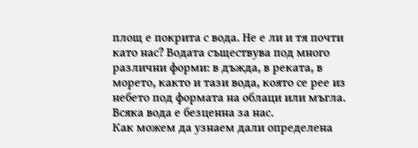площ е покрита с вода. Не е ли и тя почти като нас? Водата съществува под много различни форми: в дъжда, в реката, в морето, както и тази вода, която се рее из небето под формата на облаци или мъгла. Всяка вода е безценна за нас.
Как можем да узнаем дали определена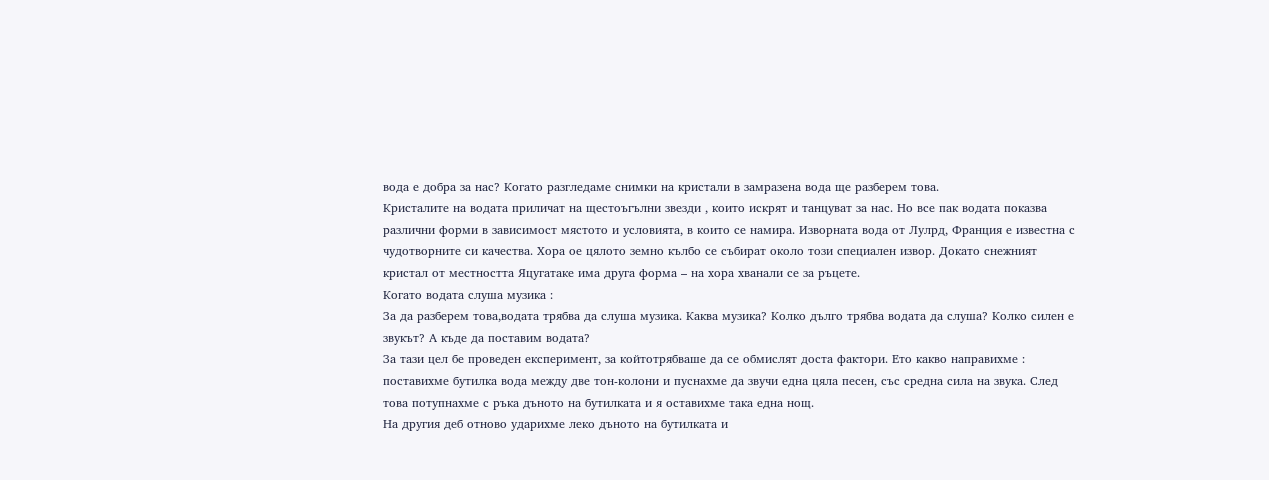вода е добра за нас? Когато разгледаме снимки на кристали в замразена вода ще разберем това.
Кристалите на водата приличат на щестоъгълни звезди , които искрят и танцуват за нас. Но все пак водата показва различни форми в зависимост мястото и условията, в които се намира. Изворната вода от Лулрд, Франция е известна с чудотворните си качества. Хора ое цялото земно кълбо се събират около този специален извор. Докато снежният кристал от местността Яцугатаке има друга форма – на хора хванали се за ръцете.
Когато водата слуша музика :
За да разберем това,водата трябва да слуша музика. Каква музика? Колко дълго трябва водата да слуша? Колко силен е звукът? А къде да поставим водата?
За тази цел бе проведен експеримент, за койтотрябваше да се обмислят доста фактори. Ето какво направихме : поставихме бутилка вода между две тон-колони и пуснахме да звучи една цяла песен, със средна сила на звука. След това потупнахме с ръка дъното на бутилката и я оставихме така една нощ.
На другия деб отново ударихме леко дъното на бутилката и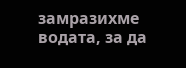замразихме водата, за да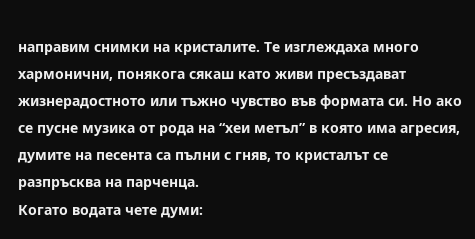направим снимки на кристалите. Те изглеждаха много хармонични, понякога сякаш като живи пресъздават жизнерадостното или тъжно чувство във формата си. Но ако се пусне музика от рода на “хеи метъл” в която има агресия, думите на песента са пълни с гняв, то кристалът се разпръсква на парченца.
Когато водата чете думи: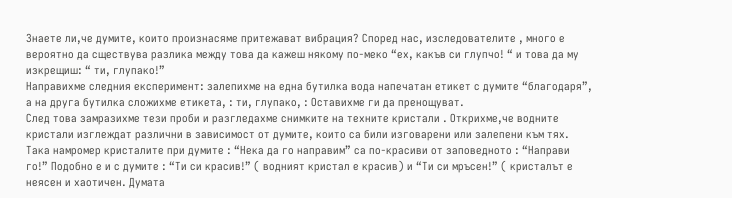Знаете ли,че думите, които произнасяме притежават вибрация? Според нас, изследователите , много е вероятно да сществува разлика между това да кажеш някому по-меко “ех, какъв си глупчо! “ и това да му изкрещиш: “ ти, глупако!”
Направихме следния експеримент: залепихме на една бутилка вода напечатан етикет с думите “благодаря”, а на друга бутилка сложихме етикета, : ти, глупако, : Оставихме ги да пренощуват.
След това замразихме тези проби и разгледахме снимките на техните кристали . Открихме,че водните кристали изглеждат различни в зависимост от думите, които са били изговарени или залепени към тях. Така намромер кристалите при думите : “Нека да го направим” са по-красиви от заповедното : “Направи го!” Подобно е и с думите : “Ти си красив!” ( водният кристал е красив) и “Ти си мръсен!” ( кристалът е неясен и хаотичен. Думата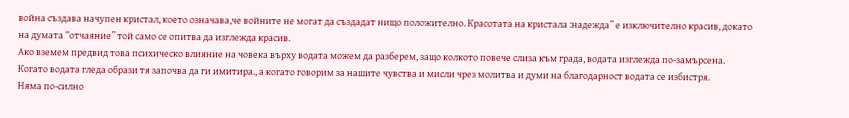война създава начупен кристал, което означава,че войните не могат да създадат нищо положително. Красотата на кристала :надежда” е изключително красив, докато на думата “отчаяние” той само се опитва да изглежда красив.
Ако вземем предвид това психическо влияние на човека върху водата можем да разберем, защо колкото повече слиза към града, водата изглежда по-замърсена.
Когато водата гледа образи тя започва да ги имитира., а когато говорим за нашите чувства и мисли чрез молитва и думи на благодарност водата се избистря.
Няма по-силно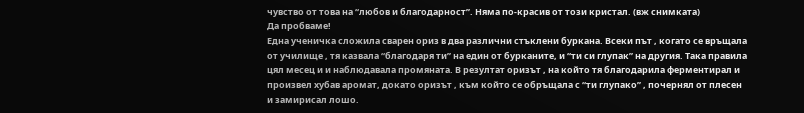чувство от това на “любов и благодарност”. Няма по-красив от този кристал. (вж снимката)
Да пробваме!
Една ученичка сложила сварен ориз в два различни стъклени буркана. Всеки път , когато се връщала от училище , тя казвала “благодаря ти” на един от бурканите, и “ти си глупак” на другия. Така правила цял месец и и наблюдавала промяната. В резултат оризът , на който тя благодарила ферментирал и произвел хубав аромат, докато оризът , към който се обръщала с “ти глупако” , почернял от плесен и замирисал лошо.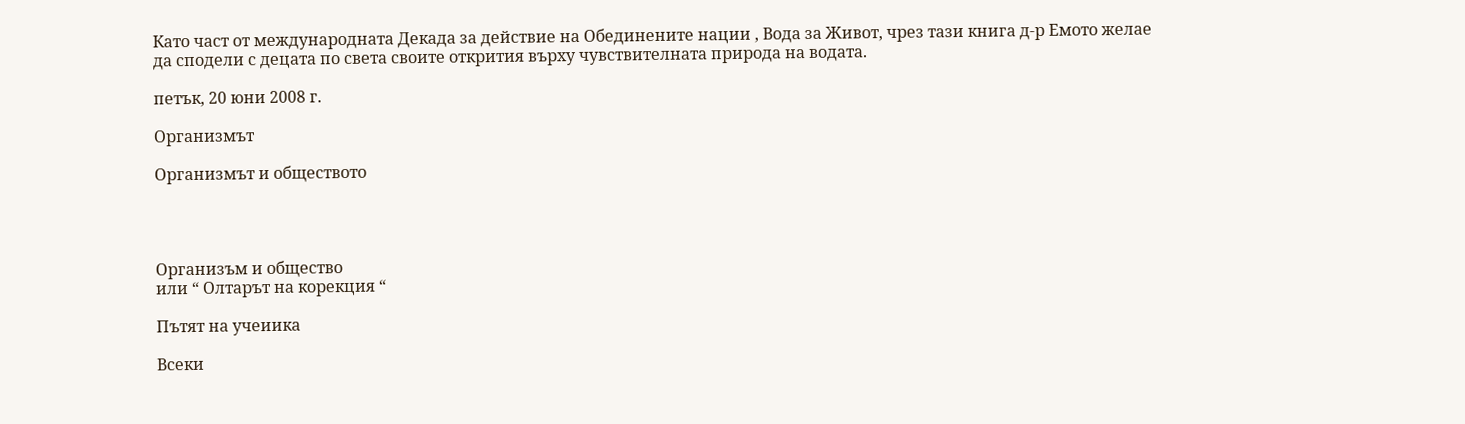Като част от международната Декада за действие на Обединените нации , Вода за Живот, чрез тази книга д-р Емото желае да сподели с децата по света своите открития върху чувствителната природа на водата.

петък, 20 юни 2008 г.

Организмът

Организмът и обществото




Организъм и общество
или “ Олтарът на корекция “

Пътят на учеиика

Всеки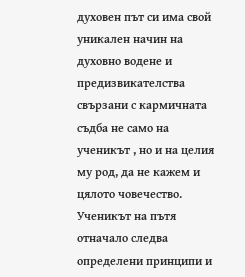духовен път си има свой уникален начин на духовно водене и предизвикателства свързани с кармичната съдба не само на ученикът , но и на целия му род, да не кажем и цялото човечество. Ученикът на пътя отначало следва определени принципи и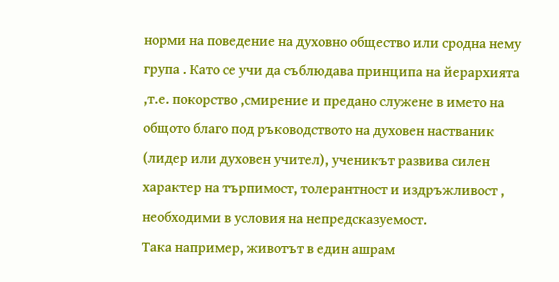норми на поведение на духовно общество или сродна нему група . Като се учи да съблюдава принципа на йерархията ,т.е. покорство ,смирение и предано служене в името на общото благо под ръководството на духовен настваник (лидер или духовен учител), ученикът развива силен характер на търпимост, толерантност и издръжливост , необходими в условия на непредсказуемост.
Така например, животът в един ашрам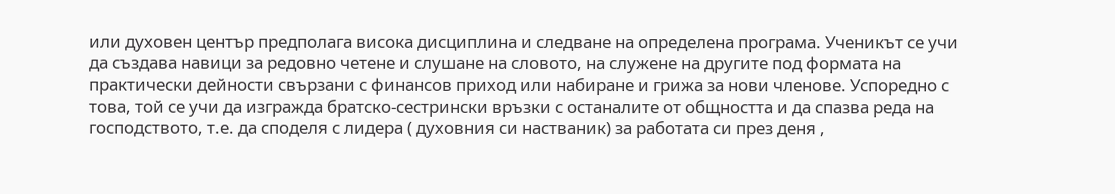или духовен център предполага висока дисциплина и следване на определена програма. Ученикът се учи да създава навици за редовно четене и слушане на словото, на служене на другите под формата на практически дейности свързани с финансов приход или набиране и грижа за нови членове. Успоредно с това, той се учи да изгражда братско-сестрински връзки с останалите от общността и да спазва реда на господството, т.е. да споделя с лидера ( духовния си настваник) за работата си през деня ,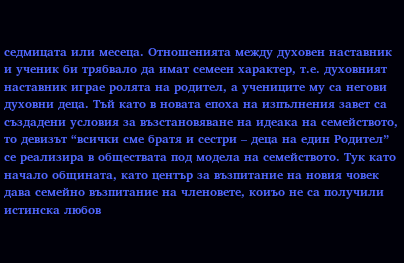седмицата или месеца. Отношенията между духовен наставник и ученик би трябвало да имат семеен характер, т.е. духовният наставник играе ролята на родител, а учениците му са негови духовни деца. Тъй като в новата епоха на изпълнения завет са създадени условия за възстановяване на идеака на семейството, то девизът “всички сме братя и сестри – деца на един Родител” се реализира в обществата под модела на семейството. Тук като начало общината, като център за възпитание на новия човек дава семейно възпитание на членовете, коиъо не са получили истинска любов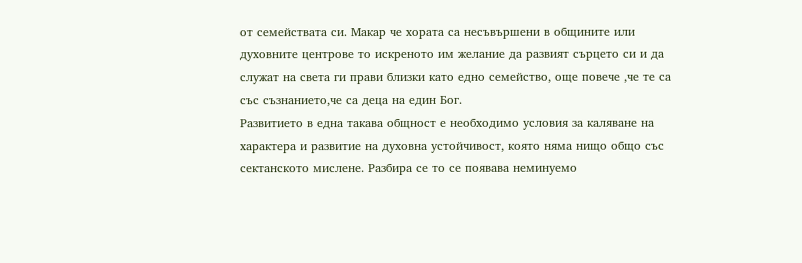от семействата си. Макар че хората са несъвършени в общините или духовните центрове то искреното им желание да развият сърцето си и да служат на света ги прави близки като едно семейство, още повече ,че те са със съзнанието,че са деца на един Бог.
Развитието в една такава общност е необходимо условия за каляване на характера и развитие на духовна устойчивост, която няма нищо общо със сектанското мислене. Разбира се то се появава неминуемо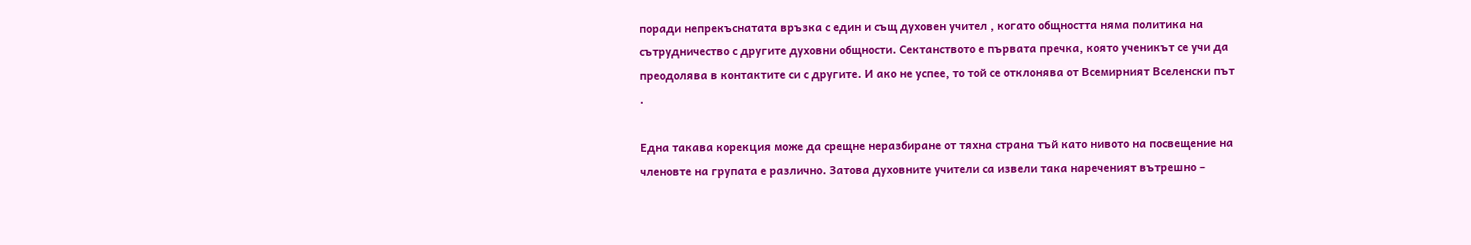поради непрекъснатата връзка с един и същ духовен учител , когато общността няма политика на сътрудничество с другите духовни общности. Сектанството е първата пречка, която ученикът се учи да преодолява в контактите си с другите. И ако не успее, то той се отклонява от Всемирният Вселенски път .

Една такава корекция може да срещне неразбиране от тяхна страна тъй като нивото на посвещение на членовте на групата е различно. Затова духовните учители са извели така нареченият вътрешно –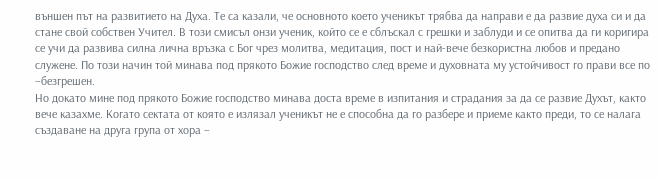външен път на развитието на Духа. Те са казали, че основното което ученикът трябва да направи е да развие духа си и да стане свой собствен Учител. В този смисъл онзи ученик, който се е сблъскал с грешки и заблуди и се опитва да ги коригира се учи да развива силна лична връзка с Бог чрез молитва, медитация, пост и най-вече безкористна любов и предано служене. По този начин той минава под прякото Божие господство след време и духовната му устойчивост го прави все по –безгрешен.
Но докато мине под прякото Божие господство минава доста време в изпитания и страдания за да се развие Духът, както вече казахме. Когато сектата от която е излязал ученикът не е способна да го разбере и приеме както преди, то се налага създаване на друга група от хора –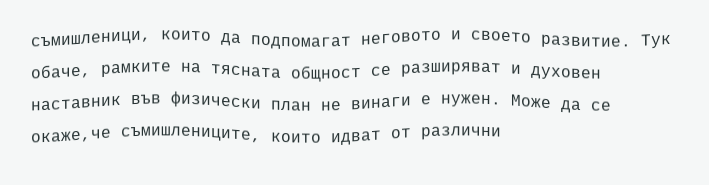съмишленици, които да подпомагат неговото и своето развитие. Тук обаче, рамките на тясната общност се разширяват и духовен наставник във физически план не винаги е нужен. Може да се окаже,че съмишлениците, които идват от различни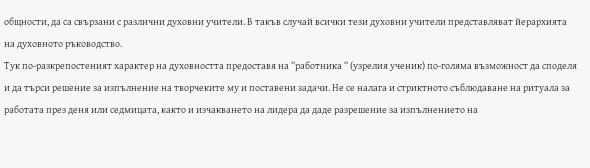общности, да са свързани с различни духовни учители. В такъв случай всички тези духовни учители представляват йерархията на духовното ръководство.
Тук по-разкрепостеният характер на духовността предоставя на “работника “ (узрелия ученик) по-голяма възможност да споделя и да търси решение за изпълнение на творчеките му и поставени задачи. Не се налага и стриктното съблюдаване на ритуала за работата през деня или седмицата, както и изчакването на лидера да даде разрешение за изпълнението на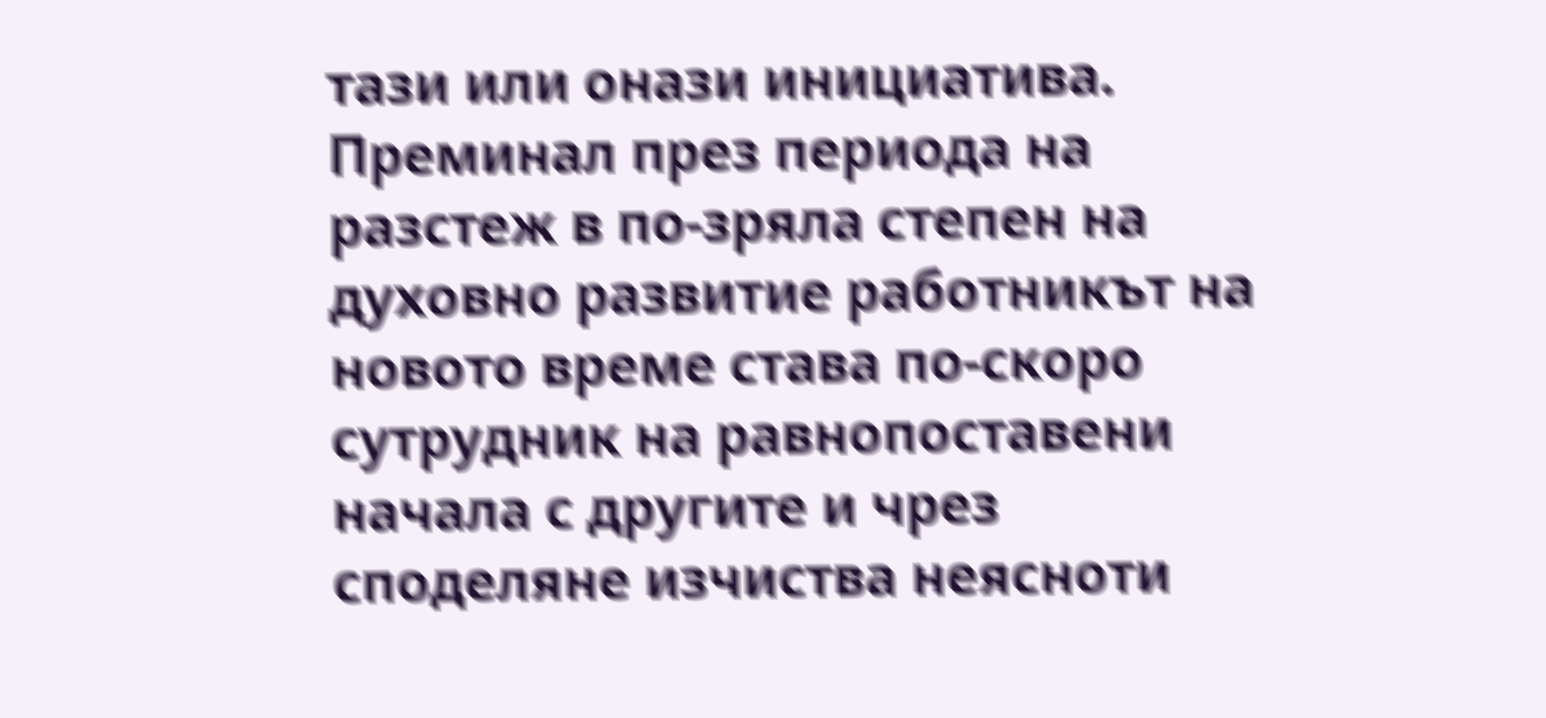тази или онази инициатива.
Преминал през периода на разстеж в по-зряла степен на духовно развитие работникът на новото време става по-скоро сутрудник на равнопоставени начала с другите и чрез споделяне изчиства неясноти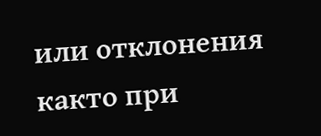или отклонения както при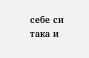себе си така и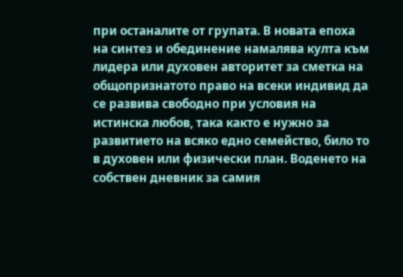при останалите от групата. В новата епоха на синтез и обединение намалява култа към лидера или духовен авторитет за сметка на общопризнатото право на всеки индивид да се развива свободно при условия на истинска любов, така както е нужно за развитието на всяко едно семейство, било то в духовен или физически план. Воденето на собствен дневник за самия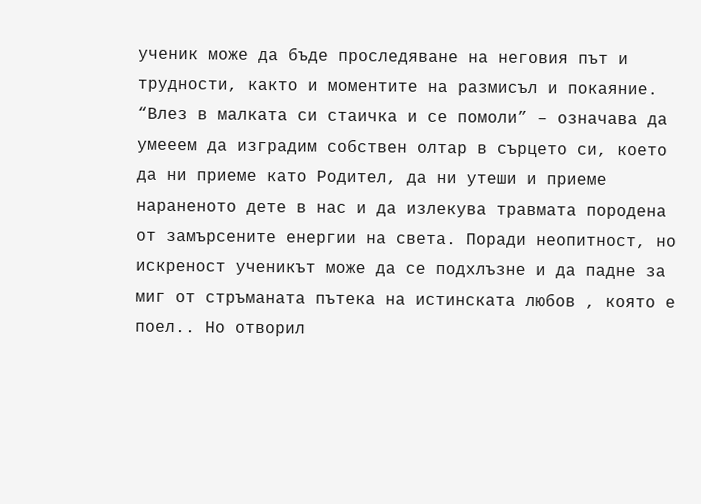ученик може да бъде проследяване на неговия път и трудности, както и моментите на размисъл и покаяние. “Влез в малката си стаичка и се помоли” – означава да умееем да изградим собствен олтар в сърцето си, което да ни приеме като Родител, да ни утеши и приеме нараненото дете в нас и да излекува травмата породена от замърсените енергии на света. Поради неопитност, но искреност ученикът може да се подхлъзне и да падне за миг от стръманата пътека на истинската любов , която е поел.. Но отворил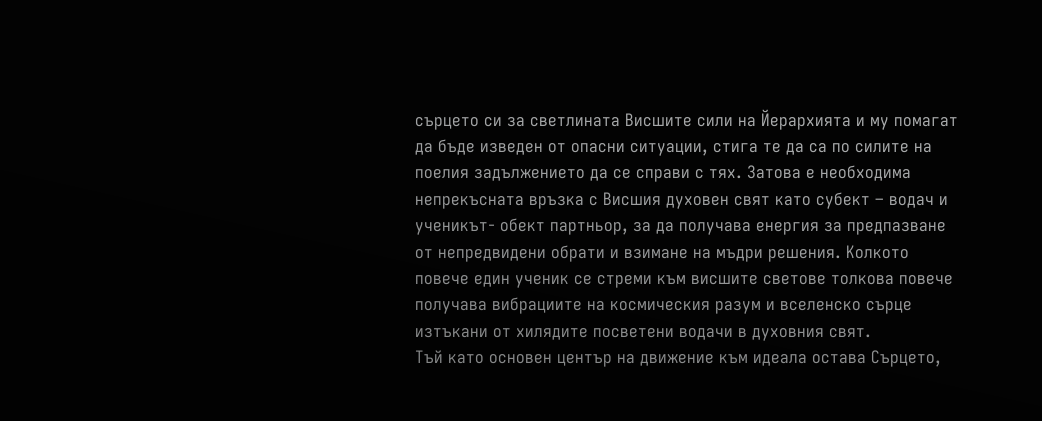сърцето си за светлината Висшите сили на Йерархията и му помагат да бъде изведен от опасни ситуации, стига те да са по силите на поелия задължението да се справи с тях. Затова е необходима непрекъсната връзка с Висшия духовен свят като субект – водач и ученикът- обект партньор, за да получава енергия за предпазване от непредвидени обрати и взимане на мъдри решения. Колкото повече един ученик се стреми към висшите светове толкова повече получава вибрациите на космическия разум и вселенско сърце изтъкани от хилядите посветени водачи в духовния свят.
Тъй като основен център на движение към идеала остава Сърцето,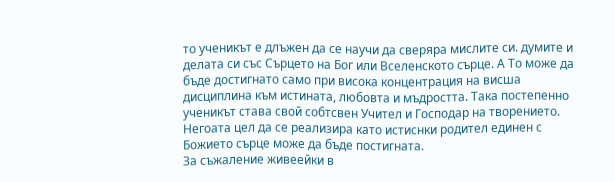то ученикът е длъжен да се научи да сверяра мислите си. думите и делата си със Сърцето на Бог или Вселенското сърце. А То може да бъде достигнато само при висока концентрация на висша дисциплина към истината, любовта и мъдростта. Така постепенно ученикът става свой собтсвен Учител и Господар на творението. Негоата цел да се реализира като истиснки родител единен с Божието сърце може да бъде постигната.
За съжаление живеейки в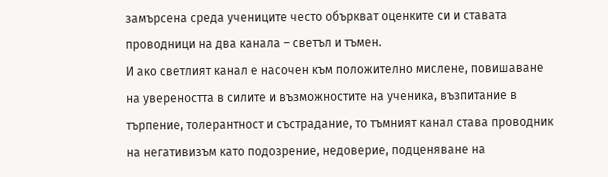замърсена среда учениците често объркват оценките си и ставата проводници на два канала – светъл и тъмен.
И ако светлият канал е насочен към положително мислене, повишаване на увереността в силите и възможностите на ученика, възпитание в търпение, толерантност и състрадание, то тъмният канал става проводник на негативизъм като подозрение, недоверие, подценяване на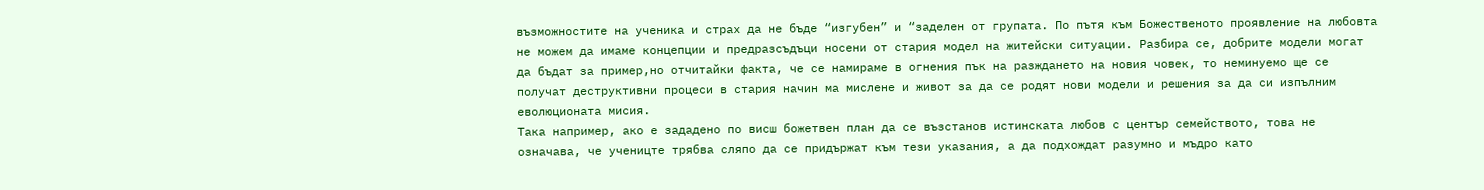възможностите на ученика и страх да не бъде “изгубен” и “заделен от групата. По пътя към Божественото проявление на любовта не можем да имаме концепции и предразсъдъци носени от стария модел на житейски ситуации. Разбира се, добрите модели могат да бъдат за пример,но отчитайки факта, че се намираме в огнения пък на разждането на новия човек, то неминуемо ще се получат деструктивни процеси в стария начин ма мислене и живот за да се родят нови модели и решения за да си изпълним еволюционата мисия.
Така например, ако е зададено по висш божетвен план да се възстанов истинската любов с център семейството, това не означава, че ученицте трябва сляпо да се придържат към тези указания, а да подхождат разумно и мъдро като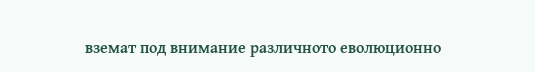вземат под внимание различното еволюционно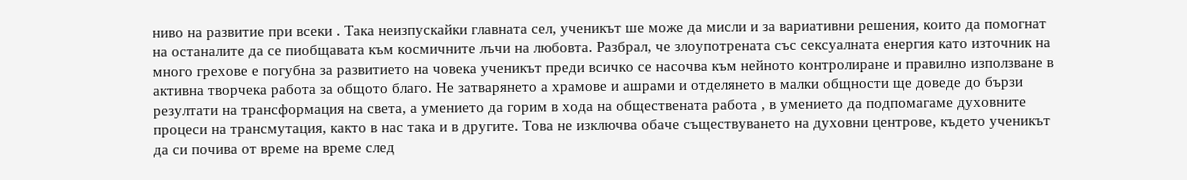ниво на развитие при всеки . Така неизпускайки главната сел, ученикът ше може да мисли и за вариативни решения, които да помогнат на останалите да се пиобщавата към космичните лъчи на любовта. Разбрал, че злоупотрената със сексуалната енергия като източник на много грехове е погубна за развитието на човека ученикът преди всичко се насочва към нейното контролиране и правилно използване в активна творчека работа за общото благо. Не затварянето а храмове и ашрами и отделянето в малки общности ще доведе до бързи резултати на трансформация на света, а умението да горим в хода на обществената работа , в умението да подпомагаме духовните процеси на трансмутация, както в нас така и в другите. Това не изключва обаче съществуването на духовни центрове, където ученикът да си почива от време на време след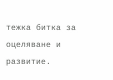тежка битка за оцеляване и развитие.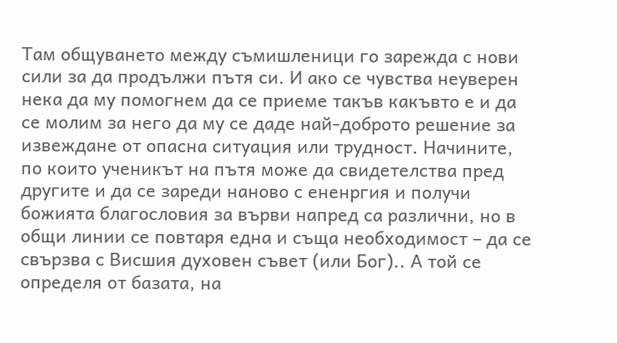Там общуването между съмишленици го зарежда с нови сили за да продължи пътя си. И ако се чувства неуверен нека да му помогнем да се приеме такъв какъвто е и да се молим за него да му се даде най-доброто решение за извеждане от опасна ситуация или трудност. Начините, по които ученикът на пътя може да свидетелства пред другите и да се зареди наново с ененргия и получи божията благословия за върви напред са различни, но в общи линии се повтаря една и съща необходимост – да се свързва с Висшия духовен съвет (или Бог).. А той се определя от базата, на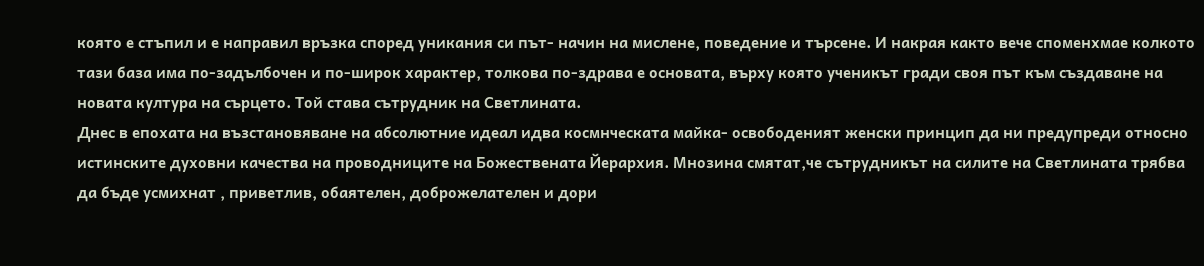която е стъпил и е направил връзка според уникания си път- начин на мислене, поведение и търсене. И накрая както вече споменхмае колкото тази база има по-задълбочен и по-широк характер, толкова по-здрава е основата, върху която ученикът гради своя път към създаване на новата култура на сърцето. Той става сътрудник на Светлината.
Днес в епохата на възстановяване на абсолютние идеал идва космнческата майка- освободеният женски принцип да ни предупреди относно истинските духовни качества на проводниците на Божествената Йерархия. Мнозина смятат,че сътрудникът на силите на Светлината трябва да бъде усмихнат , приветлив, обаятелен, доброжелателен и дори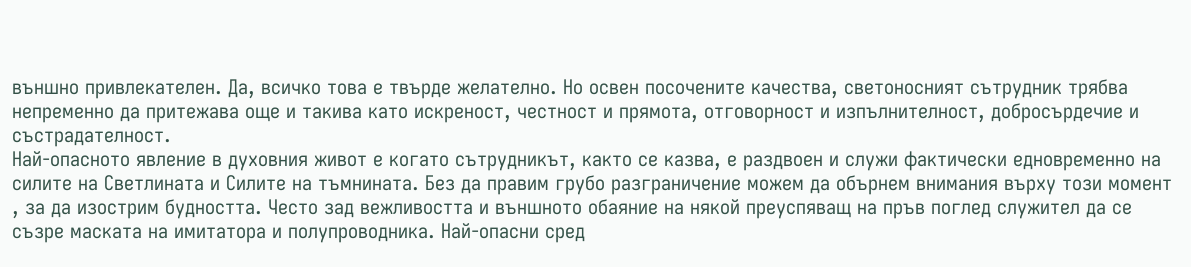външно привлекателен. Да, всичко това е твърде желателно. Но освен посочените качества, светоносният сътрудник трябва непременно да притежава още и такива като искреност, честност и прямота, отговорност и изпълнителност, добросърдечие и състрадателност.
Най-опасното явление в духовния живот е когато сътрудникът, както се казва, е раздвоен и служи фактически едновременно на силите на Светлината и Силите на тъмнината. Без да правим грубо разграничение можем да обърнем внимания върху този момент , за да изострим будността. Често зад вежливостта и външното обаяние на някой преуспяващ на пръв поглед служител да се съзре маската на имитатора и полупроводника. Най-опасни сред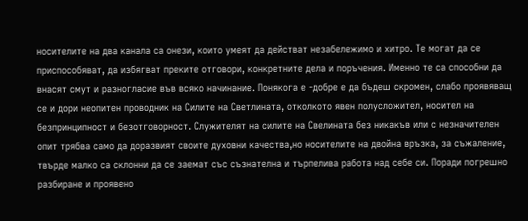носителите на два канала са онези, които умеят да действат незабележимо и хитро. Те могат да се приспособяват, да избягват преките отговори, конкретните дела и поръчения. Именно те са способни да внасят смут и разногласие във всяко начинание. Понякога е -добре е да бъдеш скромен, слабо проявяващ се и дори неопитен проводник на Силите на Светлината, отколкото явен полусложител, носител на безпринципност и безотговорност. Служителят на силите на Свелината без никакъв или с незначителен опит трябва само да доразвият своите духовни качества,но носителите на двойна връзка, за съжаление, твърде малко са склонни да се заемат със съзнателна и търпелива работа над себе си. Поради погрешно разбиране и проявено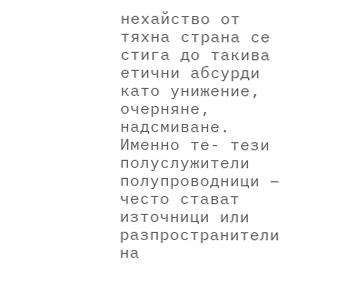нехайство от тяхна страна се стига до такива етични абсурди като унижение, очерняне, надсмиване. Именно те- тези полуслужители полупроводници – често стават източници или разпространители на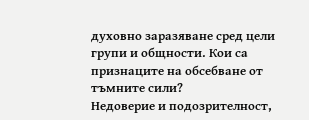духовно заразяване сред цели групи и общности. Кои са признаците на обсебване от тъмните сили?
Недоверие и подозрителност,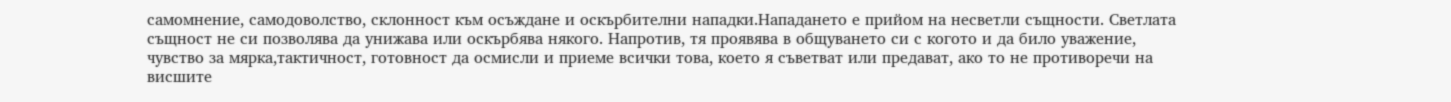самомнение, самодоволство, склонност към осъждане и оскърбителни нападки.Нападането е прийом на несветли същности. Светлата същност не си позволява да унижава или оскърбява някого. Напротив, тя проявява в общуването си с когото и да било уважение, чувство за мярка,тактичност, готовност да осмисли и приеме всички това, което я съветват или предават, ако то не противоречи на висшите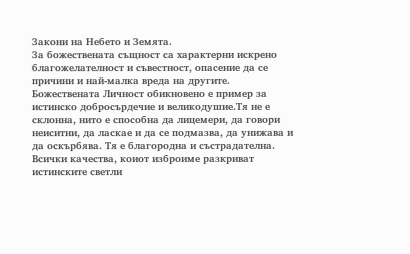Закони на Небето и Земята.
За божествената същност са характерни искрено благожелателност и съвестност, опасение да се причини и най-малка вреда на другите.
Божествената Личност обикновено е пример за истинско добросърдечие и великодушие.Тя не е склонна, нито е способна да лицемери, да говори неиситни, да ласкае и да се подмазва, да унижава и да оскърбява. Тя е благородна и състрадателна.
Всички качества, коиот изброиме разкриват истинските светли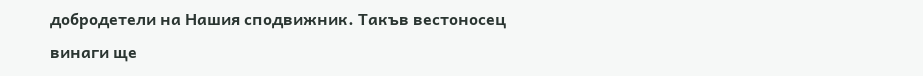добродетели на Нашия сподвижник. Такъв вестоносец винаги ще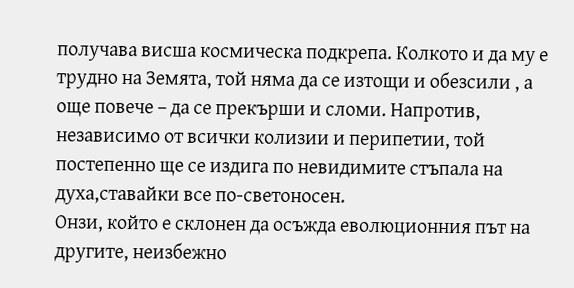получава висша космическа подкрепа. Колкото и да му е трудно на Земята, той няма да се изтощи и обезсили , а още повече – да се прекърши и сломи. Напротив, независимо от всички колизии и перипетии, той постепенно ще се издига по невидимите стъпала на духа,ставайки все по-светоносен.
Онзи, който е склонен да осъжда еволюционния път на другите, неизбежно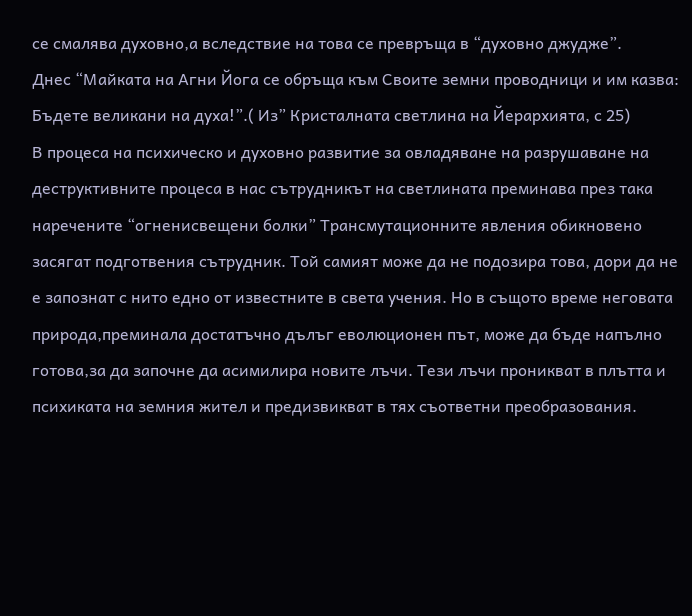се смалява духовно,а вследствие на това се превръща в “духовно джудже”.
Днес “Майката на Aгни Йога се обръща към Своите земни проводници и им казва: Бъдете великани на духа!”.( Из” Кристалната светлина на Йерархията, с 25)
В процеса на психическо и духовно развитие за овладяване на разрушаване на деструктивните процеса в нас сътрудникът на светлината преминава през така наречените “огненисвещени болки” Трансмутационните явления обикновено засягат подготвения сътрудник. Той самият може да не подозира това, дори да не е запознат с нито едно от известните в света учения. Но в същото време неговата природа,преминала достатъчно дълъг еволюционен път, може да бъде напълно готова,за да започне да асимилира новите лъчи. Тези лъчи проникват в плътта и психиката на земния жител и предизвикват в тях съответни преобразования.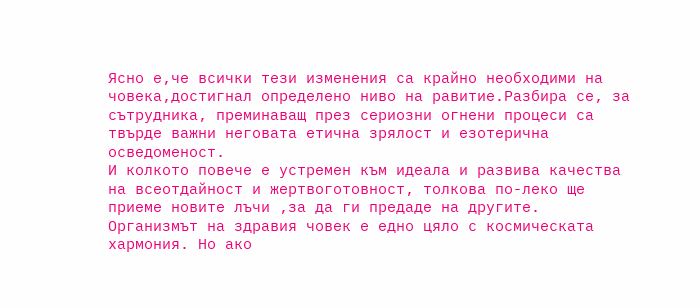Ясно е,че всички тези изменения са крайно необходими на човека,достигнал определено ниво на равитие.Разбира се, за сътрудника, преминаващ през сериозни огнени процеси са твърде важни неговата етична зрялост и езотерична осведоменост.
И колкото повече е устремен към идеала и развива качества на всеотдайност и жертвоготовност, толкова по-леко ще приеме новите лъчи ,за да ги предаде на другите.
Организмът на здравия човек е едно цяло с космическата хармония. Но ако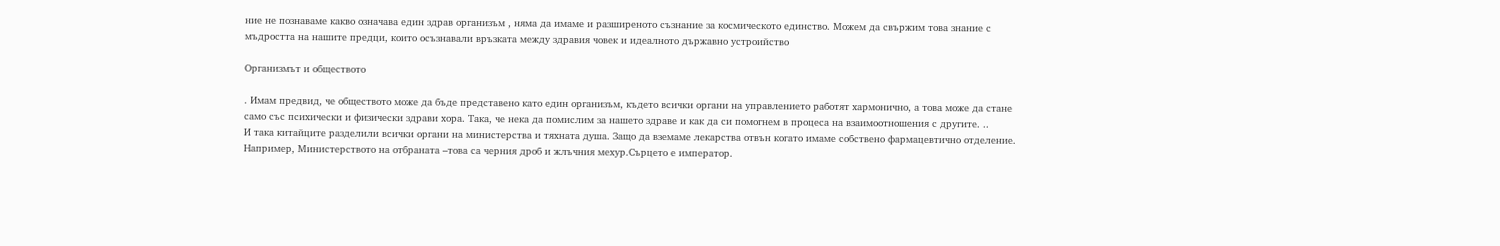ние не познаваме какво означава един здрав организъм , няма да имаме и разширеното съзнание за космическото единство. Можем да свържим това знание с мъдростта на нашите предци, които осъзнавали връзката между здравия човек и идеалното държавно устроийство

Организмът и обществото

. Имам предвид, че обществото може да бъде представено като един организъм, където всички органи на управлението работят хармонично, а това може да стане само със психически и физически здрави хора. Така, че нека да помислим за нашето здраве и как да си помогнем в процеса на взаимоотношения с другите. ..
И така китайците разделили всички органи на министерства и тяхната душа. Защо да вземаме лекарства отвън когато имаме собствено фармацевтично отделение. Например, Министерството на отбраната –това са черния дроб и жлъчния мехур.Сърцето е император.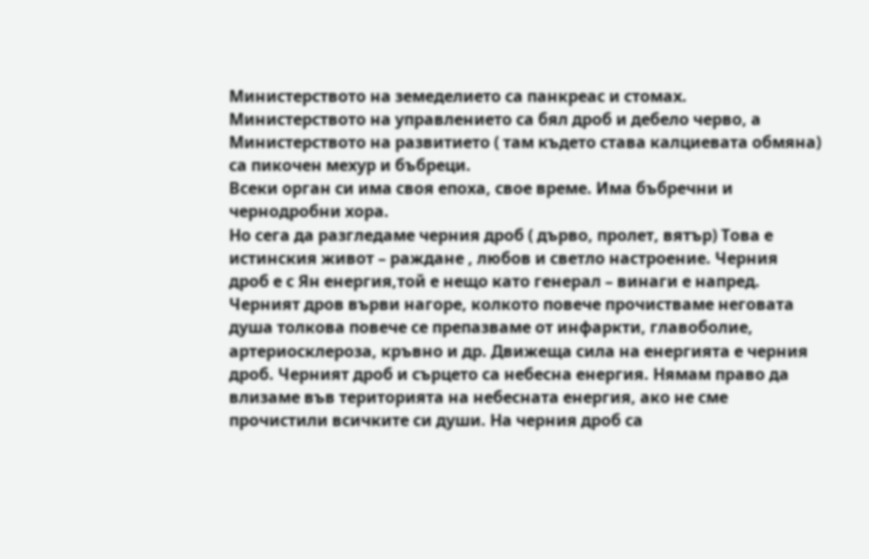Министерството на земеделието са панкреас и стомах. Министерството на управлението са бял дроб и дебело черво, а Министерството на развитието ( там където става калциевата обмяна) са пикочен мехур и бъбреци.
Всеки орган си има своя епоха, свое време. Има бъбречни и чернодробни хора.
Но сега да разгледаме черния дроб ( дърво, пролет, вятър) Това е истинския живот – раждане , любов и светло настроение. Черния дроб е с Ян енергия,той е нещо като генерал – винаги е напред. Черният дров върви нагоре, колкото повече прочистваме неговата душа толкова повече се препазваме от инфаркти, главоболие, артериосклероза, кръвно и др. Движеща сила на енергията е черния дроб. Черният дроб и сърцето са небесна енергия. Нямам право да влизаме във територията на небесната енергия, ако не сме прочистили всичките си души. На черния дроб са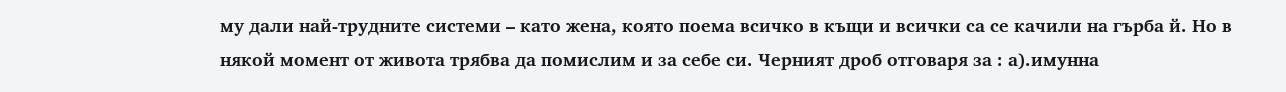му дали най-трудните системи – като жена, която поема всичко в къщи и всички са се качили на гърба й. Но в някой момент от живота трябва да помислим и за себе си. Черният дроб отговаря за : а).имунна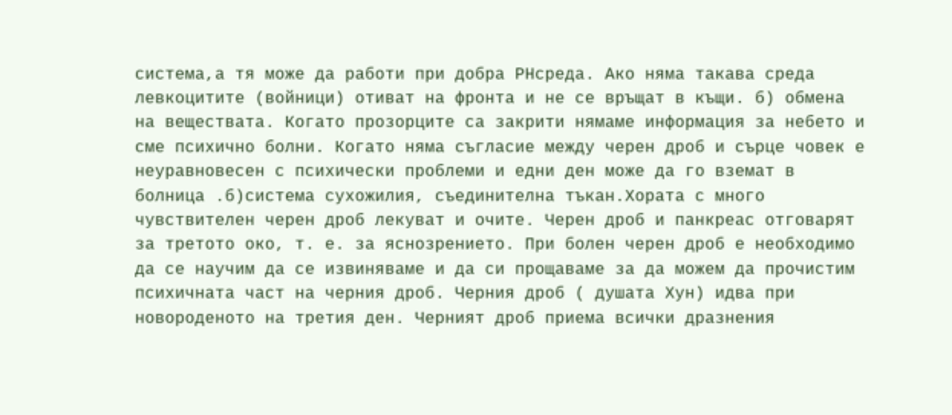система,а тя може да работи при добра PHсреда. Ако няма такава среда левкоцитите (войници) отиват на фронта и не се връщат в къщи. б) обмена на веществата. Когато прозорците са закрити нямаме информация за небето и сме психично болни. Когато няма съгласие между черен дроб и сърце човек е неуравновесен с психически проблеми и едни ден може да го вземат в болница .б)система сухожилия, съединителна тъкан.Хората с много чувствителен черен дроб лекуват и очите. Черен дроб и панкреас отговарят за третото око, т. е. за яснозрението. При болен черен дроб е необходимо да се научим да се извиняваме и да си прощаваме за да можем да прочистим психичната част на черния дроб. Черния дроб ( душата Хун) идва при новороденото на третия ден. Черният дроб приема всички дразнения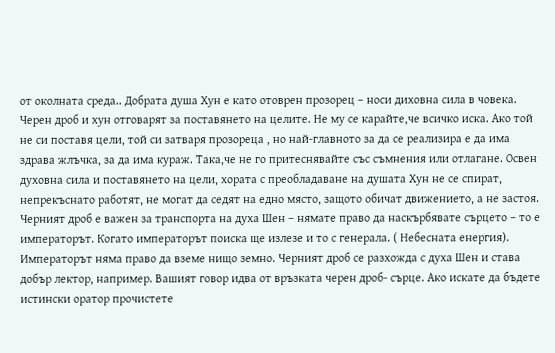от околната среда.. Добрата душа Хун е като отоврен прозорец – носи диховна сила в човека. Черен дроб и хун отговарят за поставянето на целите. Не му се карайте,че всичко иска. Ако той не си поставя цели, той си затваря прозореца , но най-главното за да се реализира е да има здрава жлъчка, за да има кураж. Така,че не го притеснявайте със съмнения или отлагане. Освен духовна сила и поставянето на цели, хората с преобладаване на душата Хун не се спират, непрекъснато работят, не могат да седят на едно място, защото обичат движението, а не застоя.
Черният дроб е важен за транспорта на духа Шен – нямате право да наскърбявате сърцето – то е императорът. Когато императорът поиска ще излезе и то с генерала. ( Небесната енергия). Императорът няма право да вземе нищо земно. Черният дроб се разхожда с духа Шен и става добър лектор, например. Вашият говор идва от връзката черен дроб- сърце. Ако искате да бъдете истински оратор прочистете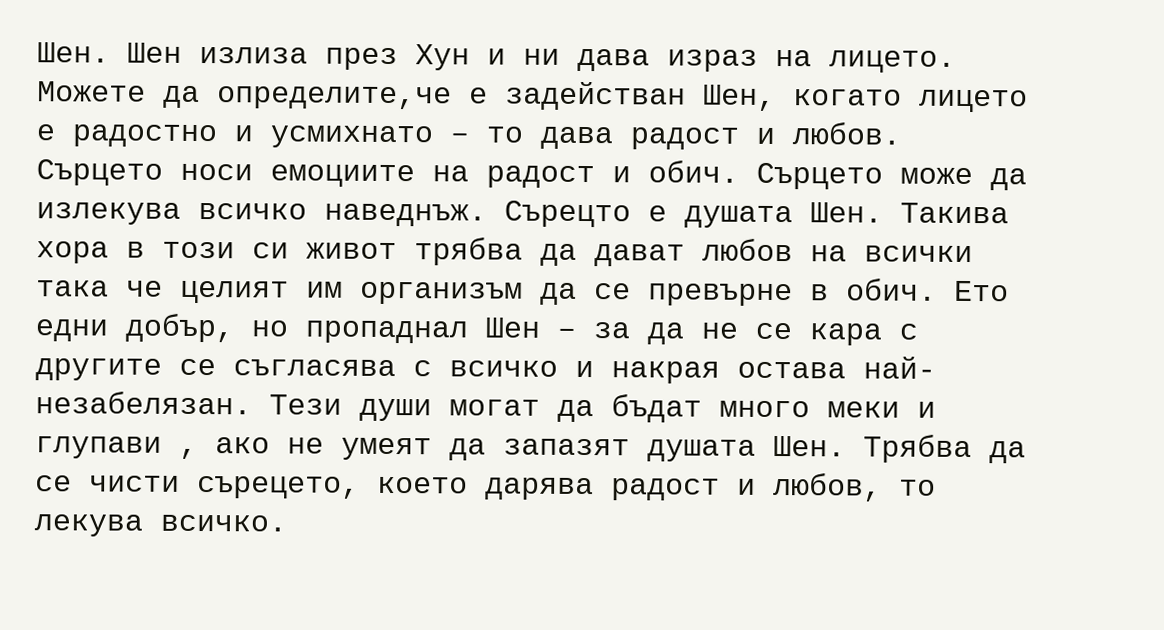Шен. Шен излиза през Хун и ни дава израз на лицето. Можете да определите,че е задействан Шен, когато лицето е радостно и усмихнато – то дава радост и любов.
Сърцето носи емоциите на радост и обич. Сърцето може да излекува всичко наведнъж. Сърецто е душата Шен. Такива хора в този си живот трябва да дават любов на всички така че целият им организъм да се превърне в обич. Ето едни добър, но пропаднал Шен – за да не се кара с другите се съгласява с всичко и накрая остава най-незабелязан. Тези души могат да бъдат много меки и глупави , ако не умеят да запазят душата Шен. Трябва да се чисти сърецето, което дарява радост и любов, то лекува всичко.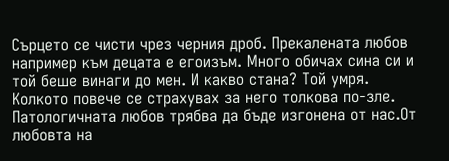Сърцето се чисти чрез черния дроб. Прекалената любов например към децата е егоизъм. Много обичах сина си и той беше винаги до мен. И какво стана? Той умря. Колкото повече се страхувах за него толкова по-зле. Патологичната любов трябва да бъде изгонена от нас.От любовта на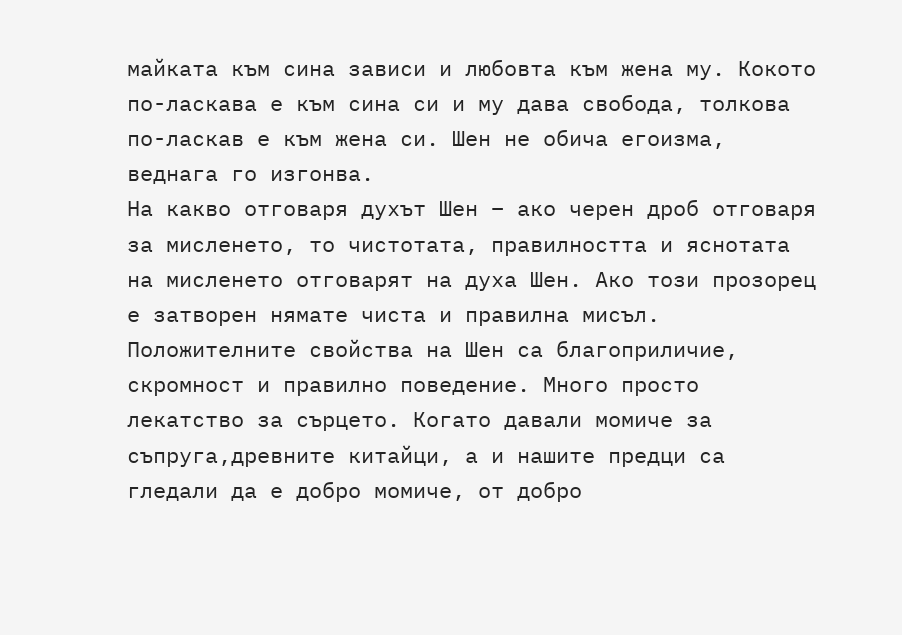майката към сина зависи и любовта към жена му. Кокото по-ласкава е към сина си и му дава свобода, толкова по-ласкав е към жена си. Шен не обича егоизма, веднага го изгонва.
На какво отговаря духът Шен – ако черен дроб отговаря за мисленето, то чистотата, правилността и яснотата на мисленето отговарят на духа Шен. Ако този прозорец е затворен нямате чиста и правилна мисъл. Положителните свойства на Шен са благоприличие, скромност и правилно поведение. Много просто лекатство за сърцето. Когато давали момиче за съпруга,древните китайци, а и нашите предци са гледали да е добро момиче, от добро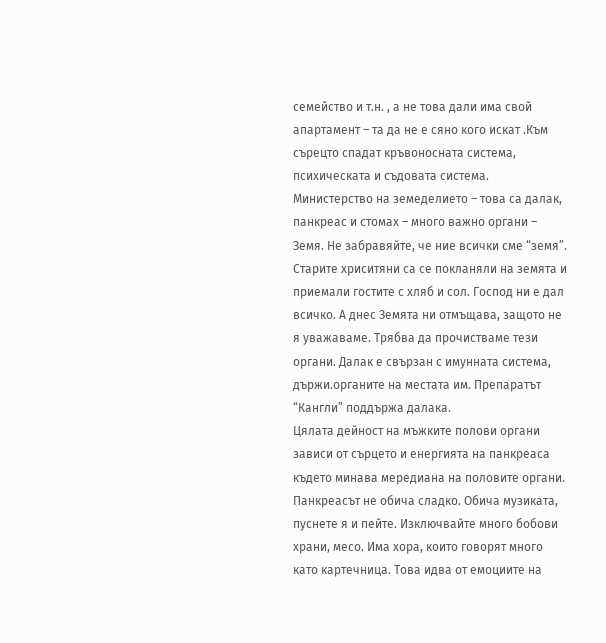семейство и т.н. , а не това дали има свой апартамент – та да не е сяно кого искат .Към сърецто спадат кръвоносната система, психическата и съдовата система.
Министерство на земеделието – това са далак, панкреас и стомах – много важно органи – Земя. Не забравяйте, че ние всички сме “земя”. Старите хриситяни са се покланяли на земята и приемали гостите с хляб и сол. Господ ни е дал всичко. А днес Земята ни отмъщава, защото не я уважаваме. Трябва да прочистваме тези органи. Далак е свързан с имунната система, държи.органите на местата им. Препаратът “Кангли” поддържа далака.
Цялата дейност на мъжките полови органи зависи от сърцето и енергията на панкреаса където минава мередиана на половите органи. Панкреасът не обича сладко. Обича музиката, пуснете я и пейте. Изключвайте много бобови храни, месо. Има хора, които говорят много като картечница. Това идва от емоциите на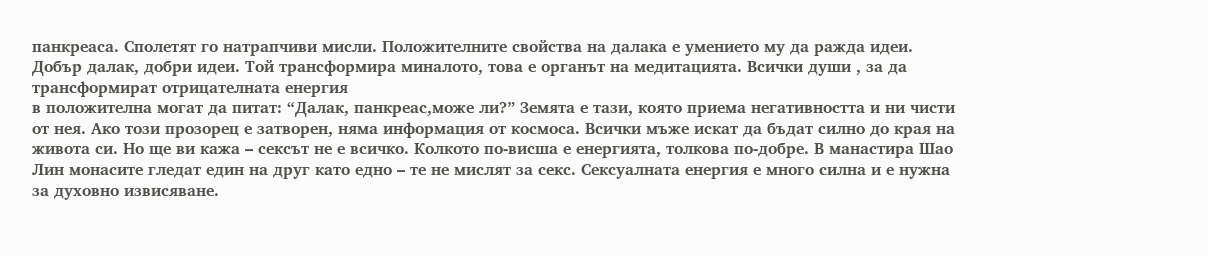панкреаса. Сполетят го натрапчиви мисли. Положителните свойства на далака е умението му да ражда идеи. Добър далак, добри идеи. Той трансформира миналото, това е органът на медитацията. Всички души , за да трансформират отрицателната енергия
в положителна могат да питат: “Далак, панкреас,може ли?” Земята е тази, която приема негативността и ни чисти от нея. Ако този прозорец е затворен, няма информация от космоса. Всички мъже искат да бъдат силно до края на живота си. Но ще ви кажа – сексът не е всичко. Колкото по-висша е енергията, толкова по-добре. В манастира Шао Лин монасите гледат един на друг като едно – те не мислят за секс. Сексуалната енергия е много силна и е нужна за духовно извисяване.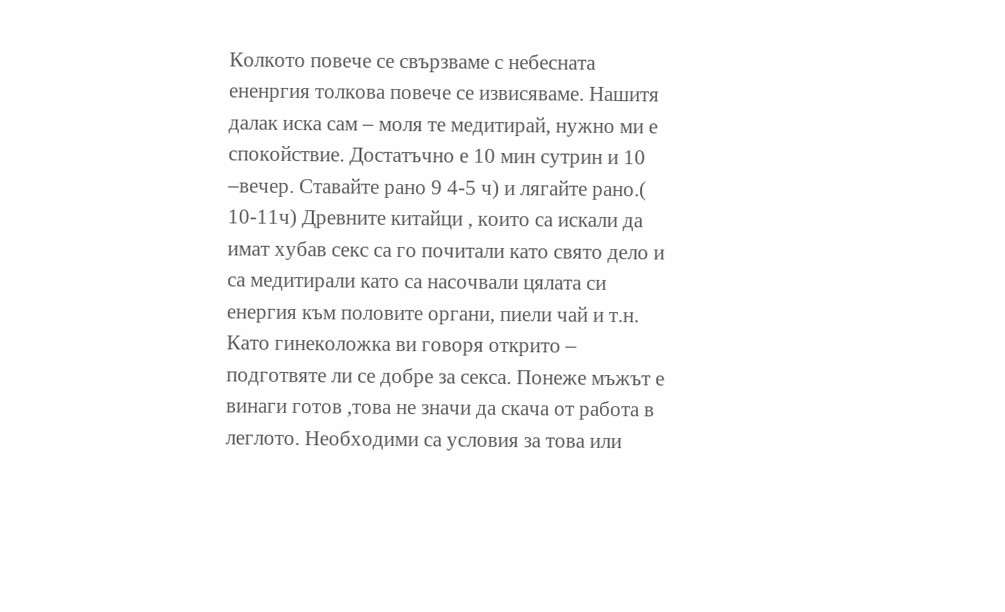Колкото повече се свързваме с небесната ененргия толкова повече се извисяваме. Нашитя далак иска сам – моля те медитирай, нужно ми е спокойствие. Достатъчно е 10 мин сутрин и 10 –вечер. Ставайте рано 9 4-5 ч) и лягайте рано.( 10-11ч) Древните китайци , които са искали да имат хубав секс са го почитали като свято дело и са медитирали като са насочвали цялата си енергия към половите органи, пиели чай и т.н. Като гинеколожка ви говоря открито – подготвяте ли се добре за секса. Понеже мъжът е винаги готов ,това не значи да скача от работа в леглото. Необходими са условия за това или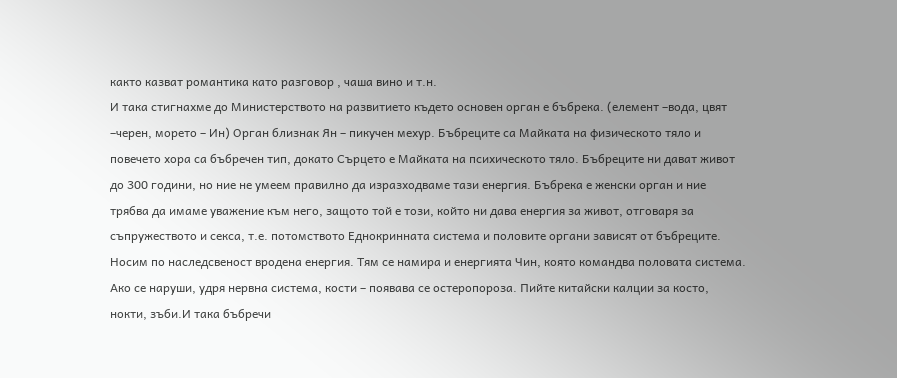както казват романтика като разговор , чаша вино и т.н.
И така стигнахме до Министерството на развитието където основен орган е бъбрека. (елемент –вода, цвят –черен, морето – Ин) Орган близнак Ян – пикучен мехур. Бъбреците са Майката на физическото тяло и повечето хора са бъбречен тип, докато Сърцето е Майката на психическото тяло. Бъбреците ни дават живот до 300 години, но ние не умеем правилно да изразходваме тази енергия. Бъбрека е женски орган и ние трябва да имаме уважение към него, защото той е този, който ни дава енергия за живот, отговаря за съпружеството и секса, т.е. потомството Еднокринната система и половите органи зависят от бъбреците. Носим по наследсвеност вродена енергия. Тям се намира и енергията Чин, която командва половата система. Ако се наруши, удря нервна система, кости – появава се остеропороза. Пийте китайски калции за косто, нокти, зъби.И така бъбречи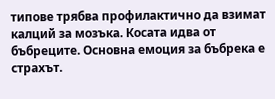типове трябва профилактично да взимат калций за мозъка. Косата идва от бъбреците. Основна емоция за бъбрека е страхът.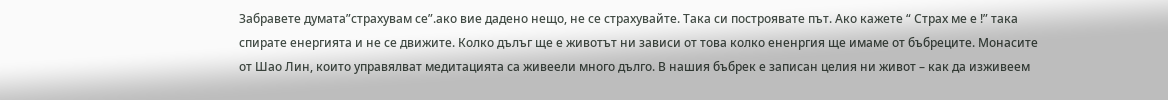Забравете думата”страхувам се”.ако вие дадено нещо, не се страхувайте. Така си построявате път. Ако кажете “ Страх ме е !” така спирате енергията и не се движите. Колко дълъг ще е животът ни зависи от това колко ененргия ще имаме от бъбреците. Монасите от Шао Лин, които управялват медитацията са живеели много дълго. В нашия бъбрек е записан целия ни живот – как да изживеем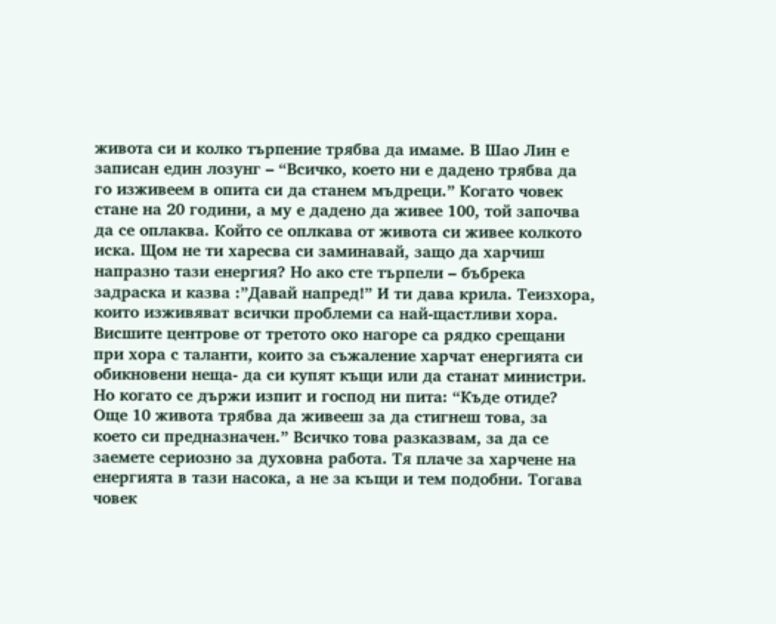живота си и колко търпение трябва да имаме. В Шао Лин е записан един лозунг – “Всичко, което ни е дадено трябва да го изживеем в опита си да станем мъдреци.” Когато човек стане на 20 години, а му е дадено да живее 100, той започва да се оплаква. Който се оплкава от живота си живее колкото иска. Щом не ти харесва си заминавай, защо да харчиш напразно тази енергия? Но ако сте търпели – бъбрека задраска и казва :”Давай напред!” И ти дава крила. Теизхора, които изживяват всички проблеми са най-щастливи хора. Висшите центрове от третото око нагоре са рядко срещани при хора с таланти, които за съжаление харчат енергията си обикновени неща- да си купят къщи или да станат министри. Но когато се държи изпит и господ ни пита: “Къде отиде? Още 10 живота трябва да живееш за да стигнеш това, за което си предназначен.” Всичко това разказвам, за да се заемете сериозно за духовна работа. Тя плаче за харчене на енергията в тази насока, а не за къщи и тем подобни. Тогава човек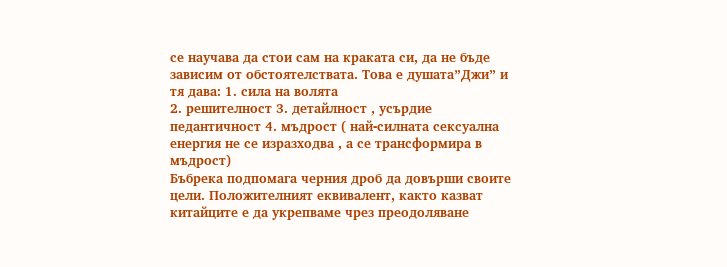се научава да стои сам на краката си, да не бъде зависим от обстоятелствата. Това е душата”Джи” и тя дава: 1. сила на волята
2. решителност 3. детайлност , усърдие педантичност 4. мъдрост ( най-силната сексуална енергия не се изразходва , а се трансформира в мъдрост)
Бъбрека подпомага черния дроб да довърши своите цели. Положителният еквивалент, както казват китайците е да укрепваме чрез преодоляване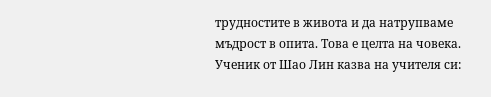трудностите в живота и да натрупваме мъдрост в опита. Това е целта на човека. Ученик от Шао Лин казва на учителя си: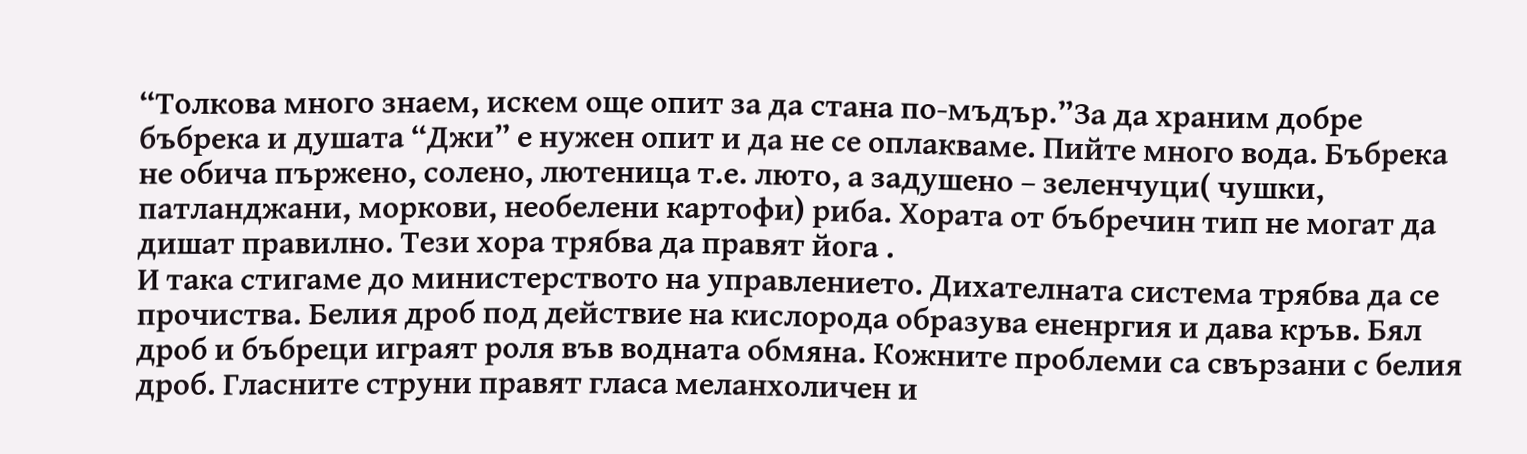“Толкова много знаем, искем още опит за да стана по-мъдър.”За да храним добре бъбрека и душата “Джи” е нужен опит и да не се оплакваме. Пийте много вода. Бъбрека не обича пържено, солено, лютеница т.е. люто, а задушено – зеленчуци( чушки, патланджани, моркови, необелени картофи) риба. Хората от бъбречин тип не могат да дишат правилно. Тези хора трябва да правят йога .
И така стигаме до министерството на управлението. Дихателната система трябва да се прочиства. Белия дроб под действие на кислорода образува ененргия и дава кръв. Бял дроб и бъбреци играят роля във водната обмяна. Кожните проблеми са свързани с белия дроб. Гласните струни правят гласа меланхоличен и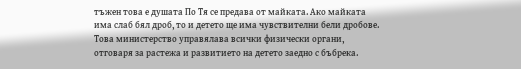тъжен това е душата По Тя се предава от майката. Ако майката има слаб бял дроб, то и детето ще има чувствителни бели дробове. Това министерство управялава всички физически органи, отговаря за растежа и развитието на детето заедно с бъбрека.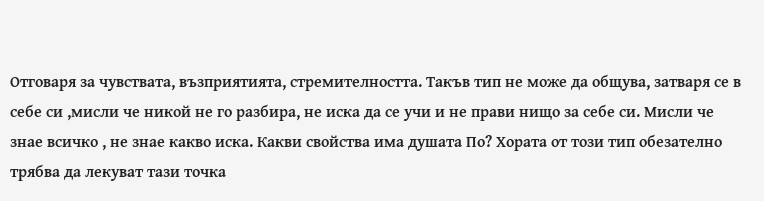Отговаря за чувствата, възприятията, стремителността. Такъв тип не може да общува, затваря се в себе си ,мисли че никой не го разбира, не иска да се учи и не прави нищо за себе си. Мисли че знае всичко , не знае какво иска. Какви свойства има душата По? Хората от този тип обезателно трябва да лекуват тази точка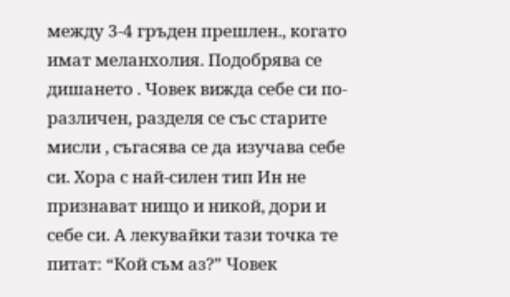между 3-4 гръден прешлен., когато имат меланхолия. Подобрява се дишането . Човек вижда себе си по-различен, разделя се със старите мисли , съгасява се да изучава себе си. Хора с най-силен тип Ин не признават нищо и никой, дори и себе си. А лекувайки тази точка те питат: “Кой съм аз?” Човек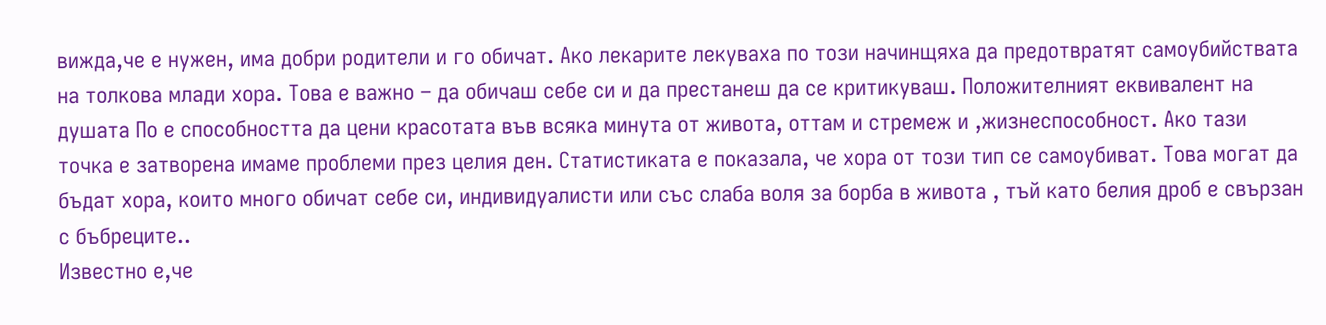вижда,че е нужен, има добри родители и го обичат. Ако лекарите лекуваха по този начинщяха да предотвратят самоубийствата на толкова млади хора. Това е важно – да обичаш себе си и да престанеш да се критикуваш. Положителният еквивалент на душата По е способността да цени красотата във всяка минута от живота, оттам и стремеж и ,жизнеспособност. Ако тази точка е затворена имаме проблеми през целия ден. Статистиката е показала, че хора от този тип се самоубиват. Това могат да бъдат хора, които много обичат себе си, индивидуалисти или със слаба воля за борба в живота , тъй като белия дроб е свързан с бъбреците..
Известно е,че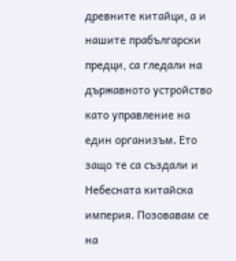древните китайци, а и нашите прабългарски предци, са гледали на държавното устройство като управление на един организъм. Ето защо те са създали и Небесната китайска империя. Позовавам се на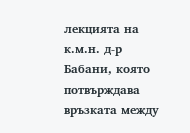лекцията на к.м.н. д-р Бабани, която потвърждава връзката между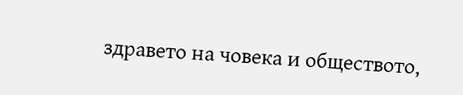здравето на човека и обществото,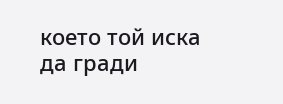което той иска да гради